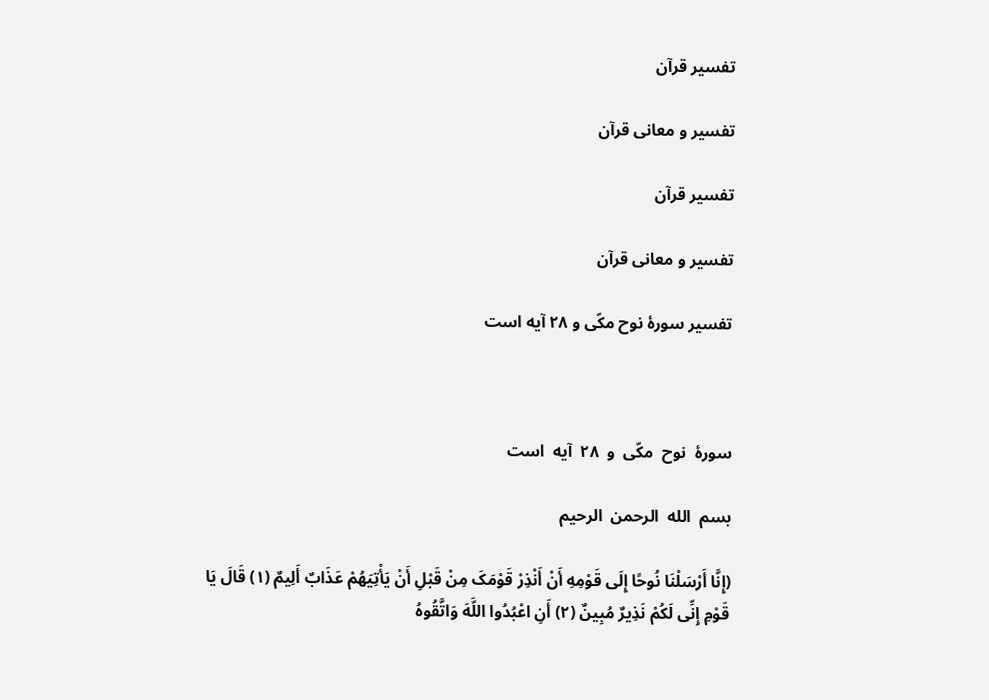تفسیر قرآن

تفسیر و معانی قرآن

تفسیر قرآن

تفسیر و معانی قرآن

تفسیر سورۀ نوح مکّی و ٢٨ آیه است



سورۀ  نوح  مکّی  و  ٢٨  آیه  است

بسم  الله  الرحمن  الرحیم

(إِنَّا أَرْسَلْنَا نُوحًا إِلَى قَوْمِهِ أَنْ أَنْذِرْ قَوْمَکَ مِنْ قَبْلِ أَنْ یَأْتِیَهُمْ عَذَابٌ أَلِیمٌ (١) قَالَ یَا قَوْمِ إِنِّی لَکُمْ نَذِیرٌ مُبِینٌ (٢) أَنِ اعْبُدُوا اللَّهَ وَاتَّقُوهُ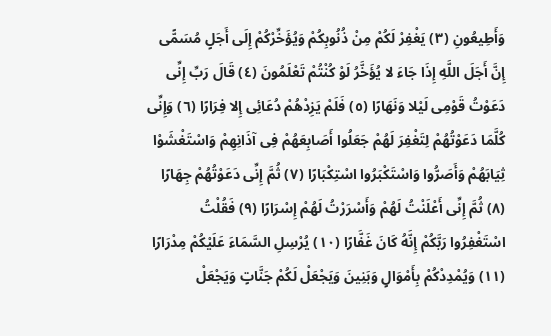وَأَطِیعُونِ (٣) یَغْفِرْ لَکُمْ مِنْ ذُنُوبِکُمْ وَیُؤَخِّرْکُمْ إِلَى أَجَلٍ مُسَمًّى إِنَّ أَجَلَ اللَّهِ إِذَا جَاءَ لا یُؤَخَّرُ لَوْ کُنْتُمْ تَعْلَمُونَ (٤) قَالَ رَبِّ إِنِّی دَعَوْتُ قَوْمِی لَیْلا وَنَهَارًا (٥) فَلَمْ یَزِدْهُمْ دُعَائِی إِلا فِرَارًا (٦) وَإِنِّی کُلَّمَا دَعَوْتُهُمْ لِتَغْفِرَ لَهُمْ جَعَلُوا أَصَابِعَهُمْ فِی آذَانِهِمْ وَاسْتَغْشَوْا ثِیَابَهُمْ وَأَصَرُّوا وَاسْتَکْبَرُوا اسْتِکْبَارًا (٧) ثُمَّ إِنِّی دَعَوْتُهُمْ جِهَارًا (٨) ثُمَّ إِنِّی أَعْلَنْتُ لَهُمْ وَأَسْرَرْتُ لَهُمْ إِسْرَارًا (٩) فَقُلْتُ اسْتَغْفِرُوا رَبَّکُمْ إِنَّهُ کَانَ غَفَّارًا (١٠) یُرْسِلِ السَّمَاءَ عَلَیْکُمْ مِدْرَارًا (١١) وَیُمْدِدْکُمْ بِأَمْوَالٍ وَبَنِینَ وَیَجْعَلْ لَکُمْ جَنَّاتٍ وَیَجْعَلْ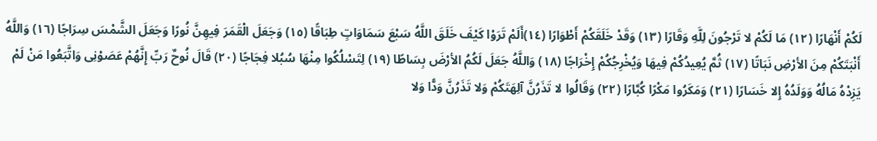لَکُمْ أَنْهَارًا (١٢) مَا لَکُمْ لا تَرْجُونَ لِلَّهِ وَقَارًا (١٣) وَقَدْ خَلَقَکُمْ أَطْوَارًا (١٤)أَلَمْ تَرَوْا کَیْفَ خَلَقَ اللَّهُ سَبْعَ سَمَاوَاتٍ طِبَاقًا (١٥) وَجَعَلَ الْقَمَرَ فِیهِنَّ نُورًا وَجَعَلَ الشَّمْسَ سِرَاجًا (١٦) وَاللَّهُ أَنْبَتَکُمْ مِنَ الأرْضِ نَبَاتًا (١٧) ثُمَّ یُعِیدُکُمْ فِیهَا وَیُخْرِجُکُمْ إِخْرَاجًا (١٨) وَاللَّهُ جَعَلَ لَکُمُ الأرْضَ بِسَاطًا (١٩) لِتَسْلُکُوا مِنْهَا سُبُلا فِجَاجًا (٢٠) قَالَ نُوحٌ رَبِّ إِنَّهُمْ عَصَوْنِی وَاتَّبَعُوا مَنْ لَمْ یَزِدْهُ مَالُهُ وَوَلَدُهُ إِلا خَسَارًا (٢١) وَمَکَرُوا مَکْرًا کُبَّارًا (٢٢) وَقَالُوا لا تَذَرُنَّ آلِهَتَکُمْ وَلا تَذَرُنَّ وَدًّا وَلا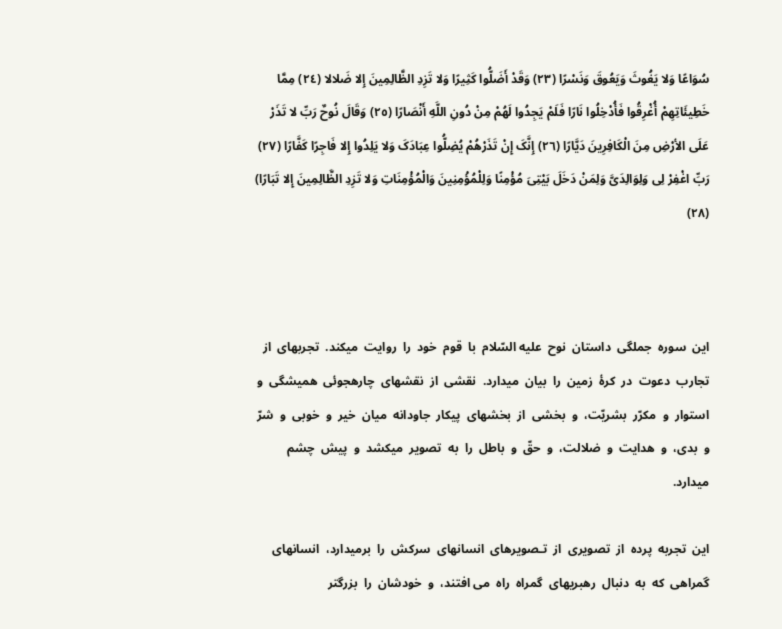سُوَاعًا وَلا یَغُوثَ وَیَعُوقَ وَنَسْرًا (٢٣) وَقَدْ أَضَلُّوا کَثِیرًا وَلا تَزِدِ الظَّالِمِینَ إِلا ضَلالا (٢٤) مِمَّا خَطِیئَاتِهِمْ أُغْرِقُوا فَأُدْخِلُوا نَارًا فَلَمْ یَجِدُوا لَهُمْ مِنْ دُونِ اللَّهِ أَنْصَارًا (٢٥) وَقَالَ نُوحٌ رَبِّ لا تَذَرْ عَلَى الأرْضِ مِنَ الْکَافِرِینَ دَیَّارًا (٢٦) إِنَّکَ إِنْ تَذَرْهُمْ یُضِلُّوا عِبَادَکَ وَلا یَلِدُوا إِلا فَاجِرًا کَفَّارًا (٢٧) رَبِّ اغْفِرْ لِی وَلِوَالِدَیَّ وَلِمَنْ دَخَلَ بَیْتِیَ مُؤْمِنًا وَلِلْمُؤْمِنِینَ وَالْمُؤْمِنَاتِ وَلا تَزِدِ الظَّالِمِینَ إِلا تَبَارًا) (٢٨)



این  سوره  جملگی  داستان  نوح  علیه السّلام  با  قوم  خود  را  روایت  میکند.  تجربهای  از  تجارب  دعوت  در  کرۀ  زمین  را  بیان  میدارد.  نقشی  از  نقشهای  چارهجوئی  همیشگی  و  استوار  و  مکرّر  بشریّت،  و  بخشی  از  بخشهای  پیکار  جاودانه  میان  خیر  و  خوبی  و  شرّ  و  بدی،  و  هدایت  و  ضلالت،  و  حقّ  و  باطل  را  به  تصویر  میکشد  و  پیش  چشم  میدارد.

این  تجربه  پرده  از  تصویری  از  تـصویرهای  انسانهای  سرکش  را  برمیدارد،  انسانهای  گمراهی  که  به  دنبال  رهبریهای  گمراه  راه  می افتند،  و  خودشان  را  بزرگتر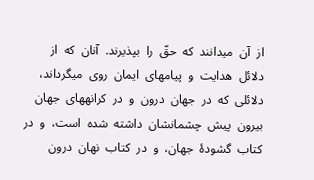از  آن  میدانند  که  حقّ  را  بپذیرند.  آنان  که  از  دلائل  هدایت  و  پیامهای  ایمان  روی  میگرداند،  دلائلی  که  در  جهان  درون  و  در  کرانههای  جهان  بیرون  پیش  چشمانشان  داشته  شده  است،  و  در  کتاب  گشودۀ  جهان،  و  در  کتاب  نهان  درون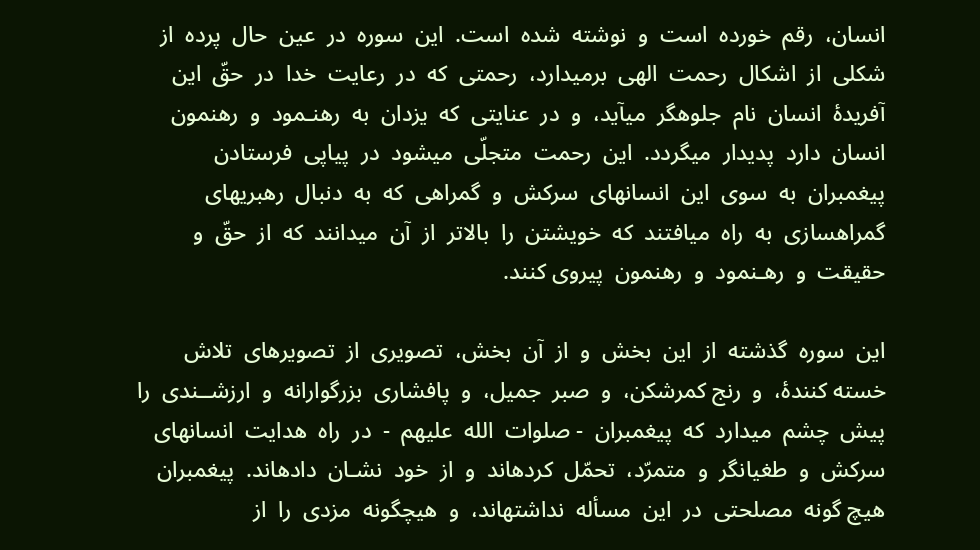انسان،  رقم  خورده  است  و  نوشته  شده  است.  این  سوره  در  عین  حال  پرده  از  شکلی  از  اشکال  رحمت  الهی  برمیدارد،  رحمتی  که  در  رعایت  خدا  در  حقّ  این  آفریدۀ  انسان  نام  جلوهگر  میآید،  و  در  عنایتی  که  یزدان  به  رهنـمود  و  رهنمون  انسان  دارد  پدیدار  میگردد.  این  رحمت  متجلّی  میشود  در  پیاپی  فرستادن  پیغمبران  به  سوی  این  انسانهای  سرکش  و  گمراهی  که  به  دنبال  رهبریهای  گمراهسازی  به  راه  میافتند  که  خویشتن  را  بالاتر  از  آن  میدانند  که  از  حقّ  و  حقیقت  و  رهـنمود  و  رهنمون  پیروی کنند.

این  سوره  گذشته  از  این  بخش  و  از  آن  بخش،  تصویری  از  تصویرهای  تلاش  خسته کنندۀ،  و  رنج کمرشکن،  و  صبر  جمیل،  و  پافشاری  بزرگوارانه  و  ارزشــندی  را  پیش  چشم  میدارد  که  پیغمبران  - صلوات  الله  علیهم  -  در  راه  هدایت  انسانهای  سرکش  و  طغیانگر  و  متمرّد،  تحمّل  کردهاند  و  از  خود  نشـان  دادهاند.  پیغمبران  هیچ گونه  مصلحتی  در  این  مسأله  نداشتهاند،  و  هیچگونه  مزدی  را  از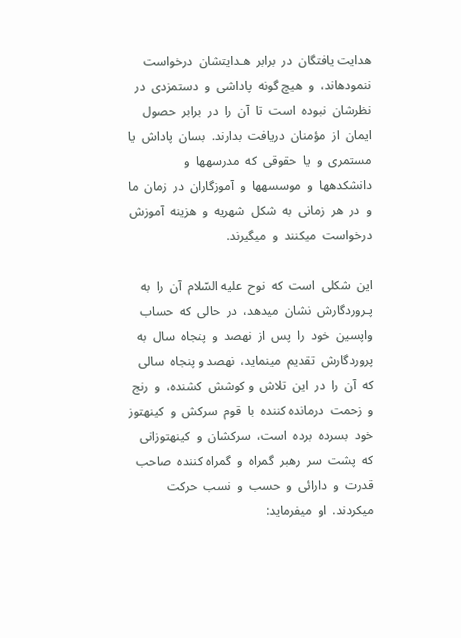هدایت یافتگان  در  برابر  هـدایتشان  درخواست  ننمودهاند،  و  هیچ گونه  پاداشی  و  دستمزدی  در  نظرشان  نبوده  است  تا  آن  را  در  برابر  حصول  ایمان  از  مؤمنان  دریافت  بدارند.  بسان  پاداش  یا  مستمری  و  یا  حقوقی  که  مدرسهها  و  دانشکدهها  و  موسسهها  و  آموزگاران  در  زمان  ما  و  در  هر  زمانی  به  شکل  شهریه  و  هزینه  آموزش  درخواست  میکنند  و  میگیرند.

این  شکلی  است  که  نوح  علیه السّلام  آن  را  به  پـروردگارش  نشان  میدهد،  در  حالی  که  حساب  واپسین  خود  را  پس  از  نهصد  و  پنجاه  سال  به  پروردگارش  تقدیم  مینماید،  نهصد و پنجاه  سالی  که  آن  را  در  این  تلاش  و کوشش  کشنده،  و  رنج  و  زحمت  درمانده کننده  با  قوم  سرکش  و  کینهتوز  خود  بسرده  برده  است،  سرکشان  و  کینهتوزانی  که  پشت  سر  رهبر  گمراه  و  گمراه کننده  صاحب  قدرت  و  دارائی  و  حسب  و  نسب  حرکت  میکردند.  او  میفرماید: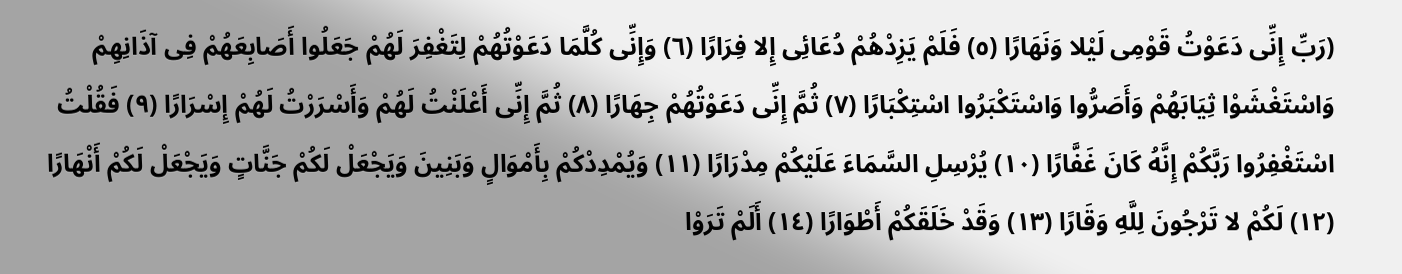(رَبِّ إِنِّی دَعَوْتُ قَوْمِی لَیْلا وَنَهَارًا (٥) فَلَمْ یَزِدْهُمْ دُعَائِی إِلا فِرَارًا (٦) وَإِنِّی کُلَّمَا دَعَوْتُهُمْ لِتَغْفِرَ لَهُمْ جَعَلُوا أَصَابِعَهُمْ فِی آذَانِهِمْ وَاسْتَغْشَوْا ثِیَابَهُمْ وَأَصَرُّوا وَاسْتَکْبَرُوا اسْتِکْبَارًا (٧) ثُمَّ إِنِّی دَعَوْتُهُمْ جِهَارًا (٨) ثُمَّ إِنِّی أَعْلَنْتُ لَهُمْ وَأَسْرَرْتُ لَهُمْ إِسْرَارًا (٩) فَقُلْتُ اسْتَغْفِرُوا رَبَّکُمْ إِنَّهُ کَانَ غَفَّارًا (١٠) یُرْسِلِ السَّمَاءَ عَلَیْکُمْ مِدْرَارًا (١١) وَیُمْدِدْکُمْ بِأَمْوَالٍ وَبَنِینَ وَیَجْعَلْ لَکُمْ جَنَّاتٍ وَیَجْعَلْ لَکُمْ أَنْهَارًا (١٢) لَکُمْ لا تَرْجُونَ لِلَّهِ وَقَارًا (١٣) وَقَدْ خَلَقَکُمْ أَطْوَارًا (١٤) أَلَمْ تَرَوْا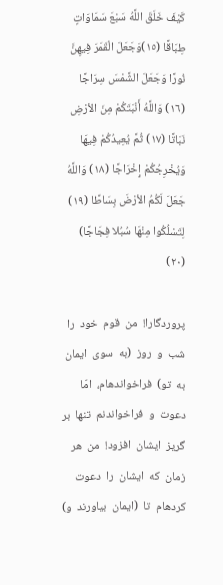کَیْفَ خَلَقَ اللَّهُ سَبْعَ سَمَاوَاتٍ طِبَاقًا (١٥)وَجَعَلَ الْقَمَرَ فِیهِنَّ نُورًا وَجَعَلَ الشَّمْسَ سِرَاجًا (١٦) وَاللَّهُ أَنْبَتَکُمْ مِنَ الأرْضِ نَبَاتًا (١٧) ثُمَّ یُعِیدُکُمْ فِیهَا وَیُخْرِجُکُمْ إِخْرَاجًا (١٨) وَاللَّهُ جَعَلَ لَکُمُ الأرْضَ بِسَاطًا (١٩) لِتَسْلُکُوا مِنْهَا سُبُلا فِجَاجًا) (٢٠)

پروردگارا!  من  قوم  خود  را  شب  و  روز  (به  سوی  ایمان  به  تو)  فراخواندهام،  امّا  دعوت  و  فراخواندنم  تنها  بر  گریز  ایشان  افزود!  من  هر  زمان  که  ایشان  را  دعوت  کردهام  تا  (ایمان  بیاورند  و)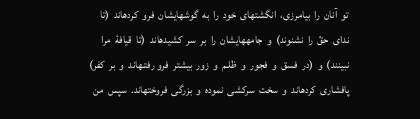تو  آنان  را  بیامرزی،  انگشتهای  خود  را  به  گوشهایشان  فرو  کردهاند  (تا  ندای  حقّ  را  نشنوند)  و  جامههایشان  را  بر  سر  کشیدهاند  (تا  قیافۀ  مرا  نبینند)  و  (در  فسق  و  فجور  و  ظلـم  و  زور  بیشتر  فرو رفتـهاند  و  بر  کفر)  پافشاری  کردهاند  و  سخت  سرکشی  نموده  و  بزرگی  فروختهاند.  سپس  من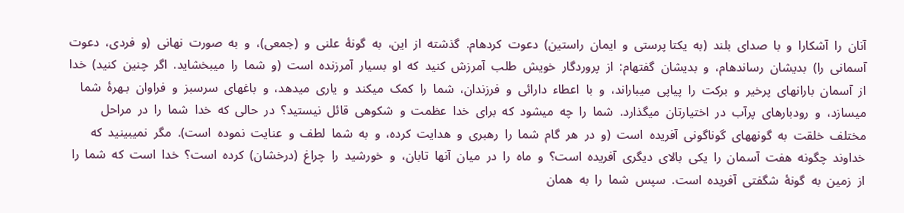آنان  را  آشکارا  و  با  صدای  بلند  (به  یکتا پرستی  و  ایمان  راستین)  دعوت  کردهام.  گذشته  از  این،  به  گونۀ  علنی  و  (جمعی)،  و  به  صورت  نهانی  (و  فردی،  دعوت  آسمانی  را)  بدیشان  رساندهام،  و  بدیشان  گفتهام:  از  پروردگار  خویش  طلب  آمرزش  کنید  که  او  بسیار  آمرزنده  است  (و  شما  را  میبخشاید.  اگر  چنین  کنید)  خدا  از  آسمان  بارانهای  پرخیر  و  برکت  را  پیاپی  میباراند،  و  با  اعطاء  دارائی  و  فرزندان،  شما  را  کمک  میکند  و  یاری  میدهد،  و  باغهای  سرسبز  و  فراوان  بـهرۀ  شما  میسازد،  و  رودبارهای  پرآب  در  اختیارتان  میگذارد.  شما  را  چه  میشود  که  برای  خدا  عظمت  و  شکوهی  قائل  نیستید؟  در  حالی  که  خدا  شما  را  در  مراحل  مختلف  خلقت  به  گونههای  گوناگونی  آفریده  است  (و  در  هر  گام  شما  را  رهبری  و  هدایت  کرده،  و  به  شما  لطف  و  عنایت  نموده  است).  مگر  نمیبینید  که  خداوند  چگونه  هفت  آسمان  را  یکی  بالای  دیگری  آفریده  است؟  و  ماه  را  در  میان  آنها  تابان،  و  خورشید  را  چراغ  (درخشان)  کرده  است؟  خدا  است  که  شما  را  از  زمین  به  گونۀ  شگفتی  آفریده  است.  سپس  شما  را  به  همان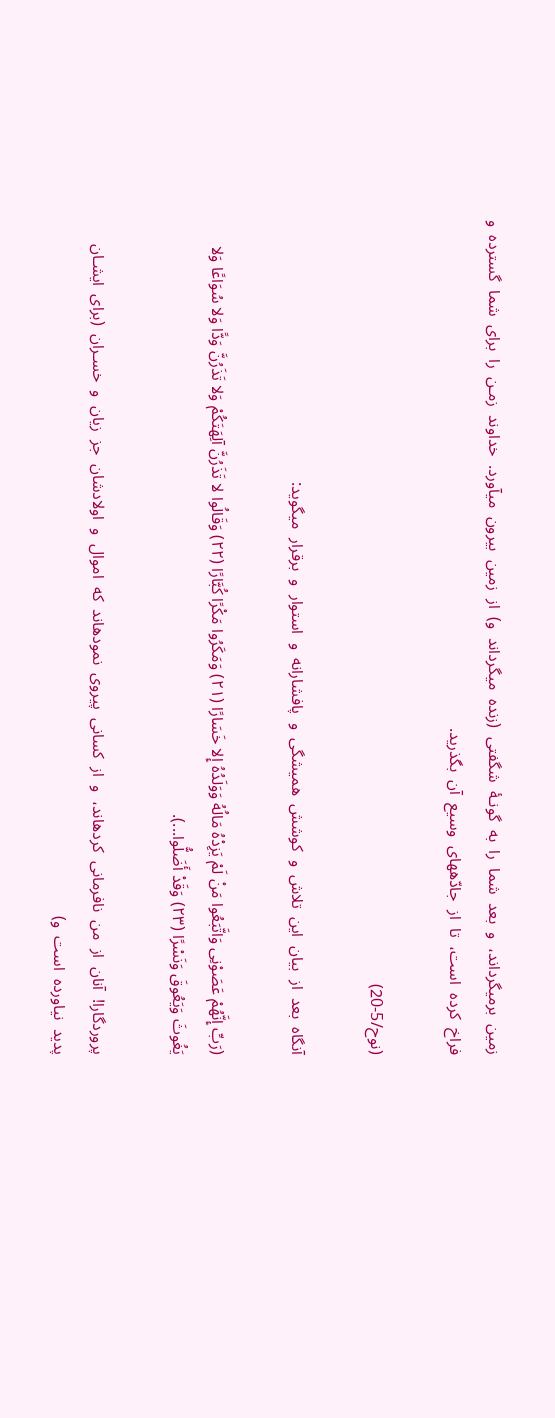زمین  برمیگرداند،  و  بعد  شما  را  به  گونـۀ  شگفتی  (زنده  میگرداند  و)  از  زمین  بیرون  میآورد.  خداوند  زمـن  را  برای  شما  گسترده  و  فراخ  کرده  است،  تا  از  جادّههای  وسیع  آن  بگذرید.

(نوح/5-20)

آنگاه  بعد  از  بیان  این  تلاش  و  کوشش  همیشگی  و  پافشارانه  و  استوار  و  برقرار  میگوید:

(رَبِّ إِنَّهُمْ عَصَوْنِی وَاتَّبَعُوا مَنْ لَمْ یَزِدْهُ مَالُهُ وَوَلَدُهُ إِلا خَسَارًا (٢١) وَمَکَرُوا مَکْرًا کُبَّارًا (٢٢) وَقَالُوا لا تَذَرُنَّ آلِهَتَکُمْ وَلا تَذَرُنَّ وَدًّا وَلا سُوَاعًا وَلا یَغُوثَ وَیَعُوقَ وَنَسْرًا (٢٣) وَقَدْ أَضَلُّوا...).

پروردگارا!  آنان  از  من  نافرمانی  کردهاند،  و  از  کسانی  پیروی  نمودهاند  که  اموال  و  اولادشان  جز  زیان  و  خسـران  (برای  ایشـان  پدید  نیاورده  است  و)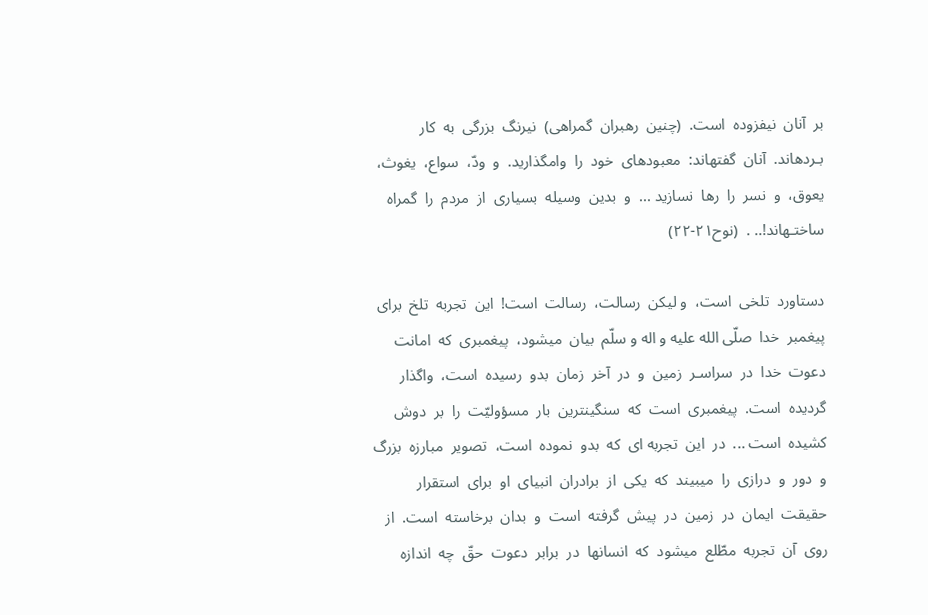بر  آنان  نیفزوده  است.  (چنین  رهبران  گمراهی)  نیرنگ  بزرگی  به  کار  بـردهاند.  آنان  گفتهاند:  معبودهای  خود  را  وامگذارید.  و  ودّ،  سواع،  یغوث،  یعوق،  و  نسر  را  رها  نسازید ...  و  بدین  وسیله  بسیاری  از  مردم  را  گمراه  ساختـهاند!.. .  (نوح٢١-٢٢)

دستاورد  تلخی  است،  و لیکن  رسالت،  رسالت  است!  این  تجربه  تلخ  برای  پیغمبر  خدا  صلّی الله علیه و اله و سلّم  بیان  میشود،  پیغمبری  که  امانت  دعوت  خدا  در  سراسـر  زمین  و  در  آخر  زمان  بدو  رسیده  است،  واگذار  گردیده  است.  پیغمبری  است  که  سنگینترین  بار  مسؤولیّت  را  بر  دوش  کشیده  است ...  در  این  تجربه ای  که  بدو  نموده  است،  تصویر  مبارزه  بزرگ  و  دور  و  درازی  را  میبیند  که  یکی  از  برادران  انبیای  او  برای  استقرار  حقیقت  ایمان  در  زمین  در  پیش  گرفته  است  و  بدان  برخاسته  است.  از  روی  آن  تجربه  مطّلع  میشود  که  انسانها  در  برابر  دعوت  حقّ  چه  اندازه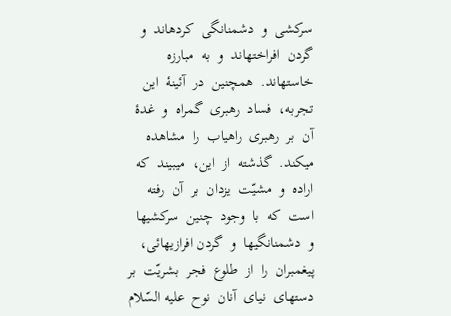سرکشی  و  دشمنانگی  کردهاند  و  گردن  افراختهاند  و  به  مبارزه  خاستهاند.  همچنین  در  آئینۀ  این  تجربه،  فساد  رهبری  گمراه  و  غدۀ  آن  بر  رهبری  راهیاب  را  مشاهده  میکند.  گذشته  از  این،  میبیند  که  اراده  و  مشیّت  یزدان  بر  آن  رفته  است  که  با  وجود  چنین  سرکشیها  و  دشمنانگیها  و  گردن افرازیهائی،  پیغمبران  را  از  طلوع  فجر  بشریّت  بر  دستهای  نیای  آنان  نوح  علیه السّلام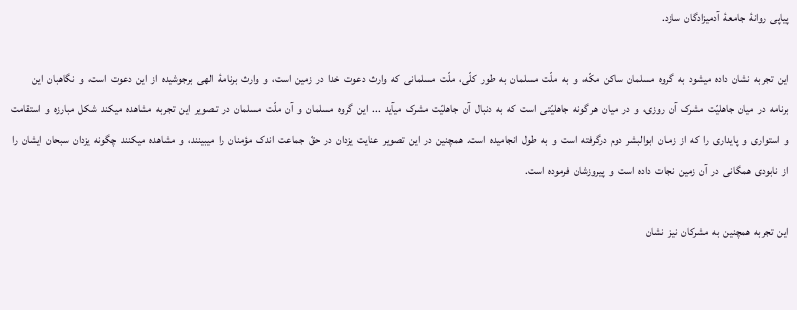پیاپی  روانۀ  جامعۀ  آدمیزادگان  سازد.

این  تجربه  نشان  داده  میشود  به  گروه  مسلمان  ساکن  مکّه،  و  به  ملّت  مسلمان  به  طور  کلّی،  ملّت  مسلمانی  که  وارث  دعوت  خدا  در  زمین  است،  و  وارث  برنامۀ  الهی  برجوشیده  از  این  دعوت  است،  و  نگاهبان  این  برنامه  در  میان  جاهلیّت  مشرک  آن  روزی،  و  در  میان  هر گونه  جاهلیّتی  است  که  به  دنبال  آن  جاهلیّت  مشرک  میآید  ...  این  گروه  مسلمان  و  آن  ملّت  مسلمان  در  تـصویر  این  تجربه  مشاهده  میکند  شکل  مبارزه  و  استقامت  و  استواری  و  پایداری  را  که  از  زمـان  ابوالبشر  دوم  درگرفته  است  و  به  طول  انجامیده  است.  همچنین  در  این  تصویر  عنایت  یزدان  در  حقّ  جماعت  اندک  مؤمنان  را  میبینند،  و  مشاهده  میکنند  چگونه  یزدان  سبحان  ایشان  را  از  نابودی  همگانی  در  آن  زمین  نجات  داده  است  و  پیروزشان  فرموده  است‌.

این  تجربه  همچنین  به  مشرکان  نیز  نشان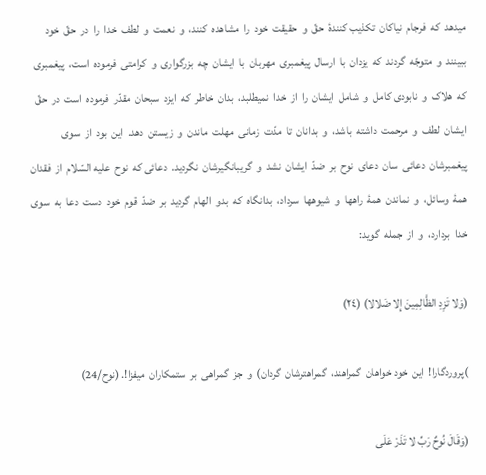میدهد  که  فرجام  نیاکان  تکذیب کنندۀ  حقّ  و  حقیقت  خود  را  مشاهده  کنند،  و  نعمت  و  لطف  خدا  را  در  حقّ  خود  ببینند  و  متوجّه  گردند  که  یزدان  با  ارسال  پیغمبری  مهربان  با  ایشان  چه  بزرگواری  و  کرامتی  فرموده  است،  پیغمبری که  هلاک  و  نابودی کامل  و  شامل  ایشان  را  از  خدا  نمیطلبد،  بدان  خاطر  که  ایزد  سبحان  مقدّر  فرموده  است  در  حقّ  ایشان  لطف  و  مرحمت  داشته  باشد،  و  بدانان  تا  مدّت  زمانی  مهلت  ماندن  و  زیستن  دهد.  این  بود  از  سوی  پیغمبرشان  دعائی  سان  دعای  نوح  بر  ضدّ  ایشان  نشد  و  گریبانگیرشان  نگردید.  دعائی که  نوح  علیه السّلام  از  فقدان  همۀ  وسائل،  و  نماندن  همۀ  راهها  و  شیوهها  سرداد،  بدانگاه  که  بدو  الهام  گردید  بر  ضدّ  قوم  خود  دست  دعا  به  سوی  خدا  بردارد،  و  از  جمله  گوید:

(وَلا تَزِدِ الظَّالِمِینَ إِلا ضَلالا) (٢٤)

)پروردگارا!  این  خود خواهان  گمراهند،  گمراهترشان  گردان)  و  جز  گمراهی  بر  ستمکاران  میفزا!. (نوح/24)

(وَقَالَ نُوحٌ رَبِّ لا تَذَرْ عَلَى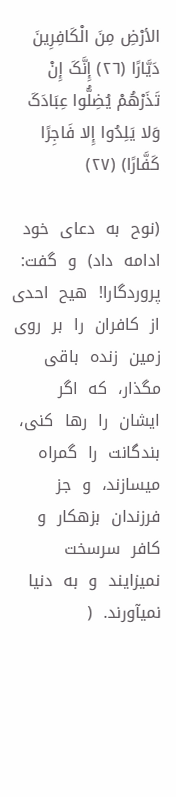الأرْضِ مِنَ الْکَافِرِینَ دَیَّارًا (٢٦) إِنَّکَ إِنْ تَذَرْهُمْ یُضِلُّوا عِبَادَکَ وَلا یَلِدُوا إِلا فَاجِرًا کَفَّارًا) (٢٧)

(نوح  به  دعای  خود  ادامه  داد)  و  گفت:  پروردگارا!  هیح  احدی  از  کافران  را  بر  روی  زمین  زنده  باقی  مگذار،  که  اگر  ایشان  را  رها  کنی،  بندگانت  را  گمراه  میسازند،  و  جز  فرزندان  بزهکار  و  کافر  سرسخت  نمیزایند  و  به  دنیا  نمیآورند.  (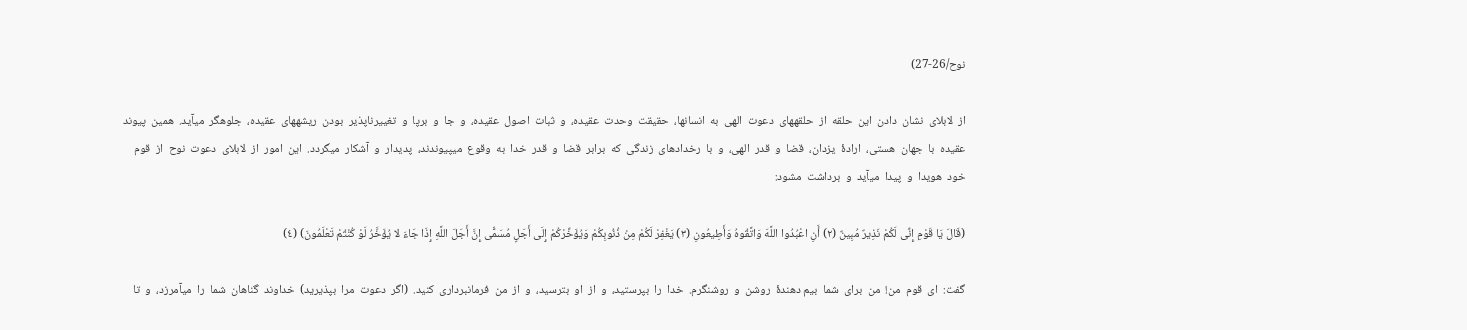نوح/26-27)

از  لابلای  نشان  دادن  این  حلقه  از  حلقههای  دعوت  الهی  به  انسانها،  حقیقت  وحدت  عقیده،  و  ثبات  اصول  عقیده،  و  جا  و  برپا  و  تغییرناپذیر  بودن  ریشههای  عقیده،  جلوهگر  میآید.  همین  پیوند  عقیده  با  جهان  هستی،  ارادۀ  یزدان،  قضا  و  قدر  الهی،  و  با  رخدادهای  زندگی  که  برابر  قضا  و  قدر  خدا  به  وقوع  میپیوندند،  پدیدار  و  آشکار  میگردد.  این  امور  از  لابلای  دعوت  نوح  از  قوم  خود  هویدا  و  پیدا  میآید  و  برداشت  مشود:

(قَالَ یَا قَوْمِ إِنِّی لَکُمْ نَذِیرٌ مُبِینٌ (٢) أَنِ اعْبُدُوا اللَّهَ وَاتَّقُوهُ وَأَطِیعُونِ (٣) یَغْفِرْ لَکُمْ مِنْ ذُنُوبِکُمْ وَیُؤَخِّرْکُمْ إِلَى أَجَلٍ مُسَمًّى إِنَّ أَجَلَ اللَّهِ إِذَا جَاءَ لا یُؤَخَّرُ لَوْ کُنْتُمْ تَعْلَمُونَ) (٤)

گفت:  ای  قوم  من!  من  برای  شما  بیم دهندۀ  روشن  و  روشنگرم.  خدا  را  بپرستید،  و  از  او  بترسید،  و  از  من  فرمانبرداری  کنید.  (اگر  دعوت  مرا  بپذیرید)  خداوند  گناهان  شما  را  میآمرزد،  و  تا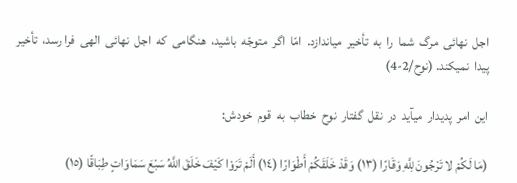اجل  نهائی  مرگ  شما  را  به  تأخیر  میاندازد.  امّا  اگر  متوجّه  باشید،  هنگامی  که  اجل  نهائی  الهی  فرا رسد،  تأخیر  پیدا  نمیکند. (نوح/2-4)

این  امر  پدیدار  میآید  در  نقل  گفتار  نوح  خطاب  به  قوم  خودش‌:

(مَا لَکُمْ لا تَرْجُونَ لِلَّهِ وَقَارًا (١٣) وَقَدْ خَلَقَکُمْ أَطْوَارًا (١٤) أَلَمْ تَرَوْا کَیْفَ خَلَقَ اللَّهُ سَبْعَ سَمَاوَاتٍ طِبَاقًا (١٥)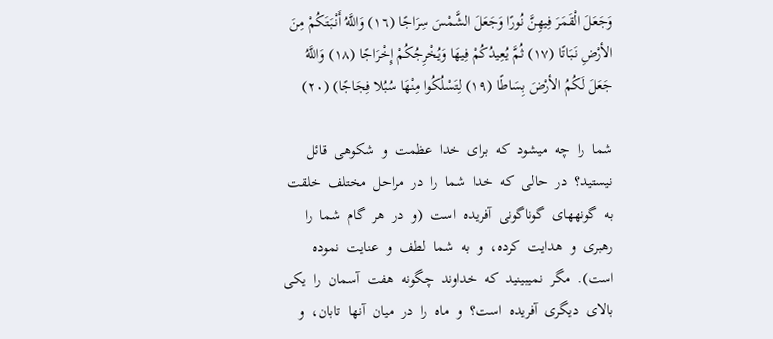وَجَعَلَ الْقَمَرَ فِیهِنَّ نُورًا وَجَعَلَ الشَّمْسَ سِرَاجًا (١٦) وَاللَّهُ أَنْبَتَکُمْ مِنَ الأرْضِ نَبَاتًا (١٧) ثُمَّ یُعِیدُکُمْ فِیهَا وَیُخْرِجُکُمْ إِخْرَاجًا (١٨) وَاللَّهُ جَعَلَ لَکُمُ الأرْضَ بِسَاطًا (١٩) لِتَسْلُکُوا مِنْهَا سُبُلا فِجَاجًا) (٢٠)

شما  را  چه  میشود  که  برای  خدا  عظمت  و  شکوهی  قائل  نیستید؟  در  حالی  که  خدا  شما  را  در  مراحل  مختلف  خلقت  به  گونههای  گوناگونی  آفریده  است  (و  در  هر  گام  شما  را  رهبری  و  هدایت  کرده،  و  به  شما  لطف  و  عنایت  نموده  است).  مگر  نمیبینید  که  خداوند  چگونه  هفت  آسمان  را  یکی  بالای  دیگری  آفریده  است؟  و  ماه  را  در  میان  آنها  تابان،  و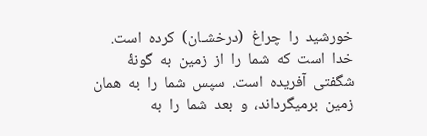خورشید  را  چراغ  (درخشـان)  کرده  است.  خدا  است  که  شما  را  از  زمین  به  گونۀ  شگفتی  آفریده  است.  سپس  شما  را  به  همان  زمین  برمیگرداند،  و  بعد  شما  را  به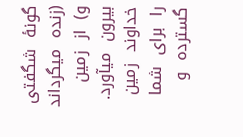گونۀ  شگفتی  (زنده  میگرداند  و)  از  زمین  بیرون  میآورد.  خداوند  زمین  را  برای  شما  گسترده  و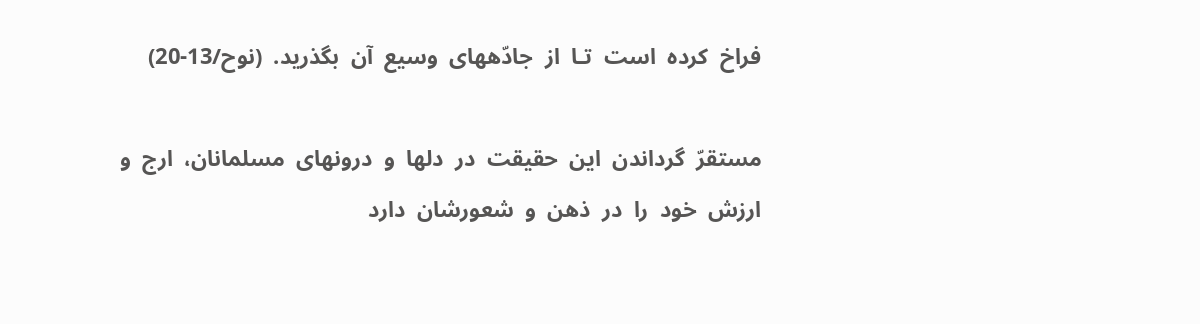فراخ  کرده  است  تـا  از  جادّههای  وسیع  آن  بگذرید.  (نوح/13-20)

مستقرّ  گرداندن  این  حقیقت  در  دلها  و  درونهای  مسلمانان،  ارج  و  ارزش  خود  را  در  ذهن  و  شعورشان  دارد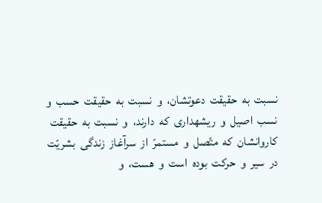نسبت  به  حقیقت  دعوتشان،  و  نسبت  به  حقیقت  حسب  و  نسب  اصیل  و  ریشهداری  که  دارند،  و  نسبت  به  حقیقت  کاروانشان  که  متّصل  و  مستمرّ  از  سرآغاز  زندگی  بشریّت  در  سیر  و  حرکت  بوده  است  و  هست،  و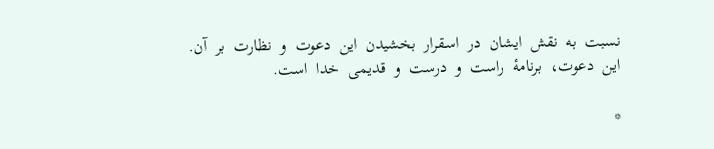نسبت  به  نقش  ایشان  در  اسـقرار  بخشیدن  این  دعوت  و  نظارت  بر  آن.  این  دعوت،  برنامۀ  راست  و  درست  و  قدیمی  خدا  است‌.

*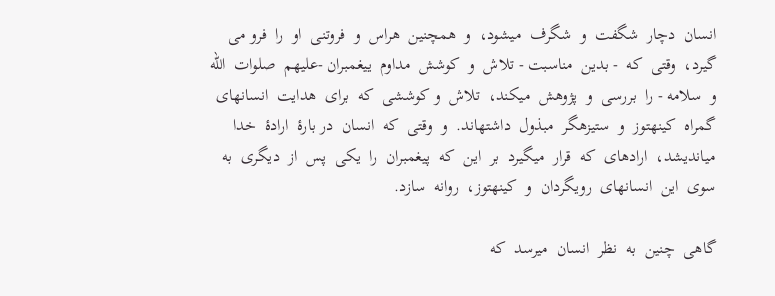انسان  دچار  شگفت  و  شگرف  میشود،  و  همچنین  هراس  و  فروتنی  او  را  فرو می گیرد،  وقتی  که  - بدین  مناسبت - تلاش  و  کوشش  مداوم  ییغمبران -علیهم  صلوات  الله  و  سلامه - را  بررسی  و  پژوهش  میکند،  تلاش  و کوششی  که  برای  هدایت  انسانهای  گمراه  کینهتوز  و  ستیزهگر  مبذول  داشتهاند.  و  وقتی  که  انسان  در بارۀ  ارادۀ  خدا  میاندیشد،  ارادهای  که  قرار  میگیرد  بر  این  که  پیغمبران  را  یکی  پس  از  دیگری  به  سوی  این  انسانهای  رویگردان  و  کینهتوز،  روانه  سازد.

گاهی  چنین  به  نظر  انسان  میرسد  که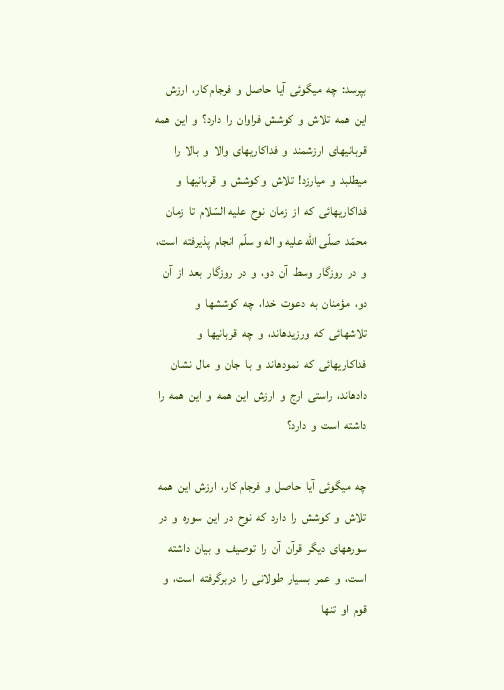بپرسد:  چه  میگوئی  آیا  حاصل  و  فرجام کار،  ارزش  این  همه  تلاش  و  کوشش  فراوان  را  دارد؟  و  این  همه  قربانیهای  ارزشمند  و  فداکاریهای  والا  و  بالا  را  میطلبد  و  میارزد!  تلاش  و کوشش  و  قربانیها  و  فداکاریهائی  که  از  زمان  نوح  علیه السّلام  تا  زمان  محمّد  صلّی الله علیه و اله و سلّم  انجام  پذیرفته  است،  و  در  روزگار  وسط  آن  دو،  و  در  روزگار  بعد  از  آن  دو،  مؤمنان  به  دعوت  خدا،  چه  کوششها  و  تلاشهائی  که  ورزیدهاند،  و  چه  قربانیها  و  فداکاریهائی  که  نمودهاند  و  با  جان  و  مال  نشان  دادهاند،  راستی  ارج  و  ارزش  این  همه  و  این  همه  را  داشته  است  و  دارد؟

چه  میگوئی  آیا  حاصل  و  فرجام کار،  ارزش  این  همه  تلاش  و  کوشش  را  دارد  که  نوح  در  این  سوره  و  در  سورههای  دیگر  قرآن  آن  را  توصیف  و  بیان  داشته  است،  و  عمر  بسیار  طولانی  را  دربرگرفته  است،  و  قوم  او  تنها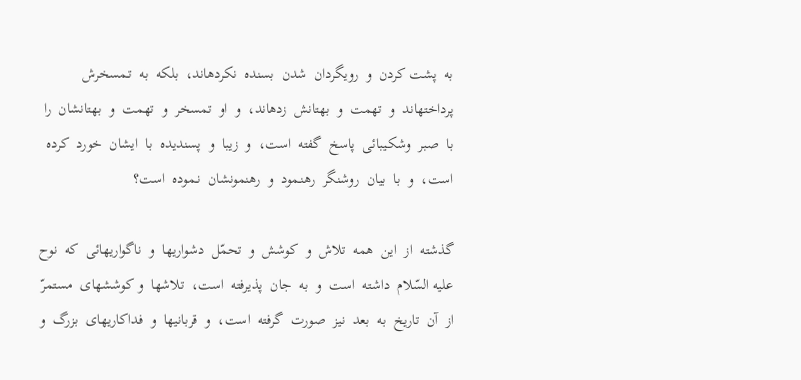به  پشت کردن  و  رویگردان  شدن  بسنده  نکردهاند،  بلکه  به  تـمسخرش  پرداختهاند  و  تهمت  و  بهتانش  زدهاند،  و  او  تمسخر  و  تهمت  و  بهتانشان  را  با  صبر  وشکـیبائی  پاسخ  گفته  است،  و  زیبا  و  پسندیده  با  ایشان  خورد  کرده  است،  و  با  بیان  روشنگر  رهنـمود  و  رهنمونشان  نـموده  است؟

گذشته  از  این  همه  تلاش  و  کوشش  و  تحمّل  دشواریها  و  ناگواریهائی  که  نوح  علیه السّلام  داشته  است  و  به  جان  پذیرفته  است،  تلاشها  و کوششهای  مستمرّ  از  آن  تاریخ  به  بعد  نیز  صورت  گرفته  است،  و  قربانیها  و  فداکاریهای  بزرگ  و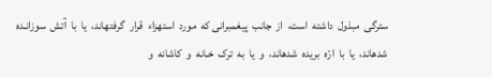سترگی  مبذول  داشته  است،  از  جانب  پیغمبرانی که  مورد  استهزاء  قرار  گرفتهاند،  یا  با  آتش  سوزانـده  شدهاند،  یا  با  ارّه  بریده  شدهاند،  و  یا  به  ترک  خـانه  و  کاشانه  و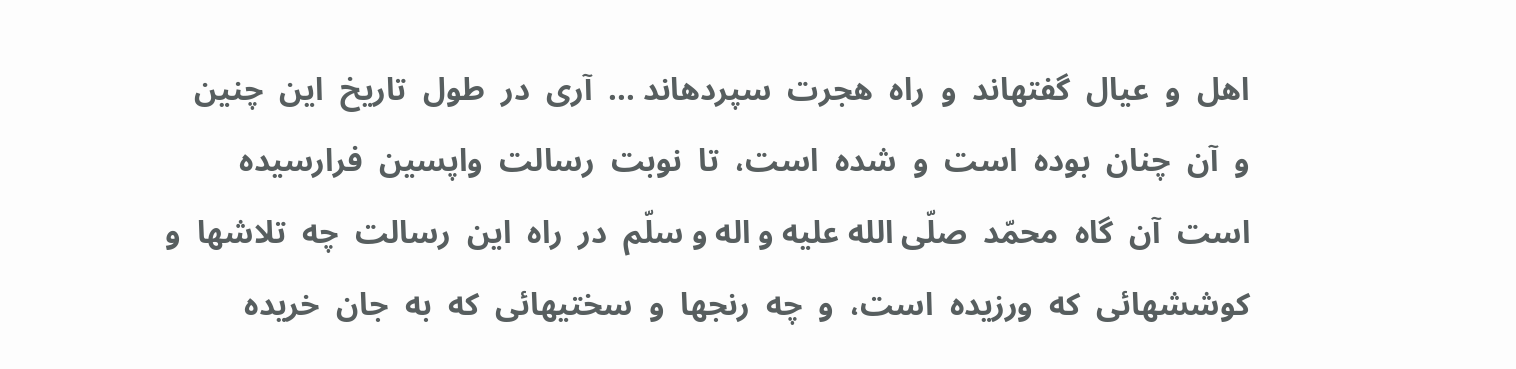اهل  و  عیال  گفتهاند  و  راه  هجرت  سپردهاند ...  آری  در  طول  تاریخ  این  چنین  و  آن  چنان  بوده  است  و  شده  است،  تا  نوبت  رسالت  واپسین  فرارسیده  است  آن  گاه  محمّد  صلّی الله علیه و اله و سلّم  در  راه  این  رسالت  چه  تلاشها  و  کوششهائی  که  ورزیده  است،  و  چه  رنجها  و  سختیهائی  که  به  جان  خریده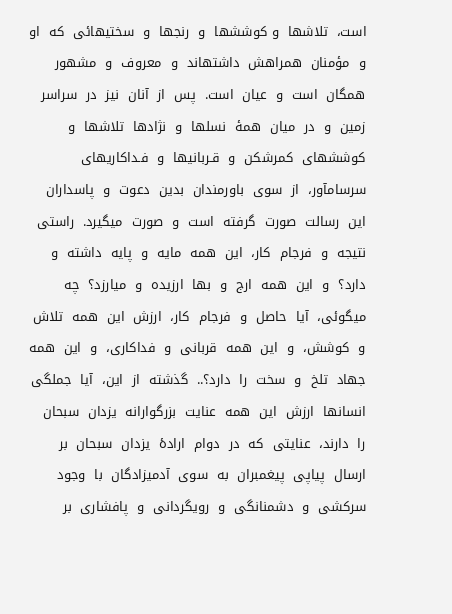است،  تلاشها  و کوششها  و  رنجها  و  سختیهائی  که  او  و  مؤمنان  همراهش  داشتهاند  و  معروف  و  مشهور  همگان  است  و  عیان  است.  پس  از  آنان  نیز  در  سراسر  زمین  و  در  میان  همۀ  نسلها  و  نژادها  تلاشها  و  کوششهای  کمرشکن  و  قـربانیها  و  فـداکاریهای  سرسامآور،  از  سوی  باورمندان  بدین  دعوت  و  پاسداران  این  رسالت  صورت  گرفته  است  و  صورت  میگیرد.  راستی  نتیجه  و  فرجام  کار،  این  همه  مایه  و  پایه  داشته  و  دارد؟  و  این  همه  ارج  و  بها  ارزیده  و  میارزد؟  چه  میگوئی،  آیا  حاصل  و  فرجام  کار،  ارزش  این  همه  تلاش  و  کوشش،  و  این  همه  قربانی  و  فداکاری،  و  این  همه  جهاد  تلخ  و  سخت  را  دارد؟..  گذشته  از  این،  آیا  جملگی  انسانها  ارزش  این  همه  عنایت  بزرگوارانه  یزدان  سبحان  را  دارند،  عنایتی  که  در  دوام  ارادۀ  یزدان  سبحان  بر  ارسال  پیاپی  پیغمبران  به  سوی  آدمیزادگان  با  وجود  سرکشی  و  دشمنانگی  و  رویگردانی  و  پافشاری  بر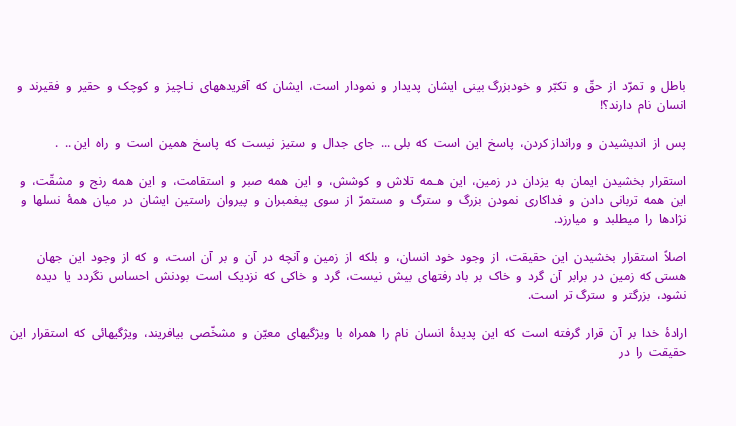باطل  و  تمرّد  از  حقّ  و  تکبّر  و  خودبزرگ بینی  ایشان  پدیدار  و  نمودار  است،  ایشان  که  آفریدههای  نـاچیز  و  کوچک  و  حقیر  و  فقیرند  و  انسان  نام  دارند؟‌!

پس  از  اندیشیدن  و  ورانداز کردن،  پاسخ  این  است  که  بلی ...  جای  جدال  و  ستیز  نیست  که  پاسخ  همین  است  و  راه  این ..  .

استقرار  بخشیدن  ایمان  به  یزدان  در  زمین،  این  هـمه  تلاش  و  کوشش،  و  این  همه  صبر  و  استقامت،  و  این  همه  رنج  و  مشقّت،  و  این  همه  تربانی  دادن  و  فداکاری  نمودن  بزرگ  و  سترگ  و  مستمرّ  از  سوی  پیغمبران  و  پیروان  راستین  ایشان  در  میان  همۀ  نسلها  و  نژادها  را  میطلبد  و  میارزد.

اصلاً  استقرار  بخشیدن  این  حقیقت،  از  وجود  خود  انسان،  و  بلکه  از  زمین  و آنچه  در  آن  و  بر  آن  است،  و  که  از  وجود  این  جهان  هستی که  زمین  در  برابر  آن  گرد  و  خاک  بر  باد رفتهای  بیش  نیست،  گرد  و  خاکی  که  نزدیک  است  بودنش  احساس  نگردد  یا  دیده  نشود،  بزرگتر  و  سترگ تر  است‌.

ارادۀ  خدا  بر  آن  قرار  گرفته  است  که  این  پدیدۀ  انسان  نام  را  همراه  با  ویژگیهای  معیّن  و  مشخّصی  بیافریند،  ویژگیهائی  که  استقرار  این  حقیقت  را  در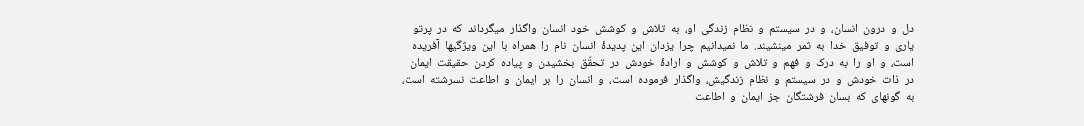دل  و  درون  انسان،  و  در  سیستم  و  نظام  زندگی  او،  به  تلاش  و  کوشش  خود  انسان  واگذار  میگرداند  که  در  پرتو  یاری  و  توفیق  خدا  به  ثمر  مینشیند.  ما  نمیدانیم  چرا  یزدان  این  پدیدۀ  انسان  نام  را  همراه  با  این  ویژگیها  آفریده  است،  و  او  را  به  درک  و  فهم  و  تلاش  و  کوشش  و  ارادۀ  خودش  در  تحقّق  بخشیدن  و  پیاده  کردن  حقیقت  ایمان  در  ذات  خودش  و  در  سیستم  و  نظام  زندگیش،  واگذار  فرموده  است،  و  انسان  را  بر  ایمان  و  اطاعت  نسرشته  است،  به  گونهای  که  بسان  فرشتگان  جز  ایمان  و  اطاعت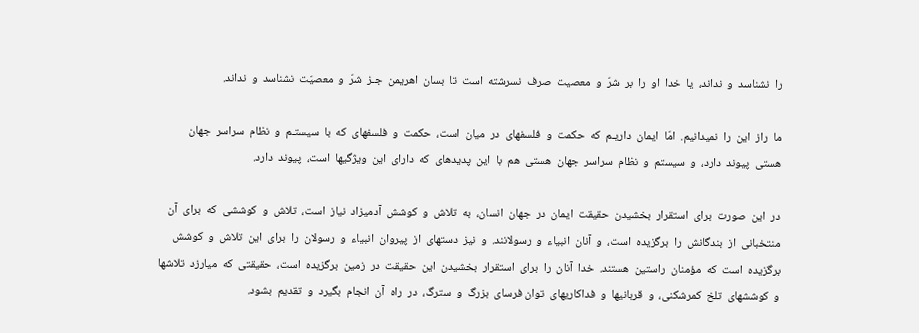را  نشناسد  و  نداند،  یا  خدا  او  را  بر  شرّ  و  معصیت  صرف  نسرشته  است  تا  بسان  اهریمن  جـز  شرّ  و  معصیّت  نشناسد  و  نداند.

ما  راز  این  را  نمیدانیم.  امّا  ایمان  داریـم  که  حکمت  و  فلسفهای  در  میان  است،  حکمت  و  فلسفهای  که  با  سیستـم  و  نظام  سراسر  جهان  هستی  پیوند  دارد،  و  سیستم  و  نظام  سراسر  جهان  هستی  هم  با  این  پدیدهای  که  دارای  این  ویژگیها  است،  پیوند  دارد.

در  این  صورت  برای  استقرار  بخشیدن  حقیقت  ایمان  در  جهان  انسان،  به  تلاش  و  کوشش  آدمیزاد  نیاز  است،  تلاش  و  کوششی  که  برای  آن  منتخبانی  از  بندگانش  را  برگزیده  است،  و  آنان  انبیاء  و  رسولانند.  و  نیز  دستهای  از  پیروان  انبیاء  و  رسولان  را  برای  این  تلاش  و  کوشش  برگزیده  است  که  مؤمنان  راستین  هستند.  خدا  آنان  را  برای  استقرار  بخشیدن  این  حقیقت  در  زمین  برگزیده  است،  حقیقتی  که  میارزد  تلاشها  و  کوششهای  تلخ  کمرشکنی،  و  قربانیها  و  فداکاریهای  توان فرسای  بزرگ  و  سترگ،  در  راه  آن  انجام  بگیرد  و  تقدیم  بشود.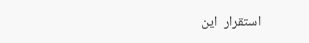استقرار  این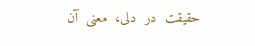حقیقت  در  دلی،  معنی  آن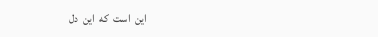این  است  که  این  دل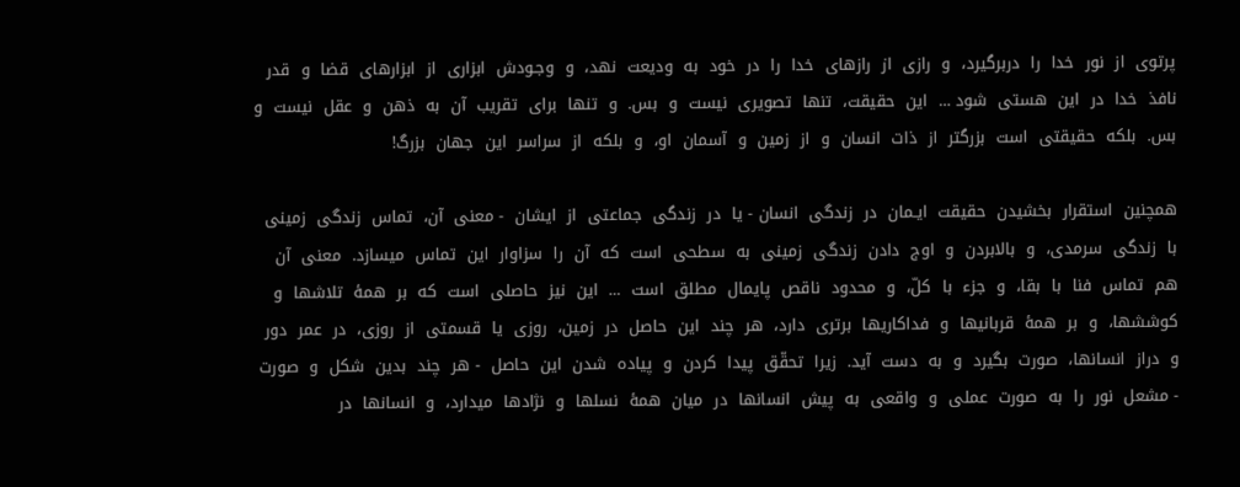پرتوی  از  نور  خدا  را  دربرگیرد،  و  رازی  از  رازهای  خدا  را  در  خود  به  ودیعت  نهد،  و  وجـودش  ابزاری  از  ابزارهای  قضا  و  قدر  نافذ  خدا  در  این  هستی  شود ...  این  حقیقت،  تنها  تصویری  نیست  و  بس.  و  تنها  برای  تقریب  آن  به  ذهن  و  عقل  نیست  و  بس.  بلکه  حقیقتی  است  بزرگتر  از  ذات  انسان  و  از  زمین  و  آسمان  او،  و  بلکه  از  سراسر  این  جهان  بزرگ!

همچنین  استقرار  بخشیدن  حقیقت  ایـمان  در  زندگی  انسان - یا  در  زندگی  جماعتی  از  ایشان  - معنی  آن،  تماس  زندگی  زمینی  با  زندگی  سرمدی،  و  بالابردن  و  اوج  دادن  زندگی  زمینی  به  سطحی  است  که  آن  را  سزاوار  این  تماس  میسازد.  معنی  آن  هم  تماس  فنا  با  بقا،  و  جزء  با  کلّ،  و  محدود  ناقص  پایمال  مطلق  است  ...  این  نیز  حاصلی  است  که  بر  همۀ  تلاشها  و کوششها،  و  بر  همۀ  قربانیها  و  فداکاریها  برتری  دارد،  هر  چند  این  حاصل  در  زمین،  روزی  یا  قسمتی  از  روزی،  در  عمر  دور  و  دراز  انسانها،  صورت  بگیرد  و  به  دست  آید.  زیرا  تحقّق  پیدا  کردن  و  پیاده  شدن  این  حاصل  - هر  چند  بدین  شکل  و  صورت  - مشعل  نور  را  به  صورت  عملی  و  واقعی  به  پیش  انسانها  در  میان  همۀ  نسلها  و  نژادها  میدارد،  و  انسانها  در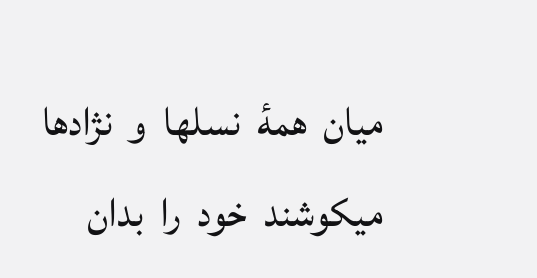میان  همۀ  نسلها  و  نژادها  میکوشند  خود  را  بدان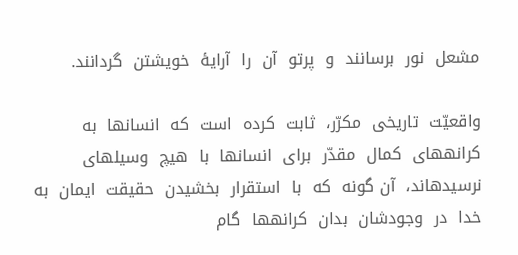مشعل  نور  برسانند  و  پرتو  آن  را  آرایۀ  خویشتن  گردانند.

واقعیّت  تاریخی  مکرّر،  ثابت  کرده  است  که  انسانها  به  کرانههای  کمال  مقدّر  برای  انسانها  با  هیچ  وسیلهای  نرسیدهاند،  آن گونه  که  با  استقرار  بخشیدن  حقیقت  ایمان  به  خدا  در  وجودشان  بدان  کرانهها  گام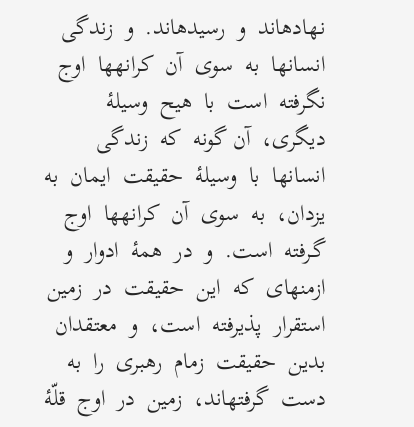نـهادهاند  و  رسیدهاند.  و  زندگی  انسانها  به  سوی  آن  کرانهها  اوج  نگرفته  است  با  هیح  وسیلۀ  دیگری،  آن گونه  که  زندگی  انسانها  با  وسیلۀ  حقیقت  ایمان  به  یزدان،  به  سوی  آن  کرانهها  اوج  گـرفته  است.  و  در  همۀ  ادوار  و  ازمنهای  که  این  حقیقت  در  زمین  استقرار  پذیرفته  است،  و  معتقدان  بدین  حقیقت  زمام  رهبری  را  به  دست  گرفتهاند،  زمین  در  اوج  قلّۀ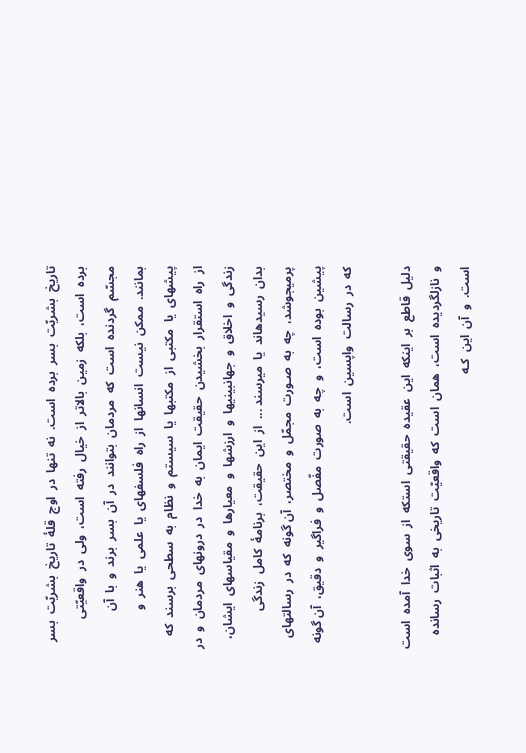تاریخ  بشریّت  بسر  برده  است.  نه  تنها  در  اوج  قلۀ  تاریخ  بشریّت  بسر  برده  است،  بلکه  زمین  بالاتر  از  خیال  رفته  است،  ولی  در  واقعیّتی  مجسّم  گردنده  است  که  مردمان  بتوانند  در  آن  بسر  برند  و  با  آن  بمانند.  ممکن  نیست  انسانها  از  راه  فلسفهای  یا  علمی  یا  هنر  و  پیشهای  یا  مکتبی  از  مکتبها  یا  سیستم  و  نظام  به  سطحی  برسند  که  از  راه  استقرار  بخشیدن  حقیقت  ایمان  به  خدا  در  درونهای  مردمان  و  در  زندگی  و  اخلاق  و  جهانبینیها  و  ارزشها  و  معیارها  و  مقیاسهای  ایشان،  بدان  رسیدهاند  یا  میرسند ...  از  این  حقیقت،  برنامۀ  کامل  زندگی  پرمیجوشد،  چه  به  صـورت  مجمّل  و  مختصر،  آن گونه  که  در  رسالتهای  پیشین  بوده  است،  و  چه  به  صورت  مفّصل  و  فراگیر  و  دقیق،  آن گونه که  در  رسالت  واپسین  است‌.

دلیل  قاطع  بر  اینکه  این  عقیده  حقیقتی  استکه  از  سوی  خدا  آمده  است  و  نازلگردیده  است،  همان  است  که  واقعیّت  تاریخی  به  اثبات  رسانده  است.  و  آن  این  کـه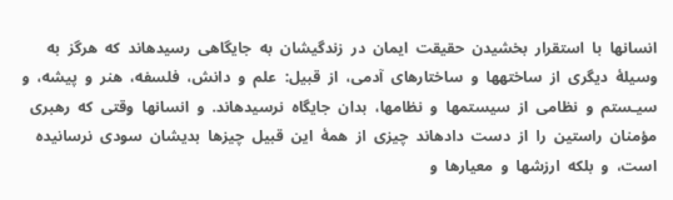انسانها  با  استقرار  بخشیدن  حقیقت  ایمان  در  زندگیشان  به  جایگاهی  رسیدهاند  که  هرگز  به  وسیلۀ  دیگری  از  ساختهها  و  ساختارهای  آدمی،  از  قبیل:  علم  و  دانش،  فلسفه،  هنر  و  پیشه،  و  سیـستم  و  نظامی  از  سیستمها  و  نظامها،  بدان  جایگاه  نرسیدهاند.  و  انسانها  وقتی  که  رهبری  مؤمنان  راستین  را  از  دست  دادهاند  چیزی  از  همۀ  این  قبیل  چیزها  بدیشان  سودی  نرسانیده  است،  و  بلکه  ارزشها  و  معیارها  و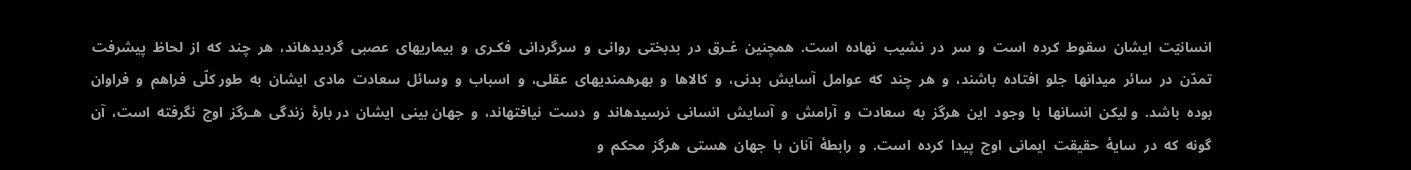انسانیّت  ایشان  سقوط  کرده  است  و  سر  در  نشیب  نهاده  است.  همچنین  غـرق  در  بدبختی  روانی  و  سرگردانی  فکـری  و  بیماریهای  عصبی  گردیدهاند،  هر  چند  که  از  لحاظ  پیشرفت  تمدّن  در  سائر  میدانها  جلو  افتاده  باشند،  و  هر  چند  که  عوامل  آسایش  بدنی،  و  کالاها  و  بهرهمندیهای  عقلی،  و  اسباب  و  وسائل  سعادت  مادی  ایشان  به  طور کلّی  فراهم  و  فراوان  بوده  باشد.  و لیکن  انسانها  با  وجود  این  هرگز  به  سعادت  و  آرامش  و  آسایش  انسانی  نرسیدهاند  و  دست  نیافتهاند،  و  جهان بینی  ایشان  در بارۀ  زندگی  هـرگز  اوج  نگرفته  است،  آن گونه  که  در  سایۀ  حقیقت  ایمانی  اوج  پیدا  کرده  است.  و  رابطۀ  آنان  با  جهان  هستی  هرگز  محکم  و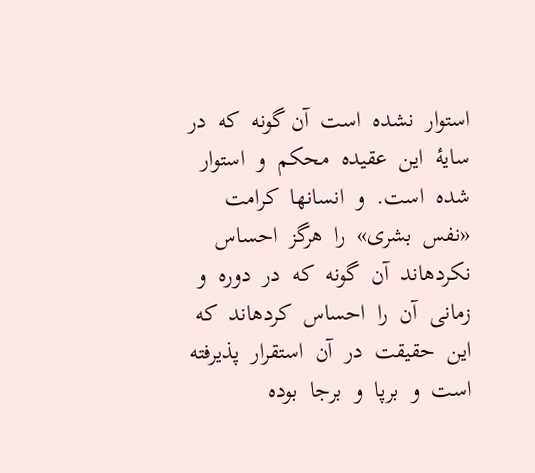استوار  نشده  است  آن گونه  که  در  سایۀ  این  عقیده  محکم  و  استوار  شده  است.  و  انسانها  کرامت  «نفس  بشری»  را  هرگز  احساس  نکردهاند  آن  گونه  که  در  دوره  و  زمانی  آن  را  احساس  کردهاند  که  این  حقیقت  در  آن  استقرار  پذیرفته  است  و  برپا  و  برجا  بوده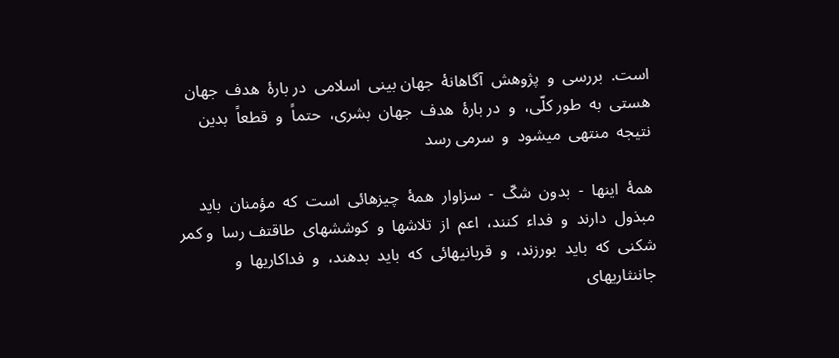است.  بررسی  و  پژوهش  آگاهانۀ  جهان بینی  اسلامی  در بارۀ  هدف  جهان  هستی  به  طور کلّی،  و  در بارۀ  هدف  جهان  بشری،  حتماً  و  قطعاً  بدین  نتیجه  منتهی  میشود  و  سرمی رسد

همۀ  اینها  -  بدون  شکّ  -  سزاوار  همۀ  چیزهائی  است  که  مؤمنان  باید  مبذول  دارند  و  فداء  کنند،  اعم  از  تلاشها  و  کوششهای  طاقتف رسا  و کمر شکنی  که  باید  بورزند،  و  قربانیهائی  که  باید  بدهند،  و  فداکاریها  و  جاننثاریهای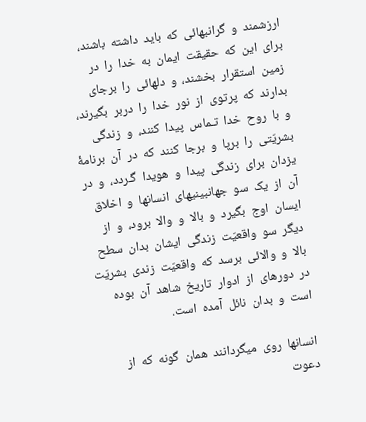ارزشمند  و  گرانبهائی  که  باید  داشته  باشند،  برای  این  که  حقیقت  ایمان  به  خدا  را  در  زمین  استقرار  بخشند،  و  دلهائی  را  برجای  بدارند  که  پرتوی  از  نور  خدا  را  دربر  بگیرند،  و  با  روح  خدا  تـماس  پیدا  کنند،  و  زندگی  بشریّتی  را  برپا  و  برجا  کنند  که  در  آن  برنامۀ  یزدان  برای  زندگی  پیدا  و  هویدا  گـردد،  و  در  آن  از  یک  سو  جهانبینیهای  انسانها  و  اخلاق  ایسان  اوج  بگیرد  و  بالا  و  والا  برود،  و  از  دیگر  سو  واقعیّت  زندگی  ایشان  بدان  سطح  بالا  و  والائی  برسد  که  واقعیّت  زندی  بشریّت  در  دورهای  از  ادوار  تاریخ  شاهد  آن  بوده  است  و  بدان  نائل  آمده  است‌.

انسانها  روی  میگردانند  همان  گونه  که  از  دعوت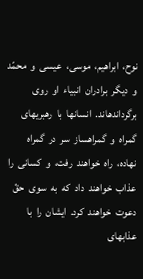نوح،  ابراهیم،  موسی،  عیسی  و  محمّد  و  دیگر  برادران  انبیاء  او  روی  برگرداندهاند.  انسانها  با  رهبریهای  گمراه  و  گمراهساز  سر  در  گمراه  نهاده،  راه  خواهند  رفت،  و  کسانی  را  عذاب  خواهند  داد  که  به  سوی  حقّ  دعوت  خواهند  کرد.  ایشان  را  با  عذابهای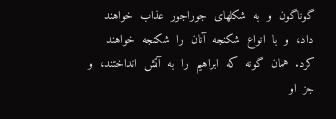گوناگون  و  به  شکلهای  جوراجور  عذاب  خواهند  داد،  و  با  انواع  شکنجه  آنان  را  شکنجه  خواهند  کرد.  همان  گونه  که  ابراهیم  را  به  آتش  انداختند،  و  جز  او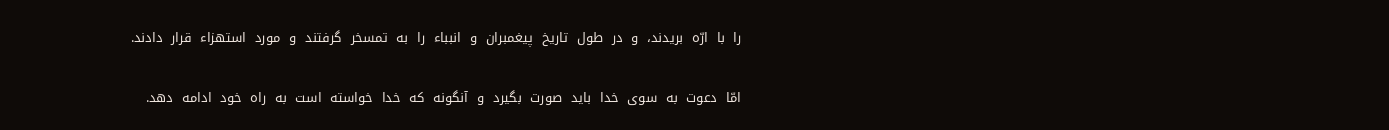را  با  ارّه  بریدند،  و  در  طول  تاریخ  پیغمبران  و  انبباء  را  به  تمسخر  گرفتند  و  مورد  استهزاء  قرار  دادند.

امّا  دعوت  به  سوی  خدا  باید  صورت  بگیرد  و  آنگونه  که  خدا  خواسته  است  به  راه  خود  ادامه  دهد.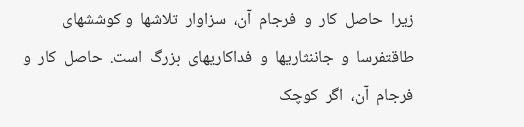زیرا  حاصل  کار  و  فرجام  آن،  سزاوار  تلاشها  و کوششهای  طاقتفرسا  و  جاننثاریها  و  فداکاریهای  بزرگ  است.  حاصل  کار  و  فرجام  آن،  اگر  کوچک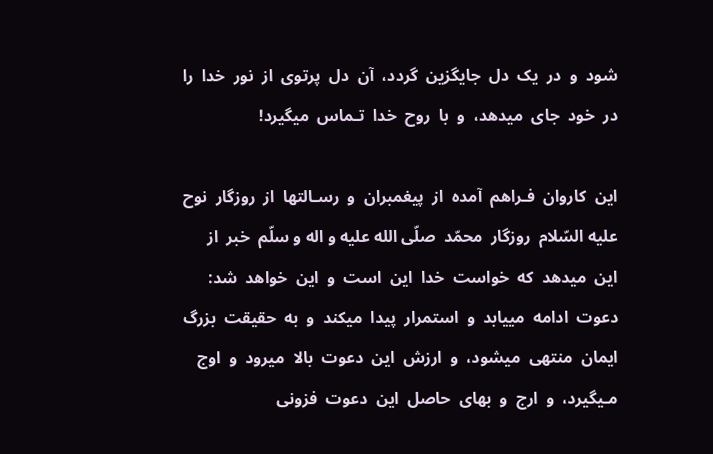شود  و  در  یک  دل  جایگزین  گردد،  آن  دل  پرتوی  از  نور  خدا  را  در  خود  جای  میدهد،  و  با  روح  خدا  تـماس  میگیرد!

این  کاروان  فـراهم  آمده  از  پیغمبران  و  رسـالتها  از  روزگار  نوح  علیه السّلام  روزگار  محمّد  صلّی الله علیه و اله و سلّم  خبر  از  این  میدهد  که  خواست  خدا  این  است  و  این  خواهد  شد:  دعوت  ادامه  مییابد  و  استمرار  پیدا  میکند  و  به  حقیقت  بزرگ  ایمان  منتهی  میشود،  و  ارزش  این  دعوت  بالا  میرود  و  اوج  مـیگیرد،  و  ارج  و  بهای  حاصل  این  دعوت  فزونی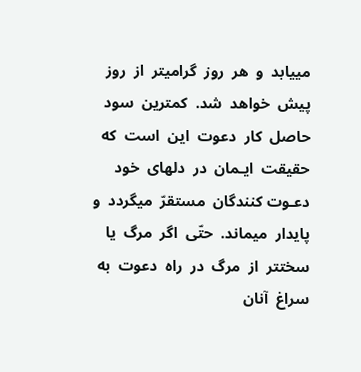مییابد  و  هر  روز  گرامیتر  از  روز  پیش  خواهد  شد.  کمترین  سود  حاصل  کار  دعوت  این  است  که  حقیقت  ایـمان  در  دلهای  خود  دعـوت کنندگان  مستقرّ  میگردد  و  پایدار  میماند.  حتّی  اگر  مرگ  یا  سختتر  از  مرگ  در  راه  دعوت  به  سراغ  آنان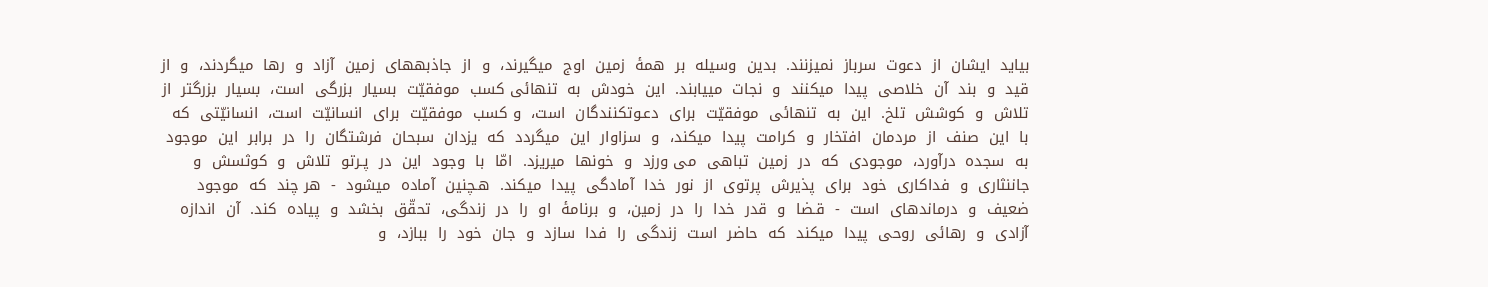بیاید  ایشان  از  دعوت  سرباز  نمیزنند.  بدین  وسیله  بر  همۀ  زمین  اوج  میگیرند،  و  از  جاذبههای  زمین  آزاد  و  رها  میگردند،  و  از  قید  و  بند  آن  خلاصی  پیدا  میکنند  و  نجات  مییابند.  این  خودش  به  تنهائی کسب  موفقیّت  بسیار  بزرگی  است،  بسیار  بزرگتر  از  تلاش  و  کوشش  تلخ.  این  به  تنهائی  موفقیّت  برای  دعـوتکنندگان  است،  و کسب  موفقیّت  برای  انسانیّت  است،  انسانیّتی  که  با  این  صنف  از  مردمان  افتخار  و  کرامت  پیدا  میکند،  و  سزاوار  این  میگردد  که  یزدان  سبحان  فرشتگان  را  در  برابر  این  موجود  به  سجده  درآورد،  موجودی  که  در  زمین  تباهی  می ورزد  و  خونها  میریزد.  امّا  با  وجود  این  در  پـرتو  تلاش  و  کوثسش  و  جاننثاری  و  فداکاری  خود  برای  پذیرش  پرتوی  از  نور  خدا  آمادگی  پیدا  میکند.  هـچنین  آماده  میشود  -  هر چند  که  موجود  ضعیف  و  درماندهای  است  -  قـضا  و  قدر  خدا  را  در  زمین،  و  برنامۀ  او  را  در  زندگی،  تحقّق  بخشد  و  پیاده  کند.  آن  اندازه  آزادی  و  رهائی  روحی  پیدا  میکند  که  حاضر  است  زندگی  را  فدا  سازد  و  جان  خود  را  ببازد،  و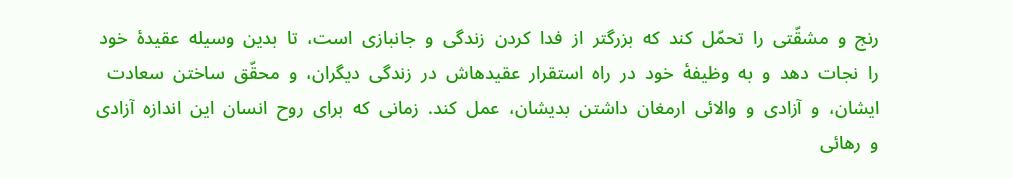رنج  و  مشقّتی  را  تحمّل  کند  که  بزرگتر  از  فدا  کردن  زندگی  و  جانبازی  است،  تا  بدین  وسیله  عقیدۀ  خود  را  نجات  دهد  و  به  وظیفۀ  خود  در  راه  استقرار  عقیدهاش  در  زندگی  دیگران،  و  محقّق  ساختن  سعادت  ایشان،  و  آزادی  و  والائی  ارمغان  داشتن  بدیشان،  عمل  کند.  زمانی  که  برای  روح  انسان  این  اندازه  آزادی  و  رهائی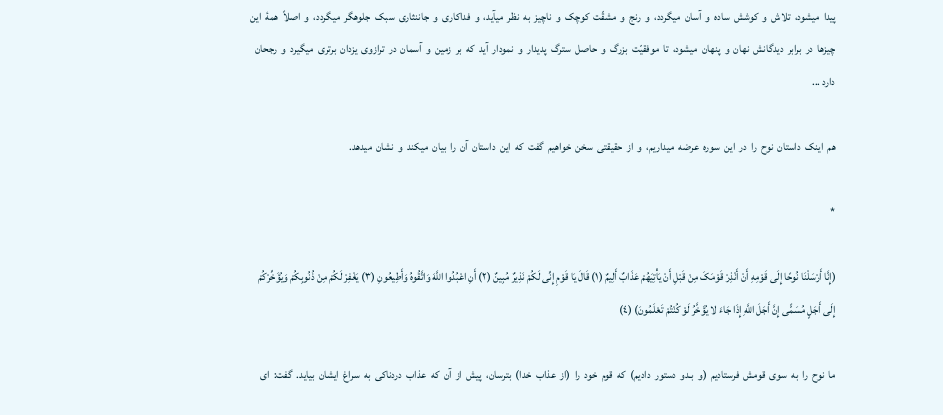پیدا  میشود،  تلاش  و  کوشش  ساده  و  آسان  میگردد،  و  رنج  و  مشقّت  کوچک  و  ناچیز  به  نظر  میآید،  و  فداکاری  و  جاننثاری  سبک  جلوهگر  میگردد،  و  اصلاً  همۀ  این  چیزها  در  برابر  دیدگانش  نهان  و  پنهان  میشود،  تا  موفقیّت  بزرگ  و  حاصل  سترگ  پدیدار  و  نمودار  آید  که  بر  زمین  و  آسمان  در  ترازوی  یزدان  برتری  میگیرد  و  رجحان  دارد ...

هم  اینک  داستان  نوح  را  در  این  سوره  عرضه  میداریم،  و  از  حقیقتی  سخن  خواهیم  گفت  که  این  داستان  آن  را  بیان  میکند  و  نشان  میدهد.

*

(إِنَّا أَرْسَلْنَا نُوحًا إِلَى قَوْمِهِ أَنْ أَنْذِرْ قَوْمَکَ مِنْ قَبْلِ أَنْ یَأْتِیَهُمْ عَذَابٌ أَلِیمٌ (١) قَالَ یَا قَوْمِ إِنِّی لَکُمْ نَذِیرٌ مُبِینٌ (٢) أَنِ اعْبُدُوا اللَّهَ وَاتَّقُوهُ وَأَطِیعُونِ (٣) یَغْفِرْ لَکُمْ مِنْ ذُنُوبِکُمْ وَیُؤَخِّرْکُمْ إِلَى أَجَلٍ مُسَمًّى إِنَّ أَجَلَ اللَّهِ إِذَا جَاءَ لا یُؤَخَّرُ لَوْ کُنْتُمْ تَعْلَمُونَ) (٤)

ما  نوح  را  به  سوی  قومش  فرستادیم  (و  بـدو  دستور  دادیم)  که  قوم  خود  را  (از  عذاب  خدا)  بترسان،  پیش  از  آن  که  عذاب  دردناکی  به  سراغ  ایشان  بیاید.  گفت:  ای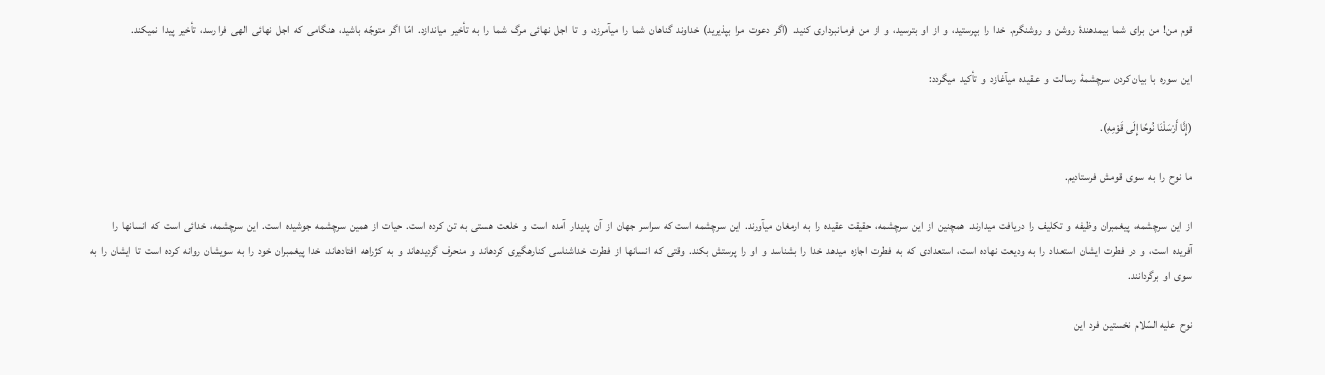قوم  من!  من  برای  شما  بیمدهندۀ  روشن  و  روشنگرم.  خدا  را  بپرستید،  و  از  او  بترسید،  و  از  من  فرمـانبرداری  کنید.  (اگر  دعوت  مرا  بپذیرید)  خداوند  گناهان  شما  را  میآمرزد،  و  تا  اجل  نهائی  مرگ  شما  را  به  تأخیر  میاندازد.  امّا  اگر  متوجّه  باشید،  هنگامی  که  اجل  نهائی  الهی  فرا رسد،  تأخیر  پیدا  نمیکند.

این  سوره  با  بیان کردن  سرچشمۀ  رسالت  و  عـقیده  میآغازد  و  تأکید  میگردد:

(إِنَّا أَرْسَلْنَا نُوحًا إِلَى قَوْمِهِ).

ما  نوح  را  به  سوی  قومش  فرستادیم‌.

از  این  سرچشمه،  پیغمبران  وظیفه  و  تکلیف  را  دریافت  میدارند.  همچنین  از  این  سرچشمه،  حقیقت  عقیده  را  به  ارمغان  میآورند.  این  سرچشمه  است که  سراسر  جهان  از  آن  پدیدار  آمده  است  و  خلعت  هستی  به  تن  کرده  است.  حیات  از  همین  سرچشمه  جوشیده  است.  این  سرچشمه،  خدائی  است  که  انسانها  را  آفریده  است،  و  در  فطرت  ایشان  استعداد  را  به  ودیعت  نهاده  است،  استعدادی  که  به  فطرت  اجازه  میدهد  خدا  را  بشناسد  و  او  را  پرستش  بکند.  وقتی  که  انسانها  از  فطرت  خداشناسی  کنارهگیری  کردهاند  و  منحرف  گردیدهاند  و  به  کژراهه  افتادهاند،  خدا  پیغمبران  خود  را  به  سویشان  روانه  کرده  است  تا  ایشان  را  به  سوی  او  برگردانند.

نوح  علیه السّلام  نخستین  فرد  این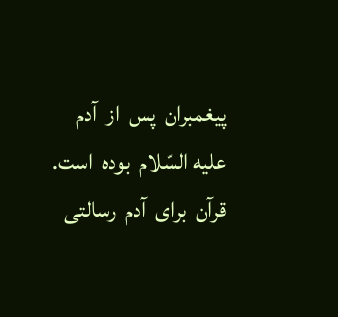پیغمبران  پس  از  آدم  علیه السّلام  بوده  است.  قرآن  برای  آدم  رسالتی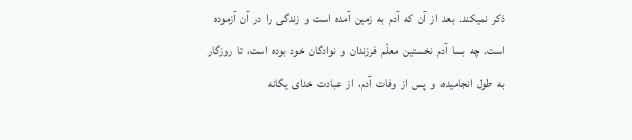ذکر  نمیکند.  بعد  از  آن  که  آدم  به  زمین  آمده  است  و  زندگی  را  در  آن  آزموده  است.  چه  بسا  آدم  نخستین  معلّم  فرزندان  و  نوادگان  خود  بوده  است،  تا  روزگار  به  طول  انجامیده،  و  پس  از  وفات  آدم،  از  عبادت  خدای  یگانه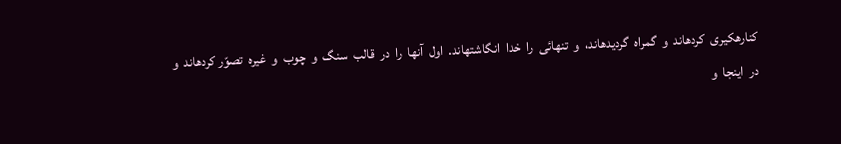کنارهکیری  کردهاند  و  گمراه  گردیدهاند،  و  تنهائی  را  خدا  انگاشتهاند.  اول  آنها  را  در  قالب  سنگ  و  چوب  و  غیره  تصوّر کردهاند  و  در  اینجا  و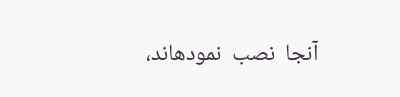آنجا  نصب  نمودهاند،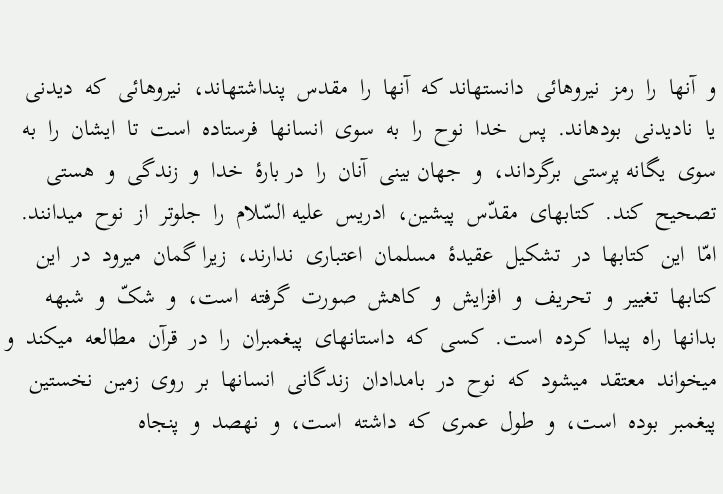و  آنها  را  رمز  نیروهائی  دانستهاند که  آنها  را  مقدس  پنداشتهاند،  نیروهائی  که  دیدنی  یا  نادیدنی  بودهاند.  پس  خدا  نوح  را  به  سوی  انسانها  فرستاده  است  تا  ایشان  را  به  سوی  یگانه پرستی  برگرداند،  و  جهان بینی  آنان  را  در بارۀ  خدا  و  زندگی  و  هستی  تصحیح  کند.  کتابهای  مقدّس  پیشین،  ادریس  علیه السّلام  را  جلوتر  از  نوح  میدانند.  امّا  این  کتابها  در  تشکیل  عقیدۀ  مسلمان  اعتباری  ندارند،  زیرا گمان  میرود  در  این  کتابها  تغییر  و  تحریف  و  افزایش  و  کاهش  صورت  گرفته  است،  و  شکّ  و  شبهه  بدانها  راه  پیدا  کرده  است.  کسی  که  داستانهای  پیغمبران  را  در  قرآن  مطالعه  میکند  و  میخواند  معتقد  میشود  که  نوح  در  بامدادان  زندگانی  انسانها  بر  روی  زمین  نخستین  پیغمبر  بوده  است،  و  طول  عمری  که  داشته  است،  و  نهصد  و  پنجاه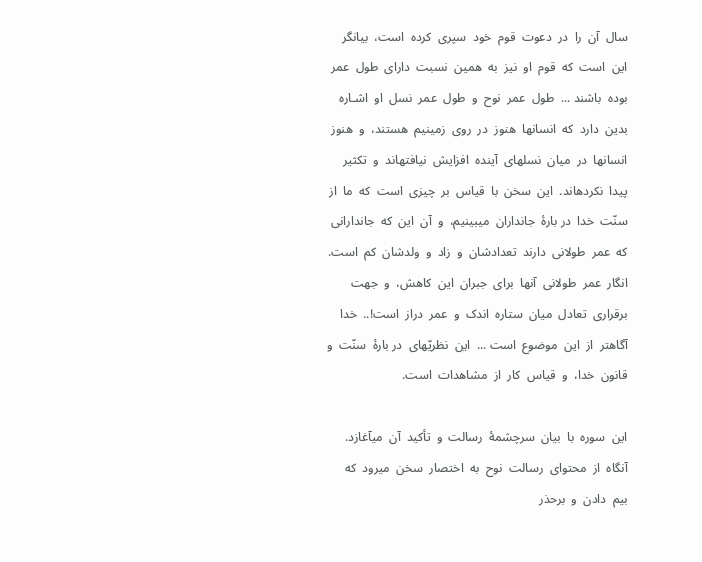سال  آن  را  در  دعوت  قوم  خود  سپری  کرده  است،  بیانگر  این  است  که  قوم  او  نیز  به  همین  نسبت  دارای  طول  عمر  بوده  باشند ...  طول  عمر  نوح  و  طول  عمر  نسل  او  اشـاره  بدین  دارد  که  انسانها  هنوز  در  روی  زمینیم  هستند،  و  هنوز  انسانها  در  میان  نسلهای  آینده  افزایش  نیافتهاند  و  تکثیر  پیدا  نکردهاند.  این  سخن  با  قیاس  بر  چیزی  است  که  ما  از  سنّت  خدا  در بارۀ  جانداران  میبینیم،  و  آن  این  که  جاندارانی  که  عمر  طولانی  دارند  تعدادشان  و  زاد  و  ولدشان  کم  است.  انگار  عمر  طولانی  آنها  برای  جبران  این  کاهش،  و  جهت  برقراری  تعادل  میان  ستاره  اندک  و  عمر  دراز  است!..  خدا  آگاهتر  از  این  موضوع  است ...  این  نظریّهای  در بارۀ  سنّت  و  قانون  خدا،  و  قیاس  کار  از  مشاهدات  است.

این  سوره  با  بیان  سرچشمۀ  رسالت  و  تأکید  آن  میآغازد.  آنگاه  از  محتوای  رسالت  نوح  به  اختصار  سخن  میرود  که  بیم  دادن  و  برحذر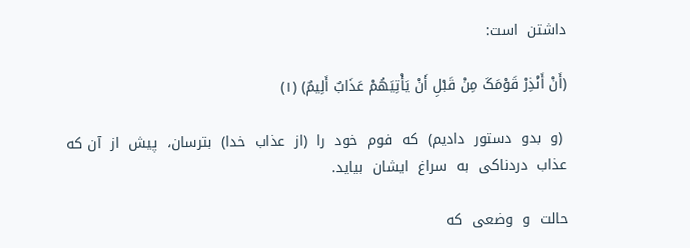داشتن  است‌:

(أَنْ أَنْذِرْ قَوْمَکَ مِنْ قَبْلِ أَنْ یَأْتِیَهُمْ عَذَابٌ أَلِیمٌ) (١)

 (و  بدو  دستور  دادیم)  که  فوم  خود  را  (از  عذاب  خدا)  بترسان،  پیش  از  آن که  عذاب  دردناکی  به  سراغ  ایشان  بیاید.

حالت  و  وضعی  که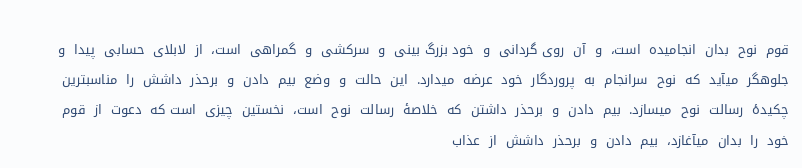قوم  نوح  بدان  انجامیده  است،  و  آن  روی گردانی  و  خود بزرگ بینی  و  سرکشی  و  گمراهی  است،  از  لابلای  حسابی  پیدا  و  جلوهگر  میآید  که  نوح  سرانجام  به  پروردگار  خود  عرضه  میدارد.  این  حالت  و  وضع  بیم  دادن  و  برحذر  داشش  را  مناسبترین  چکیدۀ  رسالت  نوح  میسازد.  بیم  دادن  و  برحذر  داشتن  که  خلاصۀ  رسالت  نوح  است،  نخستین  چیزی  است که  دعوت  از  قوم  خود  را  بدان  میآغازد،  بیم  دادن  و  برحذر  داشش  از  عذاب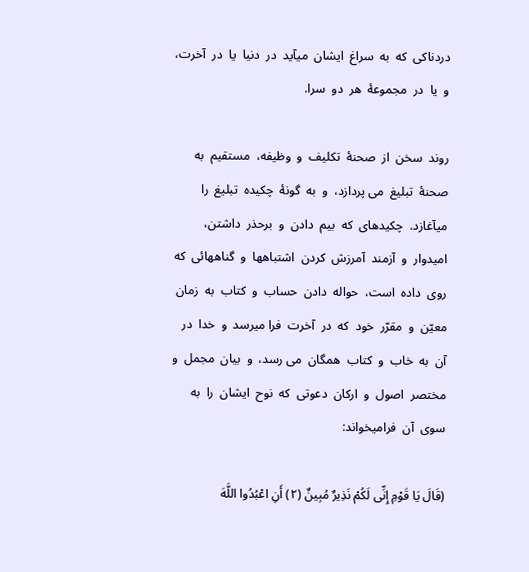دردناکی  که  به  سراغ  ایشان  میآید  در  دنیا  یا  در  آخرت،  و  یا  در  مجموعۀ  هر  دو  سرا.

روند  سخن  از  صحنۀ  تکلیف  و  وظیفه،  مستقیم  به  صحنۀ  تبلیغ  می پردازد،  و  به  گونۀ  چکیده  تبلیغ  را  میآغازد.  چکیدهای  که  بیم  دادن  و  برحذر  داشتن،  امیدوار  و  آزمند  آمرزش  کردن  اشتباهها  و  گناههائی  که  روی  داده  است،  حواله  دادن  حساب  و  کتاب  به  زمان  معیّن  و  مقرّر  خود  که  در  آخرت  فرا میرسد  و  خدا  در  آن  به  خاب  و  کتاب  همگان  می رسد،  و  بیان  مجمل  و مختصر  اصول  و  ارکان  دعوتی  که  نوح  ایشان  را  به  سوی  آن  فرامیخواند:

(قَالَ یَا قَوْمِ إِنِّی لَکُمْ نَذِیرٌ مُبِینٌ (٢) أَنِ اعْبُدُوا اللَّهَ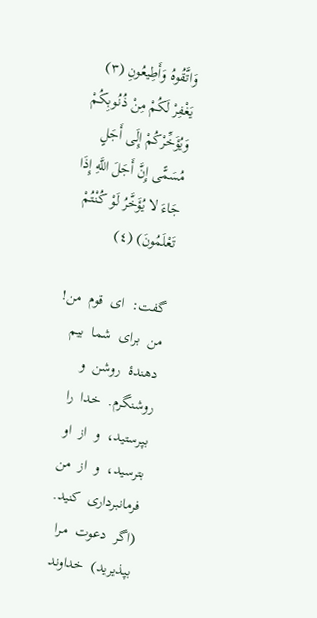وَاتَّقُوهُ وَأَطِیعُونِ (٣) یَغْفِرْ لَکُمْ مِنْ ذُنُوبِکُمْ وَیُؤَخِّرْکُمْ إِلَى أَجَلٍ مُسَمًّى إِنَّ أَجَلَ اللَّهِ إِذَا جَاءَ لا یُؤَخَّرُ لَوْ کُنْتُمْ تَعْلَمُونَ) (٤)

گفت:  ای  قوم  من!  من  برای  شما  بیم دهندۀ  روشن  و  روشنگرم.  خدا  را  بپرستید،  و  از  او  بترسید،  و  از  من  فرمانبرداری  کنید.  (اگر  دعوت  مـرا  بپذیرید)  خداوند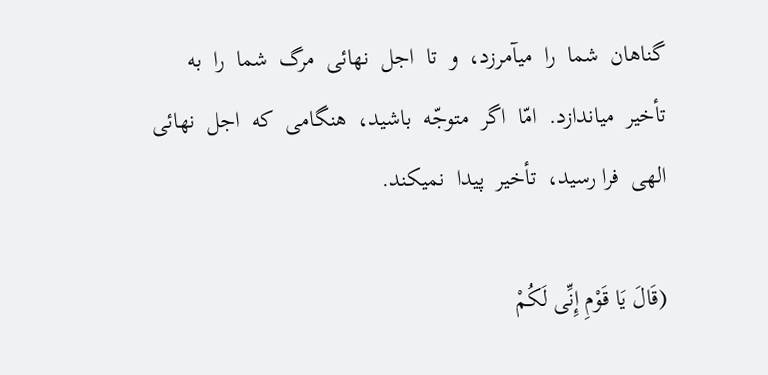گناهان  شما  را  میآمرزد،  و  تا  اجل  نهائی  مرگ  شما  را  به  تأخیر  میاندازد.  امّا  اگر  متوجّه  باشید،  هنگامی  که  اجل  نهائی  الهی  فرا رسید،  تأخیر  پیدا  نمیکند.

(قَالَ یَا قَوْمِ إِنِّی لَکُمْ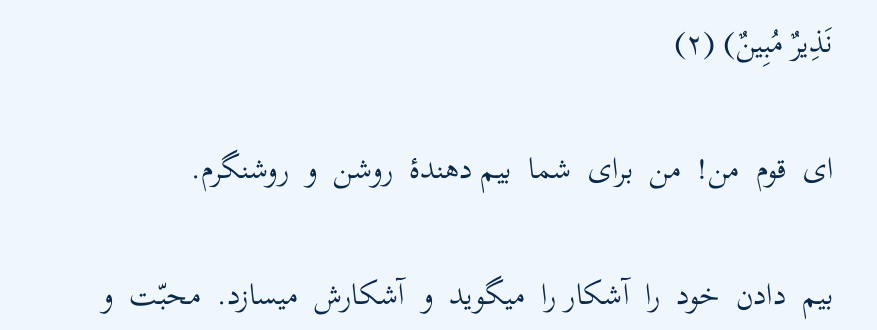نَذِیرٌ مُبِینٌ) (٢)

ای  قوم  من!  من  برای  شما  بیم دهندۀ  روشن  و  روشنگرم‌.

بیم  دادن  خود  را  آشکار را  میگوید  و  آشکارش  میسازد.  محبّت  و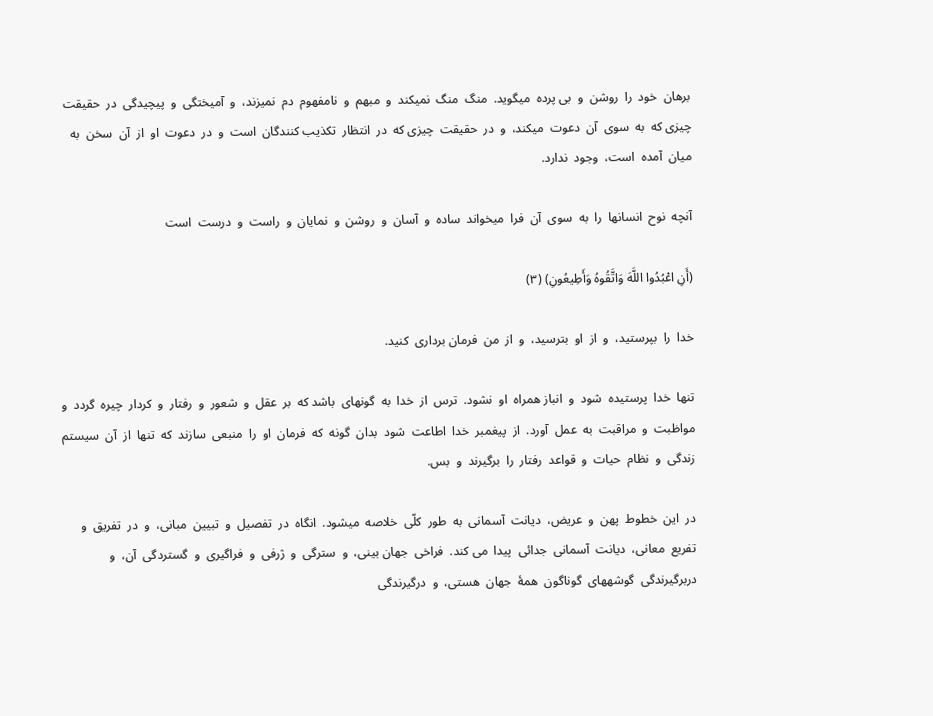برهان  خود  را  روشن  و  بی پرده  میگوید.  منگ  منگ  نمیکند  و  مبهم  و  نامفهوم  دم  نمیزند،  و  آمیختگی  و  پیچیدگی  در  حقیقت  چیزی که  به  سوی  آن  دعوت  میکند،  و  در  حقیقت  چیزی که  در  انتظار  تکذیب کنندگان  است  و  در  دعوت  او  از  آن  سخن  به  میان  آمده  است،  وجود  ندارد.

آنچه  نوح  انسانها  را  به  سوی  آن  فرا  میخواند  ساده  و  آسان  و  روشن  و  نمایان  و  راست  و  درست  است

(أَنِ اعْبُدُوا اللَّهَ وَاتَّقُوهُ وَأَطِیعُونِ) (٣)

خدا  را  بپرستید،  و  از  او  بترسید،  و  از  من  فرمان برداری  کنید‌.

تنها  خدا  پرستیده  شود  و  انباز همراه  او  نشود.  ترس  از  خدا  به  گونهای  باشد که  بر  عقل  و  شعور  و  رفتار  و  کردار  چیره  گردد  و  مواظبت  و  مراقبت  به  عمل  آورد.  از  پیغمبر  خدا  اطاعت  شود  بدان  گونه  که  فرمان  او  را  منبعی  سازند  که  تنها  از  آن  سیستم  زندگی  و  نظام  حیات  و  قواعد  رفتار  را  برگیرند  و  بس‌.

در  این  خطوط  پهن  و  عریض،  دیانت  آسمانی  به  طور  کلّی  خلاصه  میشود.  انگاه  در  تفصیل  و  تبیین  مبانی،  و  در  تفریق  و  تفریع  معانی،  دیانت  آسمانی  جدائی  پیدا  می کند.  فراخی  جهان بینی،  و  سترگی  و  ژرفی  و  فراگیری  و  گستردگی  آن،  و  دربرگیرندگی  گوشههای  گوناگون  همۀ  جهان  هستی،  و  درگیرندگی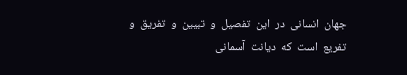جهان  انسانی  در  این  تفصیل  و  تبیین  و  تفریق  و  تفریع  است  که  دیانت  آسمانی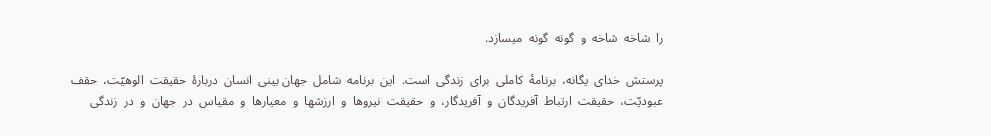را  شاخه  شاخه  و  گونه  گونه  میسازد.

پرستش  خدای  یگانه،  برنامۀ  کاملی  برای  زندگی  است.  این  برنامه  شامل  جهان بینی  انسان  دربارۀ  حقیقت  الوهیّت،  حقف  عبودیّت،  حقیقت  ارتباط  آفریدگان  و  آفریدگار،  و  حقیقت  نیروها  و  ارزشها  و  معیارها  و  مقیاس  در  جهان  و  در  زندگی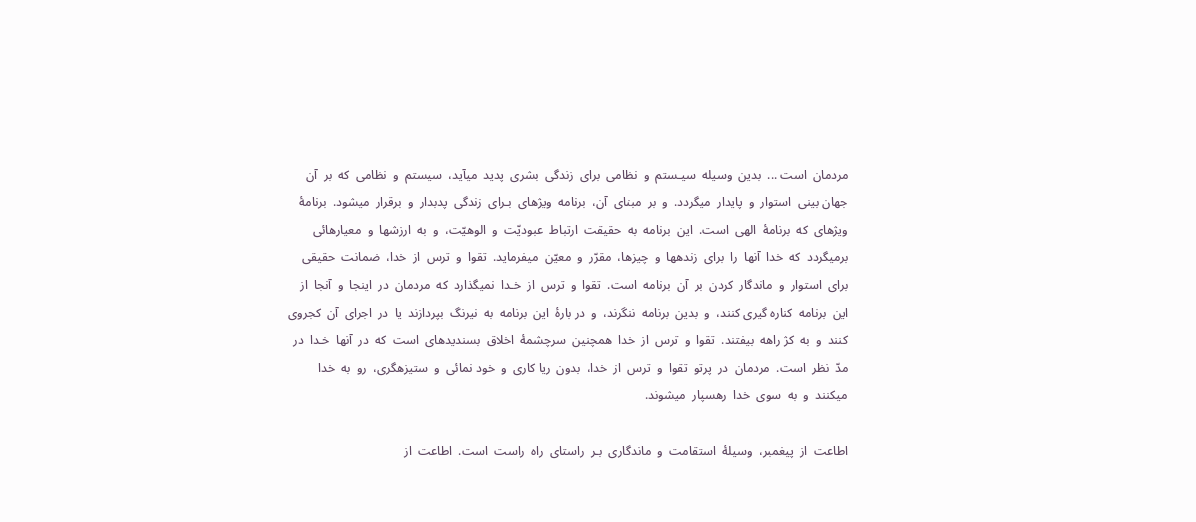مردمان  است ...  بدین  وسیله  سیـستم  و  نظامی  برای  زندگی  بشری  پدید  میآید،  سیستم  و  نظامی  که  بر  آن  جهان بینی  استوار  و  پایدار  میگردد.  و  بر  مبنای  آن،  برنامه  ویژهای  بـرای  زندگی  پدبدار  و  برقرار  میشود.  برنامۀ  ویژهای  که  برنامۀ  الهی  است.  این  برنامه  به  حقیقت  ارتباط  عبودیّت  و  الوهیّت،  و  به  ارزشها  و  معیارهائی  برمیگردد  که  خدا  آنها  را  برای  زندهها  و  چیزها،  مقرّر  و  معیّن  میفرماید.  تقوا  و  ترس  از  خدا،  ضمانت  حقیقی  برای  استوار  و  ماندگار  کردن  بر  آن  برنامه  است.  تقوا  و  ترس  از  خـدا  نمیگذارد  که  مردمان  در  اینجا  و  آنجا  از  این  برنامه  کناره گیری کنند،  و  بدین  برنامه  ننگرند،  و  در بارۀ  این  برنامه  به  نیرنگ  بپردازند  یا  در  اجرای  آن  کجروی  کنند  و  به  کژ راهه  بیفتند.  تقوا  و  ترس  از  خدا  همچنین  سرچشمۀ  اخلاق  بسندیدهای  است  که  در  آنها  خـدا  در  مدّ  نظر  است.  مردمان  در  پرتو  تقوا  و  ترس  از  خدا،  بدون  ریا کاری  و  خود نمائی  و  ستیزهگری،  رو  به  خدا  میکنند  و  به  سوی  خدا  رهسپار  میشوند.

اطاعت  از  پیغمبر،  وسیلۀ  استقامت  و  ماندگاری  بـر  راستای  راه  راست  است.  اطاعت  از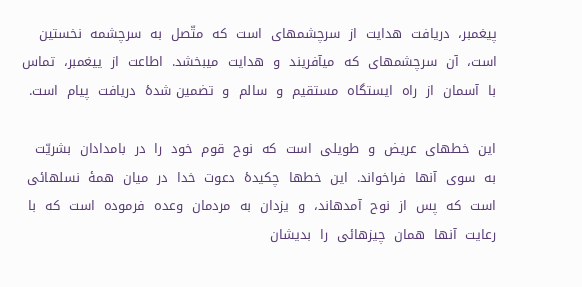پیغمبر،  دریافت  هدایت  از  سرچشمهای  است  که  متّصل  به  سرچشمه  نخستین  است،  آن  سرچشمهای  که  میآفریند  و  هدایت  میبخشد.  اطاعت  از  ییغمبر،  تماس  با  آسمان  از  راه  ایستگاه  مستقیم  و  سالم  و  تضمین شدۀ  دریافت  پیام  است‌.

این  خطهای  عریض  و  طویلی  است  که  نوح  قوم  خود  را  در  بامدادان  بشریّت  به  سوی  آنها  فراخواند.  این  خطها  چکیدۀ  دعوت  خدا  در  میان  همۀ  نسلهائی  است  که  پس  از  نوح  آمدهاند،  و  یزدان  به  مردمان  وعده  فرموده  است  که  با  رعایت  آنها  همان  چیزهائی  را  بدیشان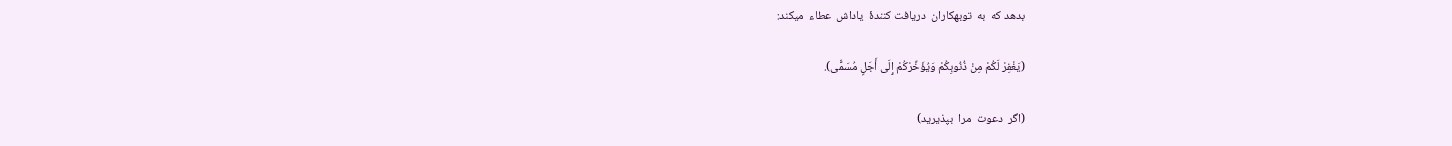بدهد که  به  توبهکاران  دریافت کنندۀ  یاداش  عطاء  میکند:

(یَغْفِرْ لَکُمْ مِنْ ذُنُوبِکُمْ وَیُؤَخِّرْکُمْ إِلَى أَجَلٍ مُسَمًّى).

(اگر  دعوت  مرا  بپذیرید)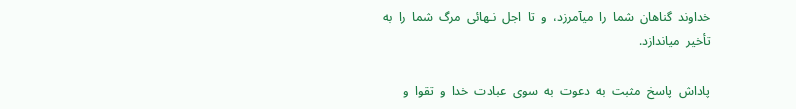خداوند  گناهان  شما  را  میآمرزد،  و  تا  اجل  نـهائی  مرگ  شما  را  به  تأخیر  میاندازد.

پاداش  پاسخ  مثبت  به  دعوت  به  سوی  عبادت  خدا  و  تقوا  و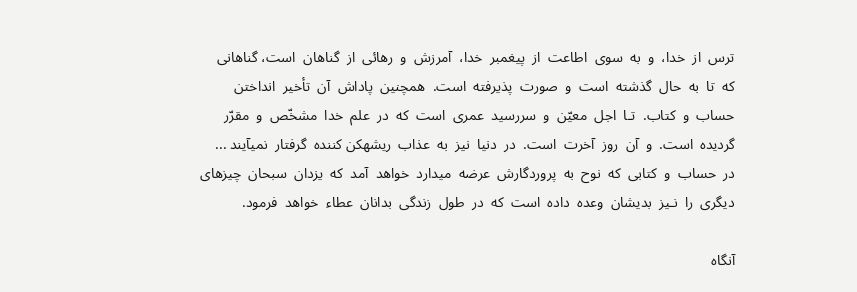ترس  از  خدا،  و  به  سوی  اطاعت  از  پیغمبر  خدا،  آمرزش  و  رهائی  از  گناهان  است، گناهانی  که  تا  به  حال  گذشته  است  و  صورت  پذیرفته  است.  همچنین  پاداش  آن  تأخیر  انداختن  حساب  و  کتاب.  تـا  اجل  معیّن  و  سررسید  عمری  است  که  در  علم  خدا  مشخّص  و  مقرّر  گردیده  است.  و  آن  روز  آخرت  است.  در  دنیا  نیز  به  عذاب  ریشهکن کننده  گرفتار  نمیآیند ...  در  حساب  و  کتابی  که  نوح  به  پروردگارش  عرضه  میدارد  خواهد  آمد  که  یزدان  سبحان  چیزهای  دیگری  را  نـیز  بدیشان  وعده  داده  است  که  در  طول  زندگی  بدانان  عطاء  خواهد  فرمود.

آنگاه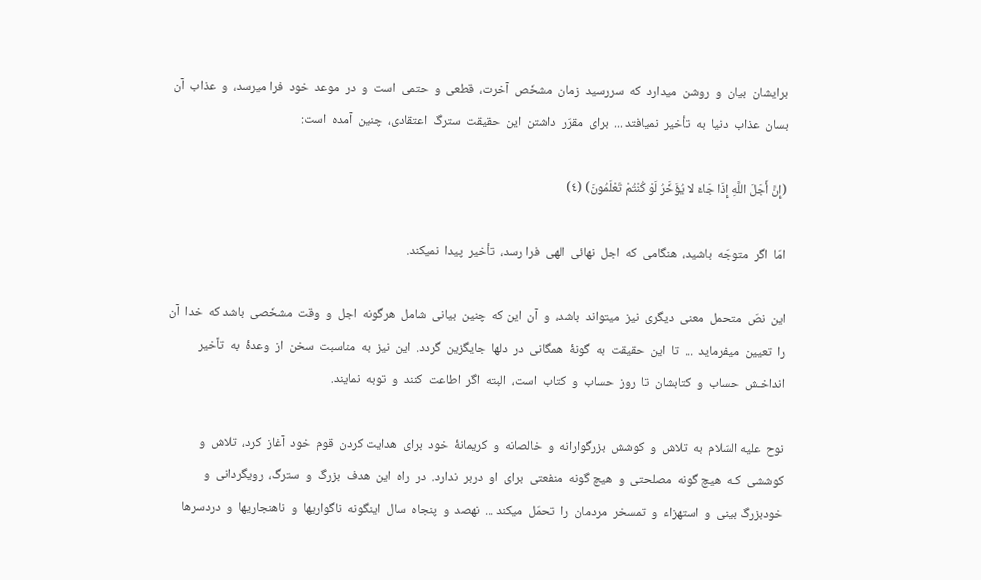برایشان  بیان  و  روشن  میدارد  که  سررسید  زمان  مشخّص  آخرت،  قطعی  و  حتمی  است  و  در  موعد  خود  فرا میرسد،  و  عذاب  آن  بسان  عذاب  دنیا  به  تأخیر  نمیافتد ...  برای  مقرّر  داشتن  این  حقیقت  سترگ  اعتقادی،  چنین  آمده  است‌:

(إِنَّ أَجَلَ اللَّهِ إِذَا جَاءَ لا یُؤَخَّرُ لَوْ کُنْتُمْ تَعْلَمُونَ) (٤)

امّا  اگر  متوجّه  باشید،  هنگامی  که  اجل  نهائی  الهی  فرا رسد،  تأخیر  پیدا  نمیکند.

این  نصّ  متحمل  معنی  دیگری  نیز  میتواند  باشد،  و  آن  این که  چنین  بیانی  شامل  هرگونه  اجل  و  وقت  مشخّصی  باشد که  خدا  آن  را  تعیین  میفرماید  ...  تا  این  حقیقت  به  گونۀ  همگانی  در  دلها  جایگزین  گردد.  این  نیز  به  مناسبت  سخن  از  وعدۀ  به  تاًخیر  انداخـش  حساب  و  کتابشان  تا  روز  حساب  و  کتاب  است،  البته  اگر  اطاعت  کنند  و  توبه  نمایند.

نوح  علیه السّلام  به  تلاش  و  کوشش  بزرگوارانه  و  خالصانه  و  کریمانۀ  خود  برای  هدایت کردن  قوم  خود  آغاز  کرد،  تلاش  و  کوششی  کـه  هیچ گونه  مصلحتی  و  هیچ گونه  منفعتی  برای  او  دربر  ندارد.  در  راه  این  هدف  بزرگ  و  سترگ،  رویگردانی  و  خودبزرگ بینی  و  استهزاء  و  تمسخر  مردمان  را  تحمّل  میکند ...  نهصد  و  پنجاه  سال  اینگونه  ناگواریها  و  ناهنجاریها  و  دردسرها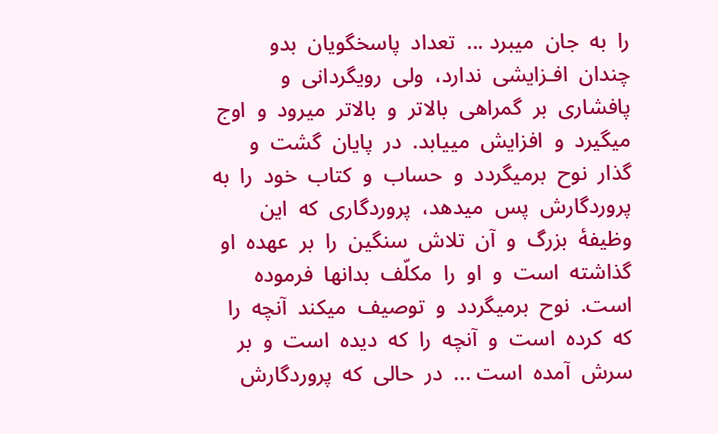را  به  جان  میبرد ...  تعداد  پاسخگویان  بدو  چندان  افـزایشی  ندارد،  ولی  رویگردانی  و  پافشاری  بر  گمراهی  بالاتر  و  بالاتر  میرود  و  اوج  میگیرد  و  افزایش  مییابد.  در  پایان  گشت  و  گذار  نوح  برمیگردد  و  حساب  و  کتاب  خود  را  به  پروردگارش  پس  میدهد،  پروردگاری  که  این  وظیفۀ  بزرگ  و  آن  تلاش  سنگین  را  بر  عهده  او  گذاشته  است  و  او  را  مکلّف  بدانها  فرموده  است.  نوح  برمیگردد  و  توصیف  میکند  آنچه  را  که  کرده  است  و  آنچه  را  که  دیده  است  و  بر  سرش  آمده  است ...  در  حالی  که  پروردگارش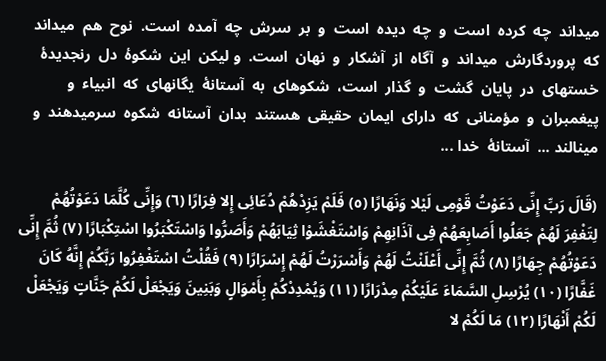میداند  چه  کرده  است  و  چه  دیده  است  و  بر  سرش  چه  آمده  است.  نوح  هم  میداند  که  پروردگارش  میداند  و  آگاه  از  آشکار  و  نهان  است.  و لیکن  این  شکوۀ  دل  رنجدیدۀ  خستهای  در  پایان  گشت  و  گذار  است،  شکوهای  به  آستانۀ  یگانهای  که  انبیاء  و  پیغمبران  و  مؤمنانی  که  دارای  ایمان  حقیقی  هستند  بدان  آستانه  شکوه  سرمیدهند  و  مینالند ...  آستانۀ  خدا ...

(قَالَ رَبِّ إِنِّی دَعَوْتُ قَوْمِی لَیْلا وَنَهَارًا (٥) فَلَمْ یَزِدْهُمْ دُعَائِی إِلا فِرَارًا (٦) وَإِنِّی کُلَّمَا دَعَوْتُهُمْ لِتَغْفِرَ لَهُمْ جَعَلُوا أَصَابِعَهُمْ فِی آذَانِهِمْ وَاسْتَغْشَوْا ثِیَابَهُمْ وَأَصَرُّوا وَاسْتَکْبَرُوا اسْتِکْبَارًا (٧) ثُمَّ إِنِّی دَعَوْتُهُمْ جِهَارًا (٨) ثُمَّ إِنِّی أَعْلَنْتُ لَهُمْ وَأَسْرَرْتُ لَهُمْ إِسْرَارًا (٩) فَقُلْتُ اسْتَغْفِرُوا رَبَّکُمْ إِنَّهُ کَانَ غَفَّارًا (١٠) یُرْسِلِ السَّمَاءَ عَلَیْکُمْ مِدْرَارًا (١١) وَیُمْدِدْکُمْ بِأَمْوَالٍ وَبَنِینَ وَیَجْعَلْ لَکُمْ جَنَّاتٍ وَیَجْعَلْ لَکُمْ أَنْهَارًا (١٢) مَا لَکُمْ لا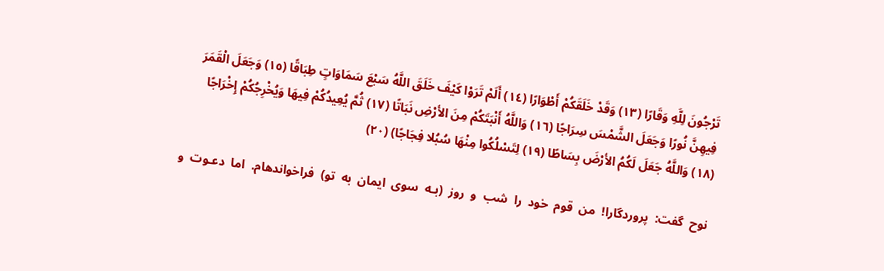تَرْجُونَ لِلَّهِ وَقَارًا (١٣) وَقَدْ خَلَقَکُمْ أَطْوَارًا (١٤) أَلَمْ تَرَوْا کَیْفَ خَلَقَ اللَّهُ سَبْعَ سَمَاوَاتٍ طِبَاقًا (١٥) وَجَعَلَ الْقَمَرَ فِیهِنَّ نُورًا وَجَعَلَ الشَّمْسَ سِرَاجًا (١٦) وَاللَّهُ أَنْبَتَکُمْ مِنَ الأرْضِ نَبَاتًا (١٧) ثُمَّ یُعِیدُکُمْ فِیهَا وَیُخْرِجُکُمْ إِخْرَاجًا (١٨) وَاللَّهُ جَعَلَ لَکُمُ الأرْضَ بِسَاطًا (١٩) لِتَسْلُکُوا مِنْهَا سُبُلا فِجَاجًا) (٢٠)

نوح  گفت:  پروردگارا!  من  قوم  خود  را  شب  و  روز  (بـه  سوی  ایمان  به  تو)  فراخواندهام.  اما  دعـوت  و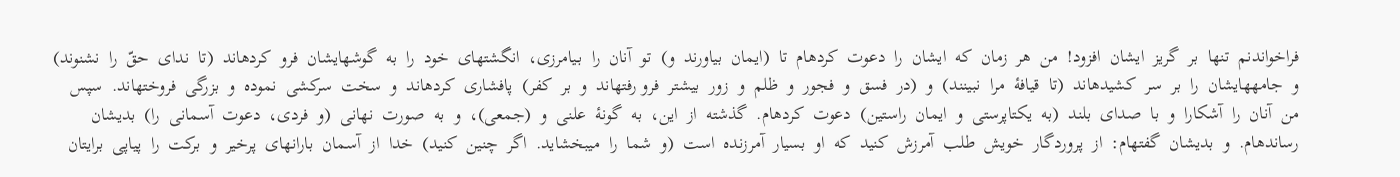فراخواندنم  تنها  بر  گریز  ایشان  افزود!  من  هر  زمان  که  ایشان  را  دعوت  کردهام  تا  (ایمان  بیاورند  و)  تو  آنان  را  بـیامرزی،  انگشتهای  خود  را  به  گوشهایشان  فرو  کردهاند  (تا  ندای  حقّ  را  نشنوند)  و  جامههایشان  را  بر  سر  کشیدهاند  (تا  قیافۀ  مرا  نبینند)  و  (در  فسق  و  فجور  و  ظلم  و  زور  بیشتر  فرو رفتهاند  و  بر  کفر)  پافشاری  کردهاند  و  سخت  سرکشی  نموده  و  بزرگی  فروختهاند.  سپس  من  آنان  را  آشکارا  و  با  صدای  بلند  (به  یکتاپرستی  و  ایمان  راستین)  دعوت  کردهام.  گذشته  از  این،  به  گونۀ  علنی  و  (جمعی)،  و  به  صورت  نهانی  (و  فردی،  دعوت  آسمانی  را)  بدیشان  رساندهام.  و  بدیشان  گفتهام:  از  پروردگار  خویش  طلب  آمرزش  کنید  که  او  بسیار  آمرزنده  است  (و  شما  را  میبخشاید.  اگر  چنین  کنید)  خدا  از  آسمان  بارانهای  پرخیر  و  برکت  را  پیاپی  برایتان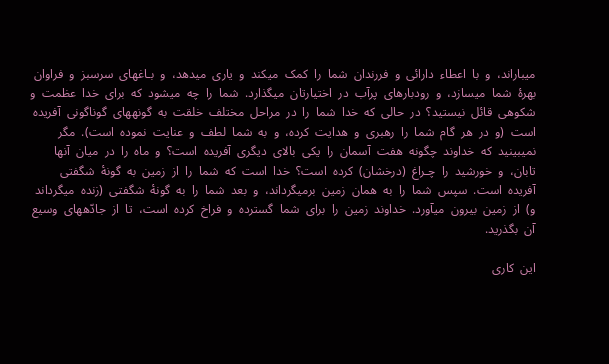میباراند،  و  با  اعطاء  دارائی  و  فررندان  شما  را  کمک  میکند  و  یاری  میدهد،  و  بـاغهای  سرسبز  و  فراوان  بهرۀ  شما  میسازد،  و  رودبارهای  پرآب  در  اختیارتان  میگذارد.  شما  را  چه  میشود  که  برای  خدا  عظمت  و  شکوهی  قائل  نیستید؟  در  حالی  که  خدا  شما  را  در  مراحل  مختلف  خلقت  به  گونههای  گوناگونی  آفریده  است  (و  در  هر  گام  شما  را  رهبری  و  هدایت  کرده،  و  به  شما  لطف  و  عنایت  نموده  است).  مگر  نمیبینید  که  خداوند  چگونه  هفت  آسمان  را  یکی  بالای  دیگری  آفریده  است؟  و  ماه  را  در  میان  آنها  تابان،  و  خورشید  را  چـراغ  (درخشان)  کرده  است؟  خدا  است  که  شما  را  از  زمین  به  گونۀ  شگفتی  آفریده  است.  سپس  شما  را  به  همان  زمین  برمیگرداند،  و  بعد  شما  را  به  گونۀ  شگفتی  (زنده  میگرداند  و)  از  زمین  بیرون  میآورد.  خداوند  زمین  را  برای  شما  گسترده  و  فراخ  کرده  است،  تا  از  جادّههای  وسیع  آن  بگذرید.

این  کاری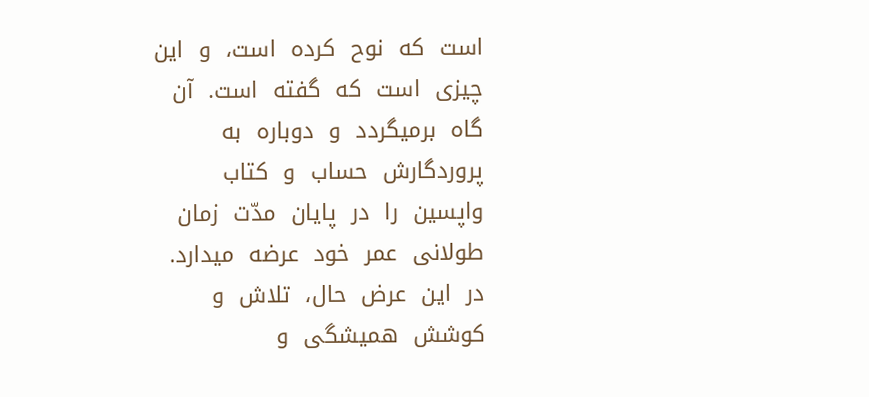است  که  نوح  کرده  است،  و  این  چیزی  است  که  گفته  است.  آن گاه  برمیگردد  و  دوباره  به  پروردگارش  حساب  و  کتاب  واپسین  را  در  پایان  مدّت  زمان  طولانی  عمر  خود  عرضه  میدارد.  در  این  عرض  حال،  تلاش  و  کوشش  همیشگی  و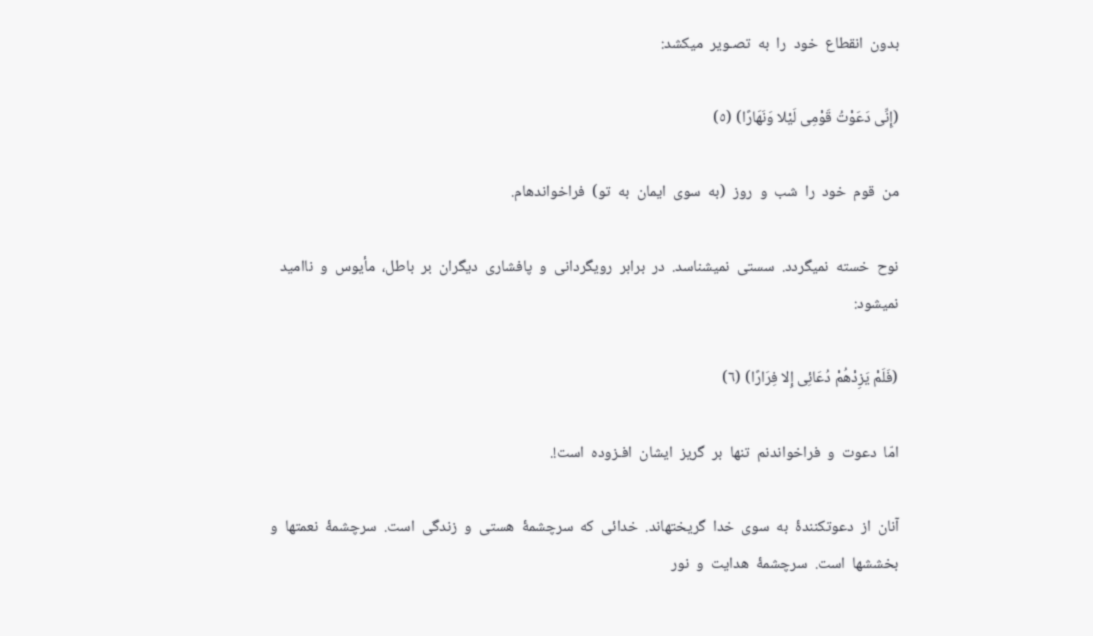بدون  انقطاع  خود  را  به  تصـویر  میکشد:

(إِنِّی دَعَوْتُ قَوْمِی لَیْلا وَنَهَارًا) (٥)

من  قوم  خود  را  شب  و  روز  (به  سوی  ایمان  به  تو)  فراخواندهام‌.

نوح  خسته  نمیگردد.  سستی  نمیشناسد.  در  برابر  رویگردانی  و  پافشاری  دیگران  بر  باطل،  مأیوس  و  ناامید  نمیشود:

(فَلَمْ یَزِدْهُمْ دُعَائِی إِلا فِرَارًا) (٦)

امّا  دعوت  و  فراخواندنم  تنها  بر  گریز  ایشان  افـزوده  است‌!.

آنان  از  دعوتکنندۀ  به  سوی  خدا  گریختهاند.  خدائی  که  سرچشمۀ  هستی  و  زندگی  است.  سرچشمۀ  نعمتها  و  بخششها  است.  سرچشمۀ  هدایت  و  نور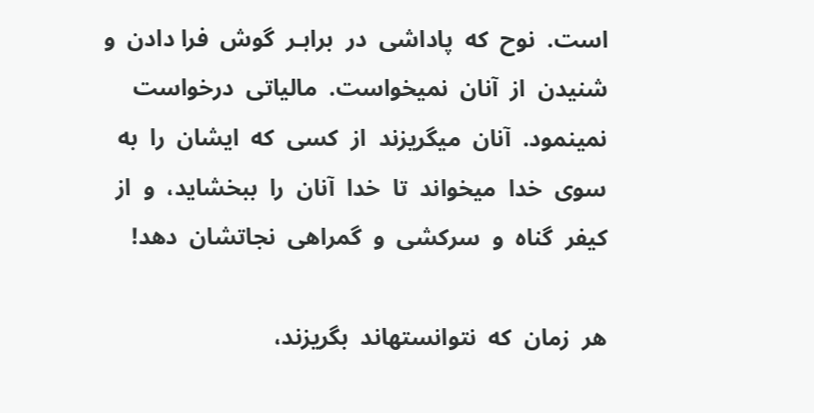است.  نوح  که  پاداشی  در  برابـر  گوش  فرا دادن  و  شنیدن  از  آنان  نمیخواست.  مالیاتی  درخواست  نمینمود.  آنان  میگریزند  از  کسی  که  ایشان  را  به  سوی  خدا  میخواند  تا  خدا  آنان  را  ببخشاید،  و  از  کیفر  گناه  و  سرکشی  و  گمراهی  نجاتشان  دهد!

هر  زمان  که  نتوانستهاند  بگریزند،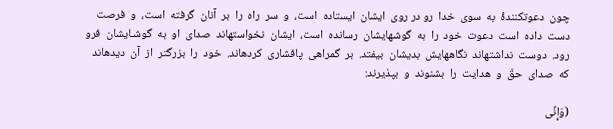چون  دعوتکنندۀ  به  سوی  خدا  رو در روی  ایشان  ایستاده  است،  و  سر  راه  را  بر  آنان  گرفته  است،  و  فرصت  دست  داده  است  دعوت  خود  را  به  گوشهایشان  رسانده  است،  ایشان  نخواستهاند  صدای  او  به  گوشـایشان  فرو  رود.  دوست  نداشتهاند  نگاههایش  بدیشان  بیفتد.  بر  گمراهی  پافشاری  کردهاند.  خود  را  بزرگتر  از  آن  دیدهاند  که  صدای  حقّ  و  هدایت  را  بشنوند  و  بپذیرند:

(وَإِنِّی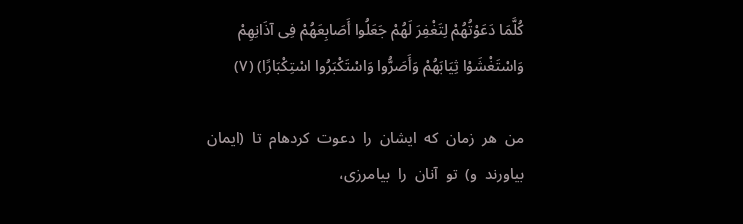کُلَّمَا دَعَوْتُهُمْ لِتَغْفِرَ لَهُمْ جَعَلُوا أَصَابِعَهُمْ فِی آذَانِهِمْ وَاسْتَغْشَوْا ثِیَابَهُمْ وَأَصَرُّوا وَاسْتَکْبَرُوا اسْتِکْبَارًا) (٧)

من  هر  زمان  که  ایشان  را  دعوت  کردهام  تا  (ایمان  بیاورند  و)  تو  آنان  را  بیامرزی،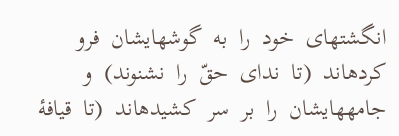انگشتهای  خود  را  به  گوشهایشان  فرو کردهاند  (تا  ندای  حقّ  را  نشنوند)  و  جامههایشان  را  بر  سر  کشیدهاند  (تا  قیافۀ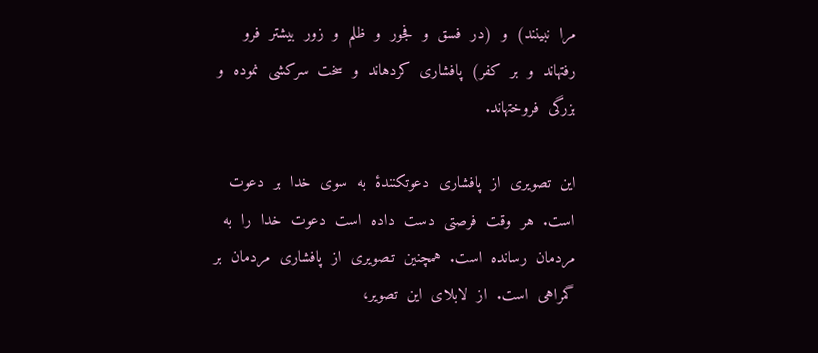مرا  نبینند)  و  (در  فسق  و  فجور  و  ظلم  و  زور  بیشتر  فرو رفتهاند  و  بر  کفر)  پافشاری  کردهاند  و  سخت  سرکشی  نموده  و  بزرگی  فروختهاند.

این  تصویری  از  پافشاری  دعوتکنندۀ  به  سوی  خدا  بر  دعوت  است.  هر  وقت  فرصتی  دست  داده  است  دعوت  خدا  را  به  مردمان  رسانده  است.  همچنین  تـصویری  از  پافشاری  مردمان  بر  گمراهی  است.  از  لابلای  این  تصویر،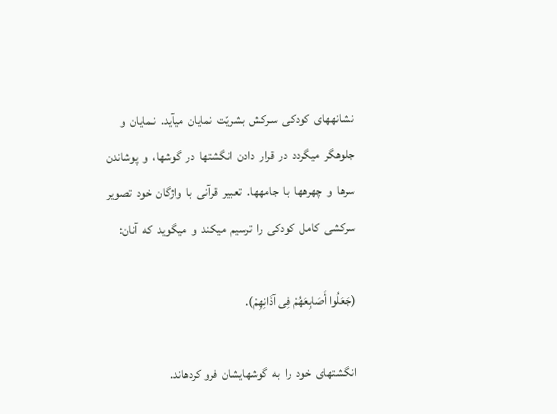نشانههای  کودکی  سـرکش  بشریّت  نمایان  میآید.  نـمایان  و  جلوهگر  میگردد  در  قرار  دادن  انگشتها  در  گوشها،  و  پوشاندن  سرها  و  چهرهها  با  جامهها.  تعبیر  قرآنی  با  واژگان  خود  تصویر  سرکشی  کامل  کودکی  را  ترسیم  میکند  و  میگوید  که  آنان‌:

(جَعَلُوا أَصَابِعَهُمْ فِی آذَانِهِمْ).

انگشتهای  خود  را  به  گوشهایشان  فرو کردهاند.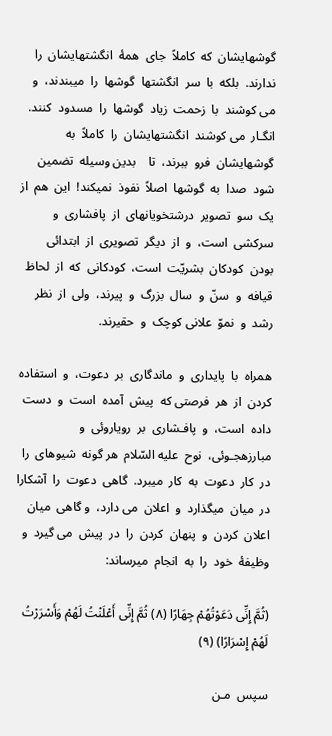گوشهایشان  که  کاملاً  جای  همۀ  انگشتهایشان  را  ندارند.  بلکه  با  سر  انگشتها  گوشها  را  میبندند،  و  می کوشند  با  زحمت  زیاد  گوشها  را  مسدود  کنند.  انگـار  می کوشند  انگشتهایشان  را  کاملاً  به  گوشهایشان  فرو  ببرند،  تا    بدین وسیله  تضمین  شود  صدا  به  گوشها  اصلاً  نفوذ  نمیکند!  این  هم  از  یک  سو  تصویر  درشتخویانهای  از  پافشاری  و  سرکشی  است،  و  از  دیگر  تصویری  از  ابتدائی  بودن  کودکان  بشریّت  است،  کودکانی  که  از  لحاظ  قیافه  و  سنّ  و  سال  بزرگ  و  پیرند،  ولی  از  نظر  رشد  و  نموّ  علانی کوچک  و  حقیرند.

همراه  با  پایداری  و  ماندگاری  بر  دعوت،  و  استفاده  کردن  از  هر  فرصتی که  پیش  آمده  است  و  دست  داده  است،  و  پافـشاری  بر  رویاروئی  و  مبارزهجـوئی،  نوح  علیه السّلام  هر گونه  شیوهای  را  در  کار  دعوت  به  کار  میبرد.  گاهی  دعوت  را  آشکارا  در  میان  میگذارد  و  اعلان  می دارد،  و گاهی  میان  اعلان  کردن  و  پنهان  کردن  را  در  پیش  می گیرد  و  وظیفۀ  خود  را  به  انجام  میرساند:

(ثُمَّ إِنِّی دَعَوْتُهُمْ جِهَارًا (٨) ثُمَّ إِنِّی أَعْلَنْتُ لَهُمْ وَأَسْرَرْتُ لَهُمْ إِسْرَارًا) (٩)

سپس  مـن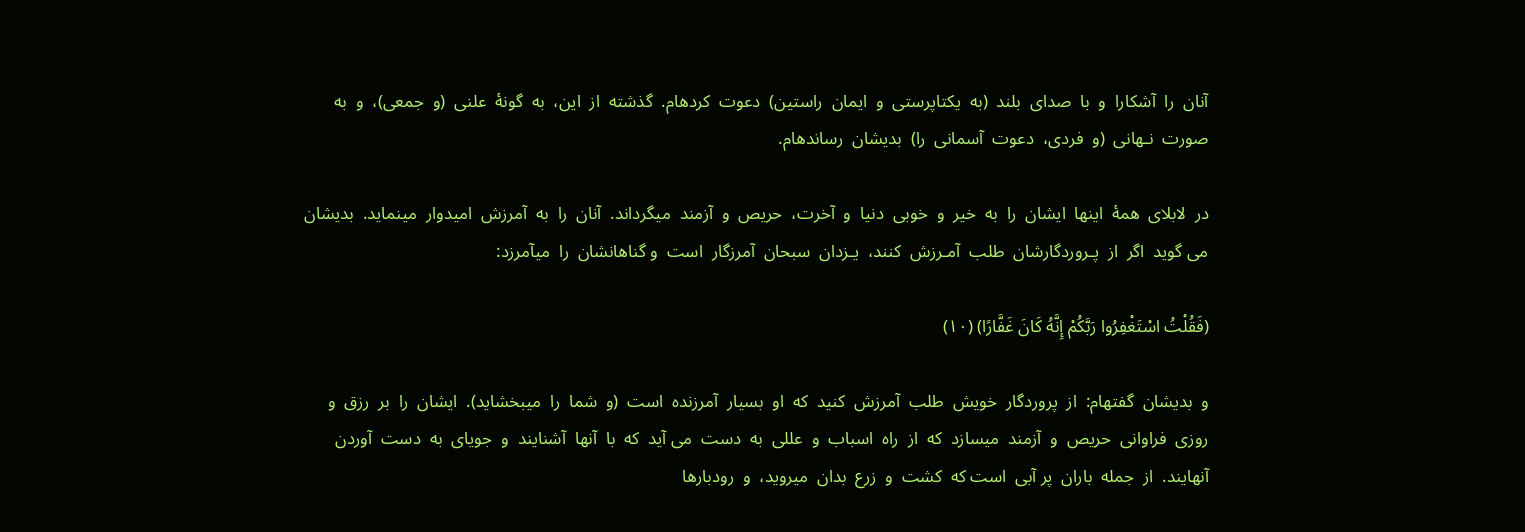آنان  را  آشکارا  و  با  صدای  بلند  (به  یکتاپرستی  و  ایمان  راستین)  دعوت  کردهام.  گذشته  از  این،  به  گونۀ  علنی  (و  جمعی)،  و  به  صورت  نـهانی  (و  فردی،  دعوت  آسمانی  را)  بدیشان  رساندهام‌.

در  لابلای  همۀ  اینها  ایشان  را  به  خیر  و  خوبی  دنیا  و  آخرت،  حریص  و  آزمند  میگرداند.  آنان  را  به  آمرزش  امیدوار  مینماید.  بدیشان  می گوید  اگر  از  پـروردگارشان  طلب  آمـرزش  کنند،  یـزدان  سبحان  آمرزگار  است  و گناهانشان  را  میآمرزد:

(فَقُلْتُ اسْتَغْفِرُوا رَبَّکُمْ إِنَّهُ کَانَ غَفَّارًا) (١٠)

و  بدیشان  گفتهام:  از  پروردگار  خویش  طلب  آمرزش  کنید  که  او  بسیار  آمرزنده  است  (و  شما  را  میبخشاید).  ایشان  را  بر  رزق  و  روزی  فراوانی  حریص  و  آزمند  میسازد  که  از  راه  اسباب  و  عللی  به  دست  می آید  که  با  آنها  آشنایند  و  جویای  به  دست  آوردن  آنهایند.  از  جمله  باران  پر آبی  است که  کشت  و  زرع  بدان  میروید،  و  رودبارها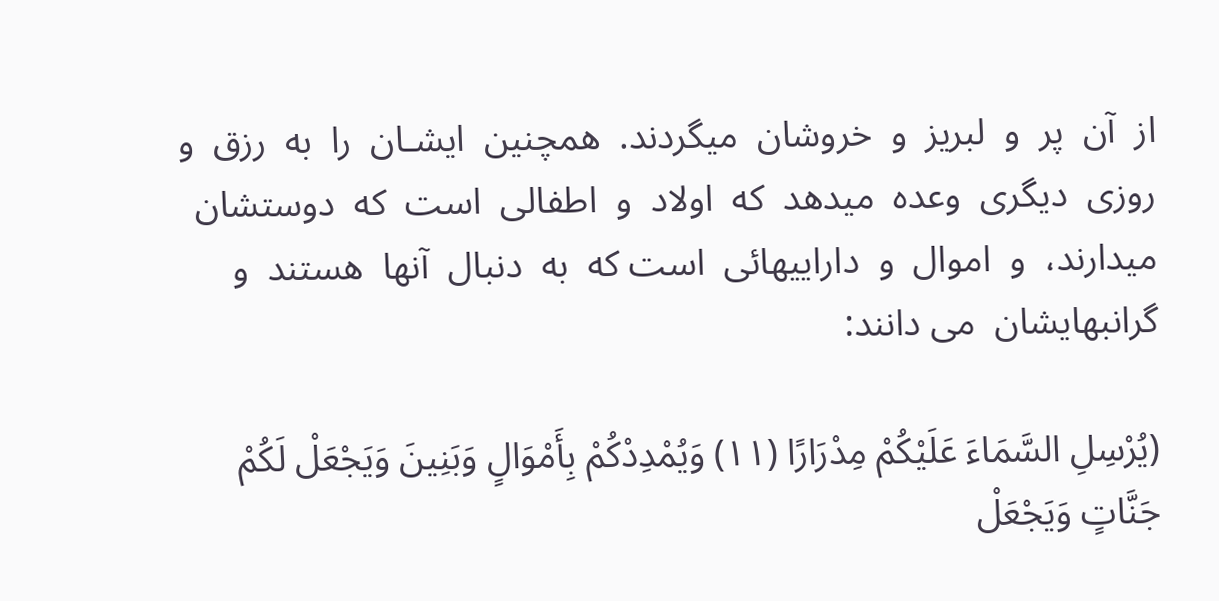از  آن  پر  و  لبریز  و  خروشان  میگردند.  همچنین  ایشـان  را  به  رزق  و  روزی  دیگری  وعده  میدهد  که  اولاد  و  اطفالی  است  که  دوستشان  میدارند،  و  اموال  و  داراییهائی  است که  به  دنبال  آنها  هستند  و  گرانبهایشان  می دانند:

(یُرْسِلِ السَّمَاءَ عَلَیْکُمْ مِدْرَارًا (١١) وَیُمْدِدْکُمْ بِأَمْوَالٍ وَبَنِینَ وَیَجْعَلْ لَکُمْ جَنَّاتٍ وَیَجْعَلْ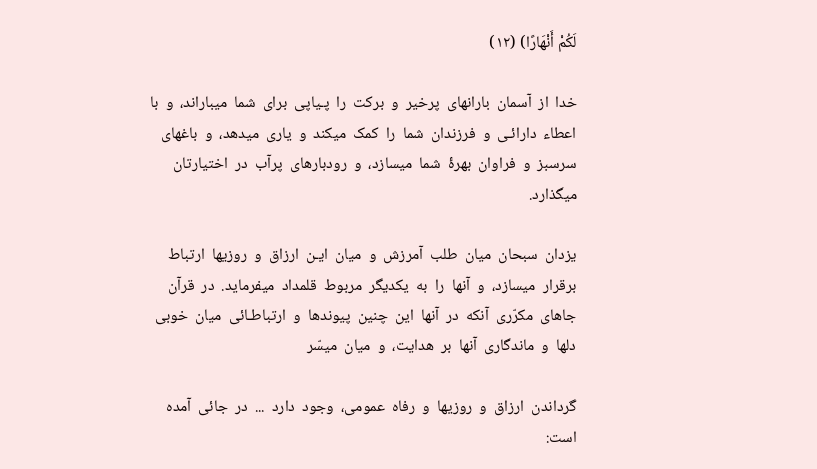لَکُمْ أَنْهَارًا) (١٢)

خدا  از  آسمان  بارانهای  پرخیر  و  برکت  را  پـیاپی  برای  شما  میباراند،  و  با  اعطاء  دارائـی  و  فرزندان  شما  را  کمک  میکند  و  یاری  میدهد،  و  باغهای  سرسبز  و  فراوان  بهرۀ  شما  میسازد،  و  رودبارهای  پرآب  در  اختیارتان  میگذارد.

یزدان  سبحان  میان  طلب  آمرزش  و  میان  ایـن  ارزاق  و  روزیها  ارتباط  برقرار  میسازد،  و  آنها  را  به  یکدیگر  مربوط  قلمداد  میفرماید.  در  قرآن  جاهای  مکرّری  آنکه  در  آنها  این  چنین  پیوندها  و  ارتباطـائی  میان  خوبی  دلها  و  ماندگاری  آنها  بر  هدایت،  و  میان  میسّر

گرداندن  ارزاق  و  روزیها  و  رفاه  عمومی،  وجود  دارد  ...  در  جائی  آمده  است‌: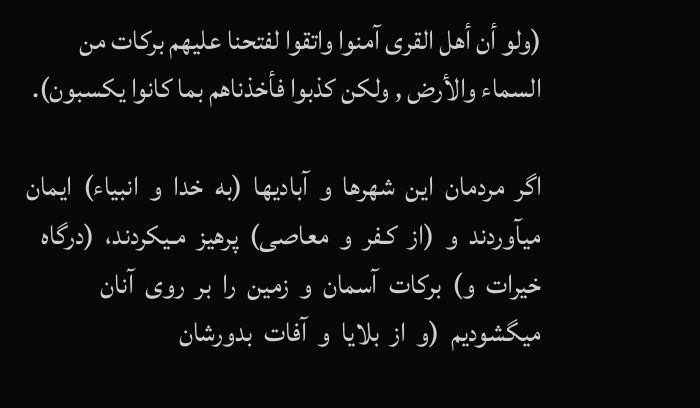(ولو أن أهل القرى آمنوا واتقوا لفتحنا علیهم برکات من السماء والأرض , ولکن کذبوا فأخذناهم بما کانوا یکسبون).

اگر  مردمان  این  شهرها  و  آبادیها  (به  خدا  و  انبیاء)  ایمان  میآوردند  و  (از  کـفر  و  معاصی)  پرهیز  مـیکردند،  (درگاه  خیرات  و)  برکات  آسمان  و  زمین  را  بر  روی  آنان  میگشودیم  (و  از  بلایا  و  آفات  بدورشان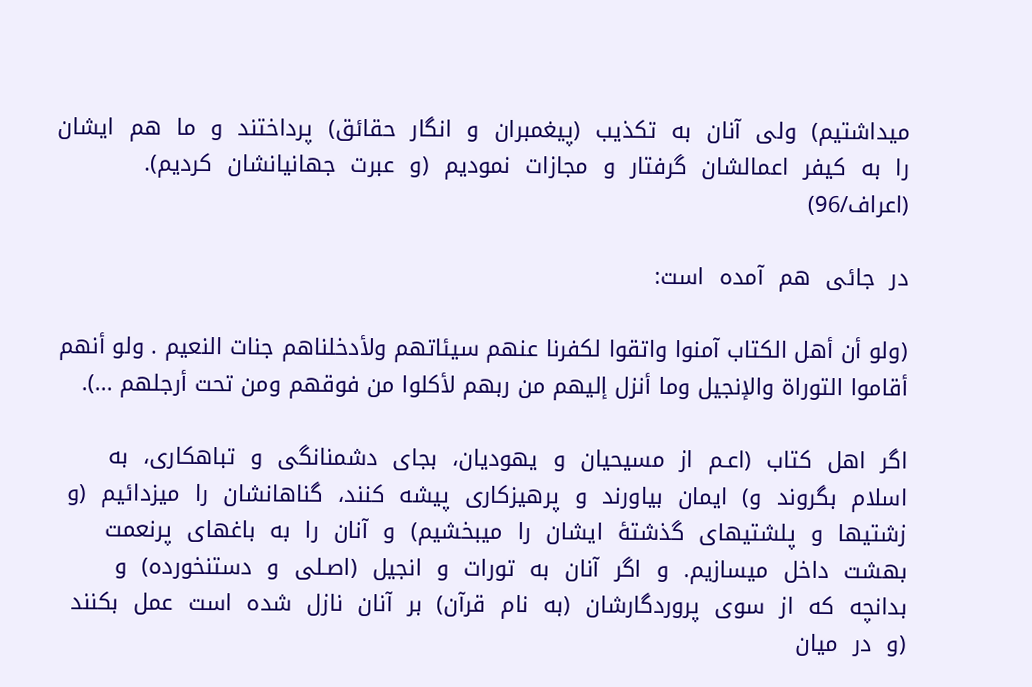میداشتیم)  ولی  آنان  به  تکذیب  (پیغمبران  و  انگار  حقائق)  پرداختند  و  ما  هم  ایشان  را  به  کیفر  اعمالشان  گرفتار  و  مجازات  نمودیم  (و  عبرت  جهانیانشان  کردیم).                                                          (اعراف/96)

در  جائی  هم  آمده  است‌:

(ولو أن أهل الکتاب آمنوا واتقوا لکفرنا عنهم سیئاتهم ولأدخلناهم جنات النعیم . ولو أنهم أقاموا التوراة والإنجیل وما أنزل إلیهم من ربهم لأکلوا من فوقهم ومن تحت أرجلهم ...).

اگر  اهل  کتاب  (اعـم  از  مسیحیان  و  یهودیان،  بجای  دشمنانگی  و  تباهکاری،  به  اسلام  بگروند  و)  ایمان  بیاورند  و  پرهیزکاری  پیشه  کنند،  گناهانشان  را  میزدائیم  (و  زشتیها  و  پلشتیهای  گذشتۀ  ایشان  را  میبخشیم)  و  آنان  را  به  باغهای  پرنعمت  بهشت  داخل  میسازیم.  و  اگر  آنان  به  تورات  و  انجیل  (اصـلی  و  دستنخورده)  و  بدانچه  که  از  سوی  پروردگارشان  (به  نام  قرآن)  بر  آنان  نازل  شده  است  عمل  بکنند  (و  در  میان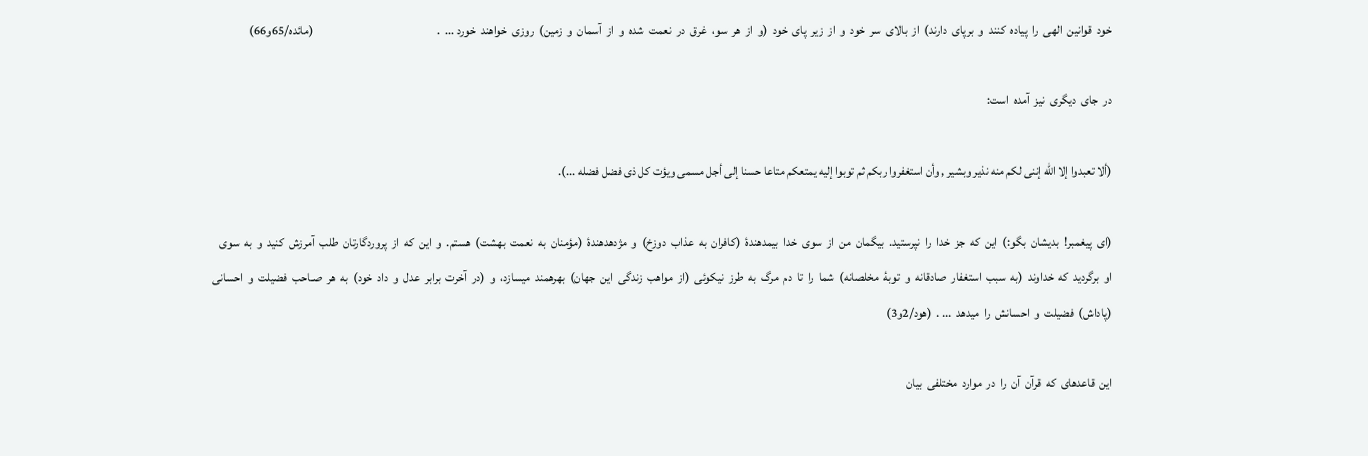خود  قوانین  الهی  را  پیاده  کنند  و  برپای  دارند)  از  بالای  سر  خود  و  از  زیر  پای  خود  (و  از  هر  سو،  غرق  در  نعمت  شده  و  از  آسمان  و  زمین)  روزی  خواهند  خورد ...  .                                                   (مائده/65و66)

در  جای  دیگری  نیز  آمده  است‌:

(ألا تعبدوا إلا الله إننی لکم منه نذیر وبشیر , وأن استغفروا ربکم ثم توبوا إلیه یمتعکم متاعا حسنا إلى أجل مسمى ویؤت کل ذی فضل فضله ...).

(ای  پیغمبر!  بدیشان  بگو:)  این  که  جز  خدا  را  نپرستید.  بیگمان  من  از  سوی  خدا  بیمدهندۀ  (کافران  به  عذاب  دوزخ)  و  مژدهدهندۀ  (مؤمنان  به  نعمت  بهشت)  هستم.  و  این  که  از  پروردگارتان  طلب  آمرزش  کنید  و  به  سوی  او  برگردید  که  خداوند  (به  سبب  استغفار  صادقانه  و  توبۀ  مخلصانه)  شما  را  تا  دم  مرگ  به  طرز  نیکوئی  (از  مواهب  زندگی  این  جهان)  بهرهمند  میسازد،  و  (در  آخرت  برابر  عدل  و  داد  خود)  به  هر  صـاحب  فضیلت  و  احسانی  (پاداش)  فضیلت  و  احسانش  را  میدهد  ... .  (هود/2و3)

این  قاعدهای  که  قرآن  آن  را  در  موارد  مختلفی  بیان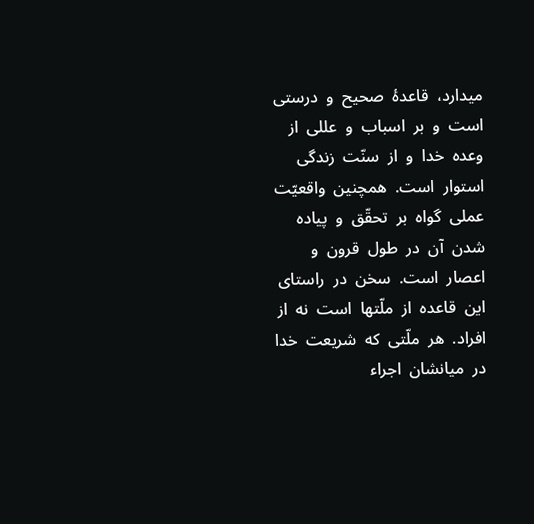میدارد،  قاعدۀ  صحیح  و  درستی  است  و  بر  اسباب  و  عللی  از  وعده  خدا  و  از  سنّت  زندگی  استوار  است.  همچنین  واقعیّت  عملی  گواه  بر  تحقّق  و  پیاده  شدن  آن  در  طول  قرون  و  اعصار  است.  سخن  در  راستای  این  قاعده  از  ملّتها  است  نه  از  افراد.  هر  ملّتی  که  شریعت  خدا  در  میانشان  اجراء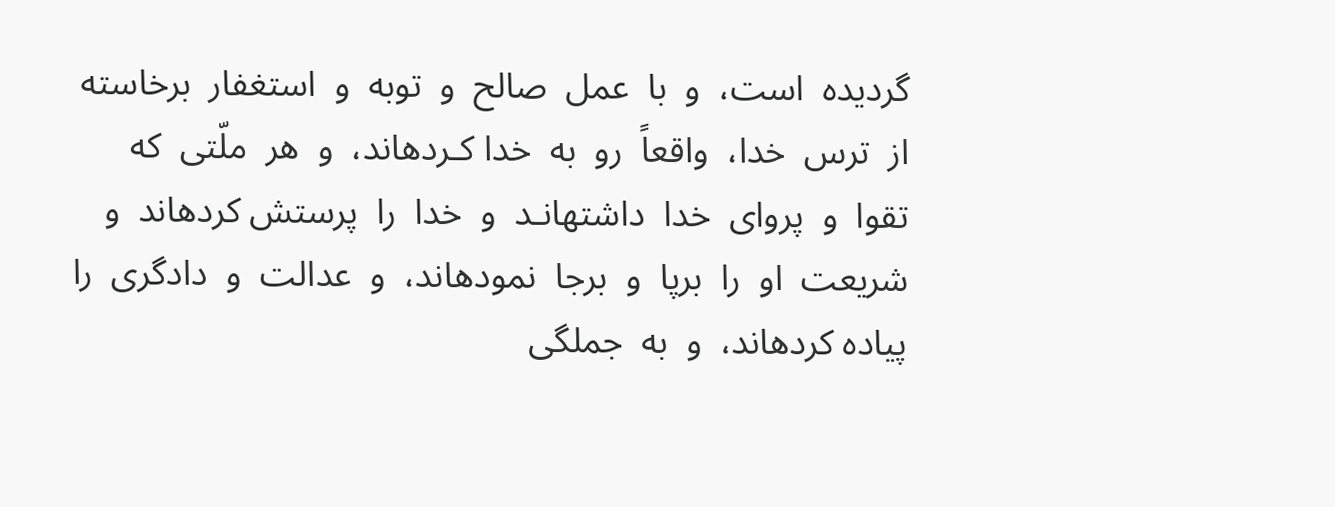گردیده  است،  و  با  عمل  صالح  و  توبه  و  استغفار  برخاسته  از  ترس  خدا،  واقعاً  رو  به  خدا کـردهاند،  و  هر  ملّتی  که  تقوا  و  پروای  خدا  داشتهانـد  و  خدا  را  پرستش کردهاند  و  شریعت  او  را  برپا  و  برجا  نمودهاند،  و  عدالت  و  دادگری  را  پیاده کردهاند،  و  به  جملگی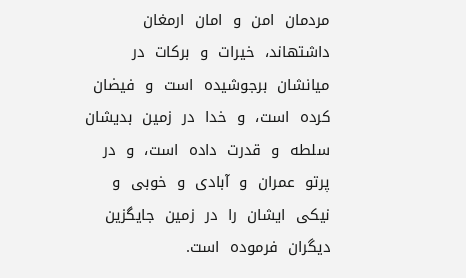مردمان  امن  و  امان  ارمغان  داشتهاند،  خیرات  و  برکات  در  میانشان  برجوشیده  است  و  فیضان  کرده  است،  و  خدا  در  زمین  بدیشان  سلطه  و  قدرت  داده  است،  و  در  پرتو  عمران  و  آبادی  و  خوبی  و  نیکی  ایشان  را  در  زمین  جایگزین  دیگران  فرموده  است‌.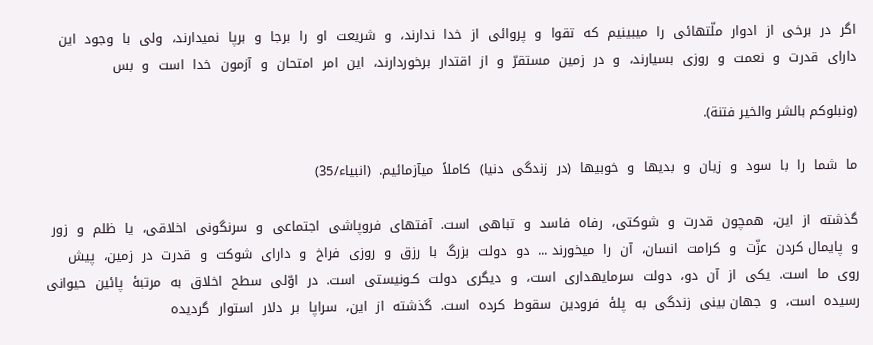اگر  در  برخی  از  ادوار  ملّتهائی  را  میبینیم  که  تقوا  و  پروائی  از  خدا  ندارند،  و  شریعت  او  را  برجا  و  برپا  نمیدارند،  ولی  با  وجود  این  دارای  قدرت  و  نعمت  و  روزی  بسیارند،  و  در  زمین  مستقرّ  و  از  اقتدار  برخوردارند،  این  امر  امتحان  و  آزمون  خدا  است  و  بس

(ونبلوکم بالشر والخیر فتنة).

ما  شما  را  با  سود  و  زیان  و  بدیها  و  خوبیها  (در  زندگی  دنیا)  کاملاً  میآزمائیم.  (انبیاء/35)

گذشته  از  این،  همچون  قدرت  و  شوکتی،  رفاه  فاسد  و  تباهی  است.  آفتهای  فروپاشی  اجتماعی  و  سرنگونی  اخلاقی،  یا  ظلم  و  زور  و  پایمال کردن  عزّت  و  کرامت  انسان،  آن  را  میخورند ...  دو  دولت  بزرگ  با  رزق  و  روزی  فراخ  و  دارای  شوکت  و  قدرت  در  زمین،  پیش  روی  ما  است.  یکی  از  آن  دو،  دولت  سرمایهداری  است،  و  دیگری  دولت  کـونیستی  است.  در  اوّلی  سطح  اخلاق  به  مرتبۀ  پائین  حیوانی  رسیده  است،  و  جهان بینی  زندگی  به  پلۀ  فرودین  سقوط  کرده  است.  گذشته  از  این،  سراپا  بر  دلار  استوار  گردیده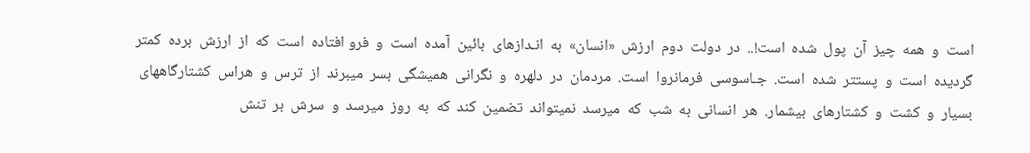است  و  همه  چیز  آن  پول  شده  است!..  در  دولت  دوم  ارزش  «انسان»  به  انـدازهای  بائین  آمده  است  و  فرو افتاده  است  که  از  ارزش  برده  کمتر  گردیده  است  و  پستتر  شده  است.  جـاسوسی  فرمانروا  است.  مردمان  در  دلهره  و  نگرانی  همیشگی  بسر  میبرند  از  ترس  و  هراس  کشتارگاههای  بسیار  و  کشت  و  کشتارهای  بیشمار.  هر  انسانی  به  شب  که  میرسد  نمیتواند  تضمین  کند  که  به  روز  میرسد  و  سرش  بر  تنش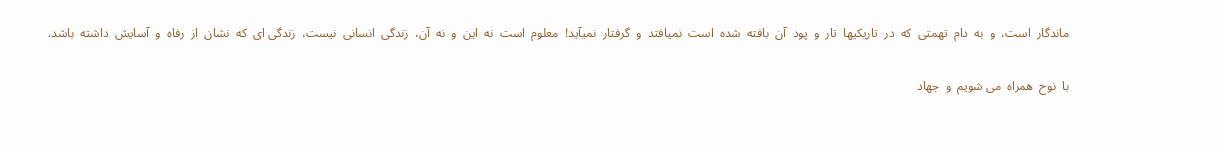ماندگار  است،  و  به  دام  تهمتی  که  در  تاریکیها  تار  و  پود  آن  بافته  شده  است  نمیافتد  و  گرفتار  نمیآید!  معلوم  است  نه  این  و  نه  آن،  زندگی  انسانی  نیست،  زندگی ای  که  نشان  از  رفاه  و  آسایش  داشته  باشد.

با  نوح  همراه  می شویم  و  جهاد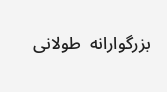بزرگوارانه  طولانی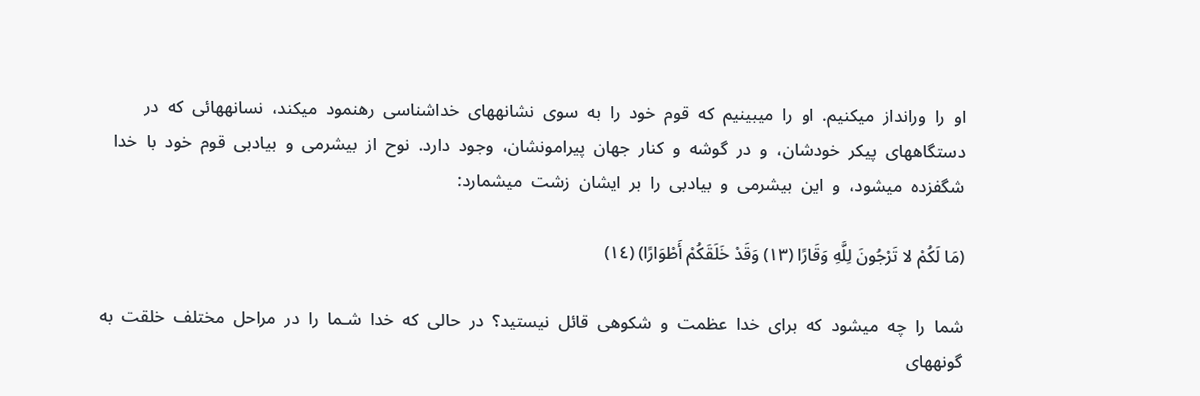او  را  ورانداز  میکنیم.  او  را  میبینیم  که  قوم  خود  را  به  سوی  نشانههای  خداشناسی  رهنمود  میکند،  نسانههائی  که  در  دستگاههای  پیکر  خودشان،  و  در  گوشه  و  کنار  جهان  پیرامونشان،  وجود  دارد.  نوح  از  بیشرمی  و  بیادبی  قوم  خود  با  خدا  شگفزده  میشود،  و  این  بیشرمی  و  بیادبی  را  بر  ایشان  زشت  میشمارد:

(مَا لَکُمْ لا تَرْجُونَ لِلَّهِ وَقَارًا (١٣) وَقَدْ خَلَقَکُمْ أَطْوَارًا) (١٤)

شما  را  چه  میشود  که  برای  خدا  عظمت  و  شکوهی  قائل  نیستید؟  در  حالی  که  خدا  شـما  را  در  مراحل  مختلف  خلقت  به  گونههای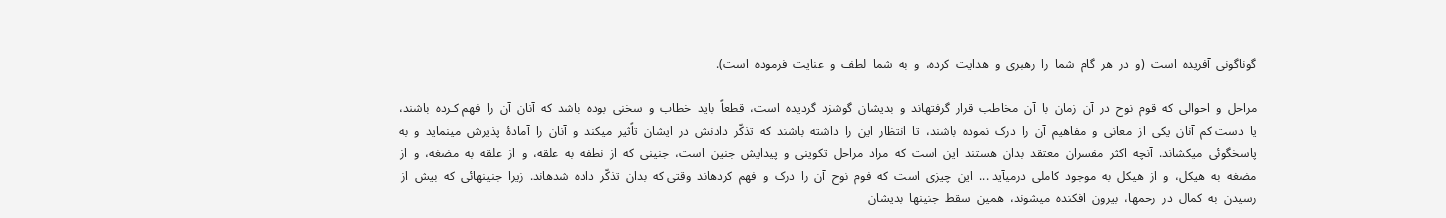گوناگونی  آفریده  است  (و  در  هر  گام  شما  را  رهبری  و  هدایت  کرده،  و  به  شما  لطف  و  عنایت  فرموده  است).

مراحل  و  احوالی  که  قوم  نوح  در  آن  زمان  با  آن  مخاطب  قرار  گرفتهاند  و  بدیشان  گوشزد  گردیده  است،  قطعاً  باید  خطاب  و  سخنی  بوده  باشد  که  آنان  آن  را  فهم کـرده  باشند،  یا  دست کم  آنان  یکی  از  معانی  و  مفاهیم  آن  را  درک  نموده  باشند،  تا  انتظار  این  را  داشته  باشند  که  تذکّر  دادنش  در  ایشان  تاًثیر  میکند  و  آنان  را  آمادۀ  پذیرش  مینماید  و  به  پاسخگوئی  میکشاند.  آنچه  اکثر  مفسران  معتقد  بدان  هستند  این  است  که  مراد  مراحل  تکوینی  و  پیدایش  جنین  است،  جنینی  که  از  نطفه  به  علقه،  و  از  علقه  به  مضغه،  و  از  مضغه  به  هیکل،  و  از  هیکل  به  موجود  کاملی  درمیآید ...  این  چیزی  است  که  فوم  نوح  آن  را  درک  و  فهم  کردهاند  وقتی که  بدان  تذکّر  داده  شدهاند.  زیرا  جنینهائی  که  بیش  از  رسیدن  به  کمال  در  رحمها،  بیرون  افکنده  میشوند،  همین  سقط  جنینها  بدیشان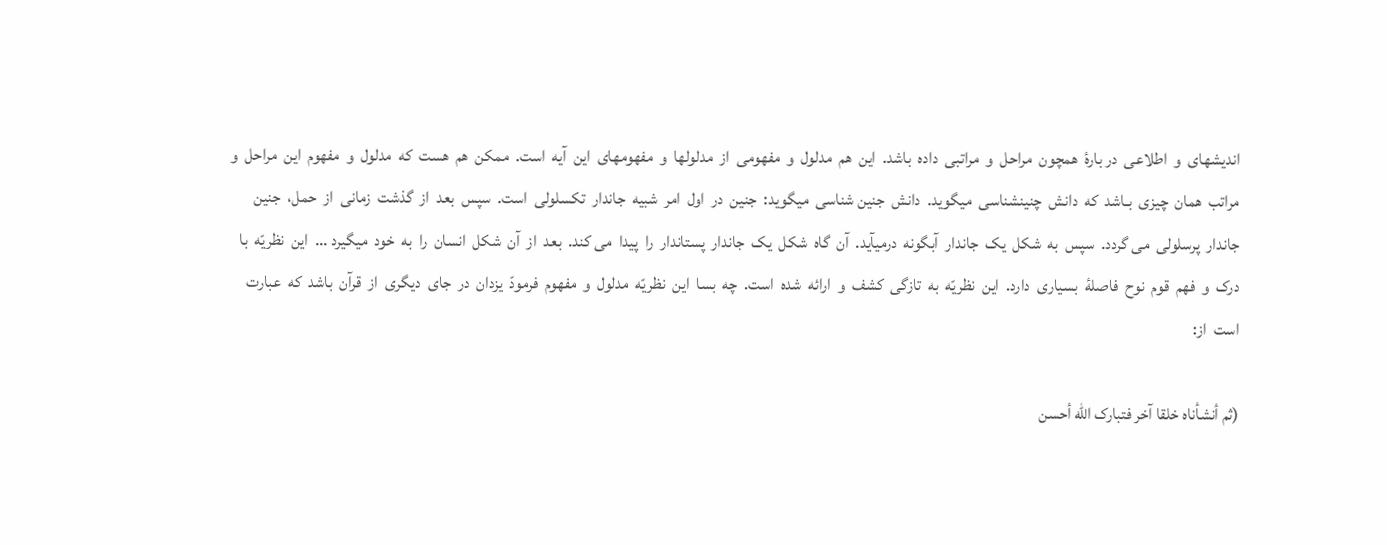اندیشهای  و  اطلاعی  در بارۀ  همچون  مراحل  و  مراتبی  داده  باشد.  این  هم  مدلول  و  مفهومی  از  مدلولها  و  مفهومهای  این  آیه  است.  ممکن  هم  هست  که  مدلول  و  مفهوم  این  مراحل  و  مراتب  همان  چیزی  بـاشد  که  دانش  چنینشناسی  میگوید.  دانش  جنین شناسی  میگوید:  جنین  در  اول  امر  شبیه  جاندار  تکسلولی  است.  سپس  بعد  از  گذشت  زمانی  از  حمل،  جنین  جاندار  پرسلولی  می گردد.  سپس  به  شکل  یک  جاندار  آبگونه  درمیآید.  آن  گاه  شکل  یک  جاندار  پستاندار  را  پیدا  می کند.  بعد  از  آن  شکل  انسان  را  به  خود  میگیرد ...  این  نظریّه  با  درک  و  فهم  قوم  نوح  فاصلۀ  بسیاری  دارد.  این  نظریّه  به  تازگی  کشف  و  ارائه  شده  است.  چه  بسا  این  نظریّه  مدلول  و  مفهوم  فرمودّ  یزدان  در  جای  دیگری  از  قرآن  باشد  که  عبارت  است  از:

(ثم أنشأناه خلقا آخر فتبارک الله أحسن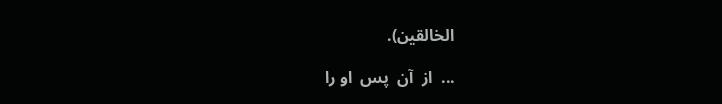الخالقین).

...  از  آن  پس  او را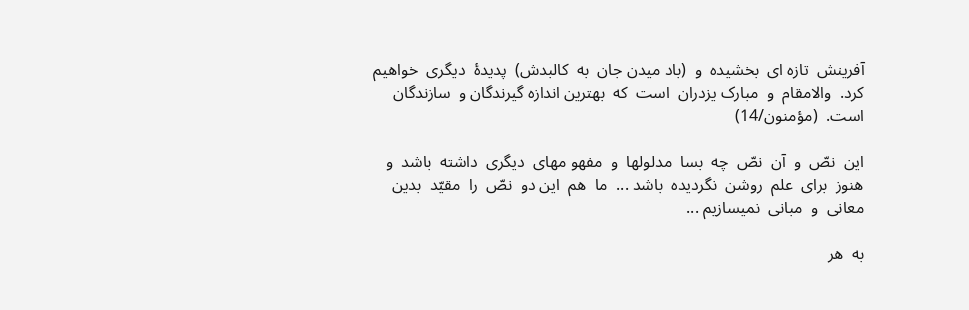آفرینش  تازه ای  بخشیده  و  (باد میدن جان  به  کالبدش)  پدیدۀ  دیگری  خواهیم  کرد.  والامقام  و  مبارک یزدران  است  که  بهترین اندازه گیرندگان و  سازندگان  است.  (مؤمنون/14)

این  نصّ  و  آن  نصّ  چه  بسا  مدلولها  و  مفهو مهای  دیگری  داشته  باشد  و  هنوز  برای  علم  روشن  نگردیده  باشد ...  ما  هم  این دو  نصّ  را  مقیّد  بدین  معانی  و  مبانی  نمیسازیم ...

به  هر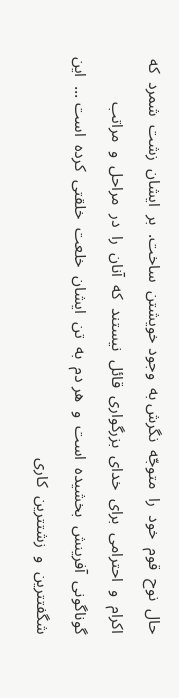حال  نوح  قوم  خود  را  متوجّه  نگرش به  وجود خویشتن  ساخت.  بر  ایشان  زشت  شمرد  که  اکرام  و  احترامی  برای  خدای  بزرگواری  قائل  نیستند  که  آنان  را  در  مراحل  و  مراتب  گوناگونی  آفرینش  بخشیده  است  و  هر دم  به  تن  ایشان  خلعت  خلقتی  کرده  است ...  این  شگفتترین  و  زشتترین  کاری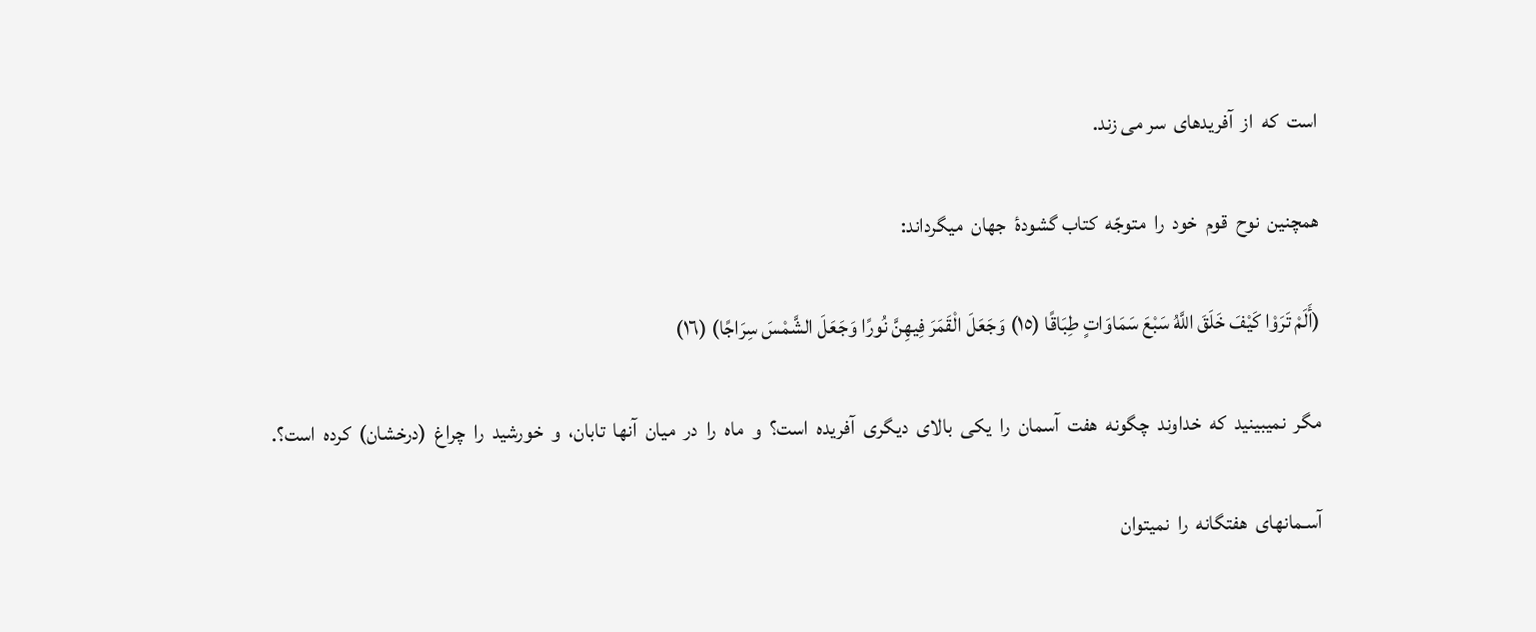است  که  از  آفریدهای  سر می زند.

همچنین  نوح  قوم  خود  را  متوجّه  کتاب گشودۀ  جهان  میگرداند:

(أَلَمْ تَرَوْا کَیْفَ خَلَقَ اللَّهُ سَبْعَ سَمَاوَاتٍ طِبَاقًا (١٥) وَجَعَلَ الْقَمَرَ فِیهِنَّ نُورًا وَجَعَلَ الشَّمْسَ سِرَاجًا) (١٦)

مگر  نمیبینید  که  خداوند  چگونه  هفت  آسمان  را  یکی  بالای  دیگری  آفریده  است؟  و  ماه  را  در  میان  آنها  تابان،  و  خورشید  را  چراغ  (درخشان)  کرده  است؟.

آسـمانهای  هفتگانه  را  نمیتوان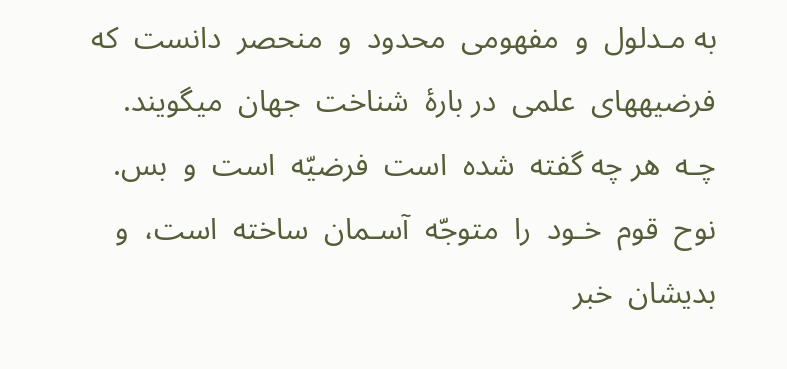به مـدلول  و  مفهومی  محدود  و  منحصر  دانست  که  فرضیههای  علمی  در بارۀ  شناخت  جهان  میگویند.  چـه  هر چه گفته  شده  است  فرضیّه  است  و  بس.  نوح  قوم  خـود  را  متوجّه  آسـمان  ساخته  است،  و  بدیشان  خبر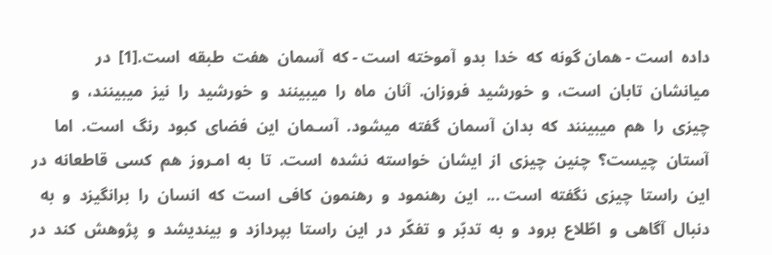داده  است - همان گونه  که  خدا  بدو  آموخته  است - که  آسمان  هفت  طبقه  است.[1]  در  میانشان  تابان  است،  و  خورشید  فروزان.  آنان  ماه  را  میبینند  و  خورشید  را  نیز  میبینند،  و  چیزی  را  هم  میبینند  که  بدان  آسمان  گفته  میشود.  آسـمان  این  فضای  کبود  رنگ  است.  اما  آستان  چیست؟  چنین  چیزی  از  ایشان  خواسته  نشده  است.  تا  به  امـروز  هم  کسی  قاطعانه  در  این  راستا  چیزی  نگفته  است ...  این  رهنمود  و  رهنمون  کافی  است  که  انسان  را  برانگیزد  و  به  دنبال  آگاهی  و  اطّلاع  برود  و  به  تدبّر  و  تفکّر  در  این  راستا  بپردازد  و  بیندیشد  و  پژوهش  کند  در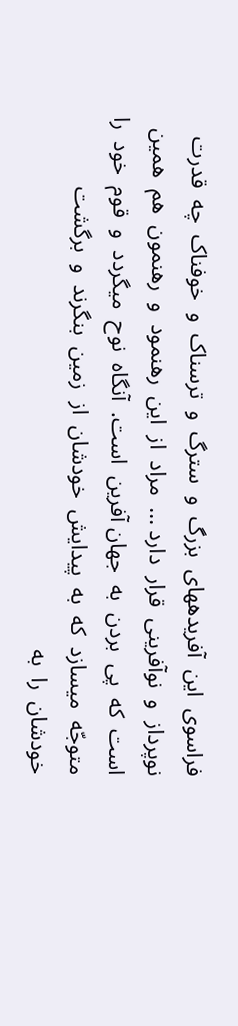فراسوی  این  آفریدههای  بزرگ  و  سترگ  و  ترسناک  و  خوفناک  چه  قدرت  نوپرداز  و  نوآفرینی  قرار  دارد ...  مراد  از  این  رهنمود  و  رهنمون  هم  همین  است  که  پی  بردن  به  جهان آفرین  است.  آنگاه  نوح  میگردد  و  قوم  خود  را  متوجّه  میسازد  که  به  پیدایش  خودشان  از  زمین  بنگرند  و  برگشت  خودشان  را  به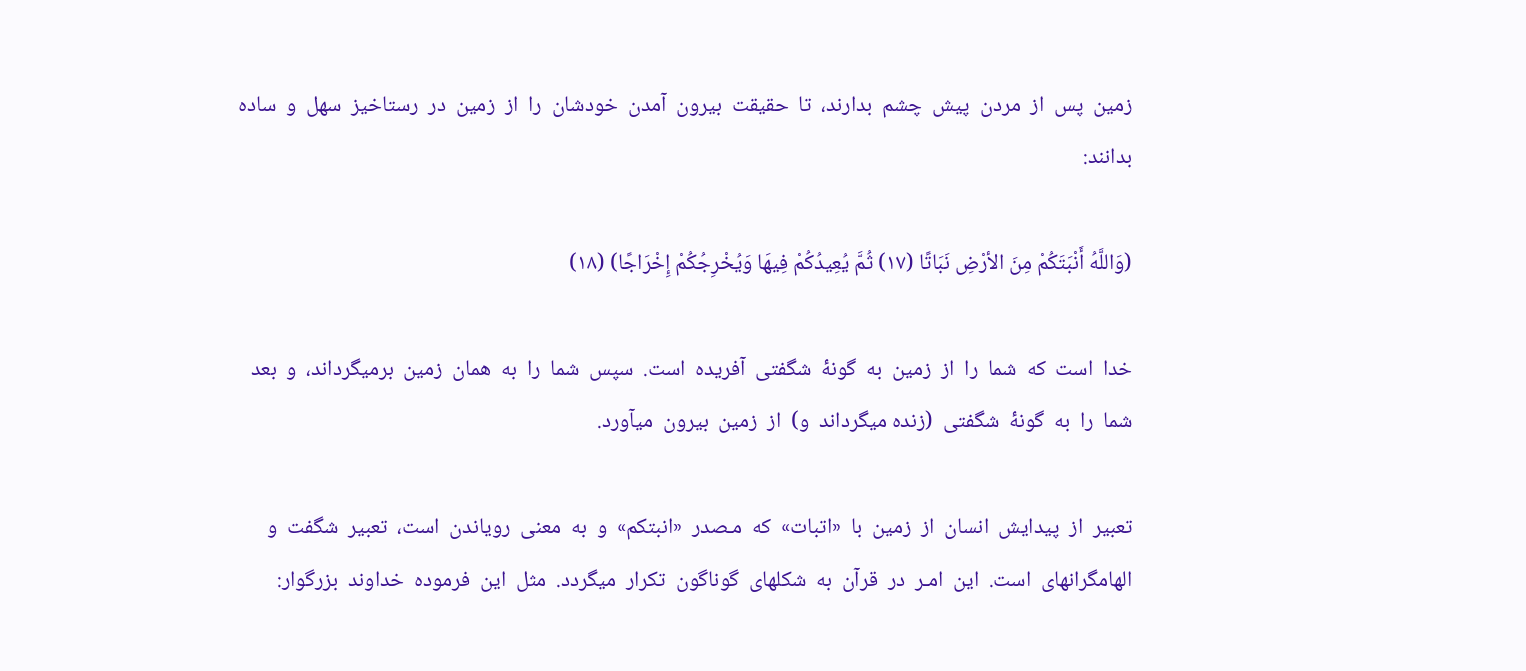زمین  پس  از  مردن  پیش  چشم  بدارند،  تا  حقیقت  بیرون  آمدن  خودشان  را  از  زمین  در  رستاخیز  سهل  و  ساده  بدانند:

(وَاللَّهُ أَنْبَتَکُمْ مِنَ الأرْضِ نَبَاتًا (١٧) ثُمَّ یُعِیدُکُمْ فِیهَا وَیُخْرِجُکُمْ إِخْرَاجًا) (١٨)

خدا  است  که  شما  را  از  زمین  به  گونۀ  شگفتی  آفریده  است.  سپس  شما  را  به  همان  زمین  برمیگرداند،  و  بعد  شما  را  به  گونۀ  شگفتی  (زنده میگرداند  و)  از  زمین  بیرون  میآورد.

تعبیر  از  پیدایش  انسان  از  زمین  با  «اتبات»  که  مـصدر  «انبتکم»  و  به  معنی  رویاندن  است،  تعبیر  شگفت  و  الهامگرانهای  است.  این  امـر  در  قرآن  به  شکلهای  گوناگون  تکرار  میگردد.  مثل  این  فرموده  خداوند  بزرگوار: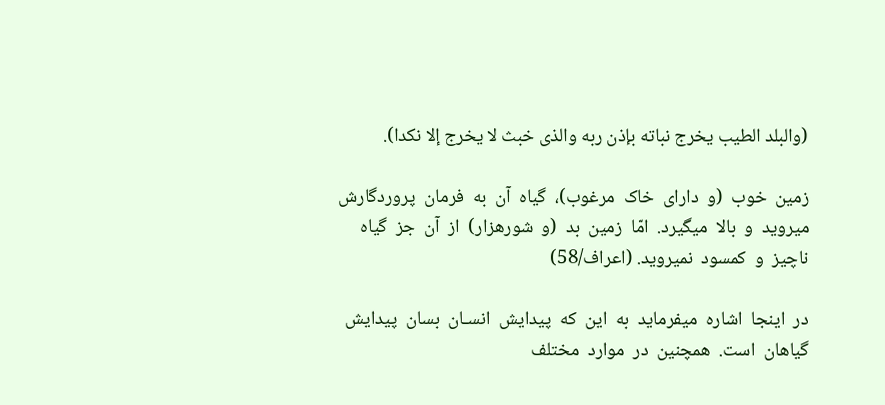(والبلد الطیب یخرج نباته بإذن ربه والذی خبث لا یخرج إلا نکدا).

زمین  خوب  (و  دارای  خاک  مرغوب)،  گیاه  آن  به  فرمان  پروردگارش  میروید  و  بالا  میگیرد.  امّا  زمین  بد  (و  شورهزار)  از  آن  جز  گیاه  ناچیز  و  کمسود  نمیروید. (اعراف/58)

در  اینجا  اشاره  میفرماید  به  این  که  پیدایش  انسـان  بسان  پیدایش  گیاهان  است.  همچنین  در  موارد  مختلف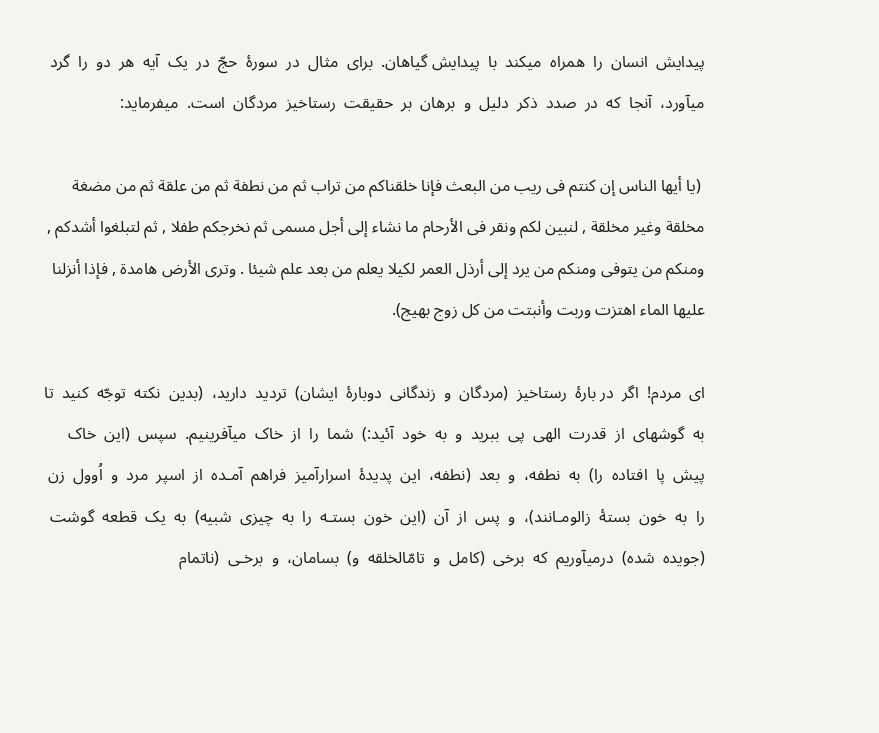پیدایش  انسان  را  همراه  میکند  با  پیدایش گیاهان.  برای  مثال  در  سورۀ  حجّ  در  یک  آیه  هر  دو  را  گرد  میآورد،  آنجا  که  در  صدد  ذکر  دلیل  و  برهان  بر  حقیقت  رستاخیز  مردگان  است.  میفرماید:

 (یا أیها الناس إن کنتم فی ریب من البعث فإنا خلقناکم من تراب ثم من نطفة ثم من علقة ثم من مضغة مخلقة وغیر مخلقة , لنبین لکم ونقر فی الأرحام ما نشاء إلى أجل مسمى ثم نخرجکم طفلا , ثم لتبلغوا أشدکم , ومنکم من یتوفى ومنکم من یرد إلى أرذل العمر لکیلا یعلم من بعد علم شیئا . وترى الأرض هامدة , فإذا أنزلنا علیها الماء اهتزت وربت وأنبتت من کل زوج بهیج).

ای  مردم!  اگر  در بارۀ  رستاخیز  (مردگان  و  زندگانی  دوبارۀ  ایشان)  تردید  دارید،  (بدین  نکته  توجّه  کنید  تا  به  گوشهای  از  قدرت  الهی  پی  ببرید  و  به  خود  آئید:)  شما  را  از  خاک  میآفرینیم.  سپس  (این  خاک  پیش  پا  افتاده  را)  به  نطفه،  و  بعد  (نطفه،  این  پدیدۀ  اسرارآمیز  فراهم  آمـده  از  اسپر  مرد  و  اُوول  زن  را  به  خون  بستۀ  زالومـانند)،  و  پس  از  آن  (این  خون  بستـه  را  به  چیزی  شبیه)  به  یک  قطعه  گوشت  (جویده  شده)  درمیآوریم  که  برخی  (کامل  و  تامّالخلقه  و)  بسامان،  و  برخـی  (ناتمام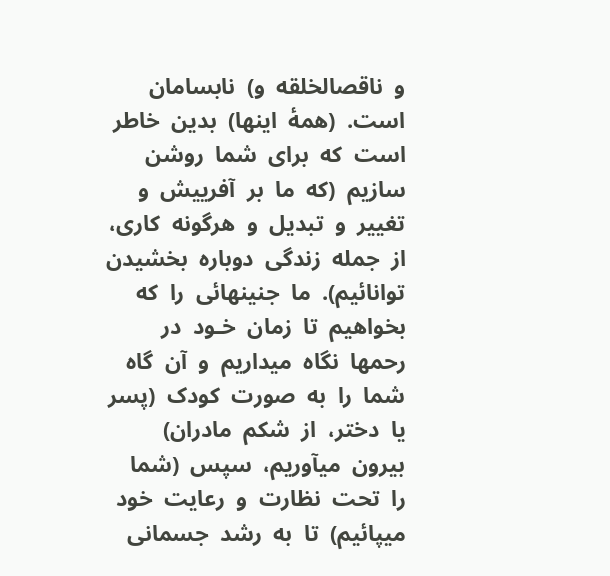و  ناقصالخلقه  و)  نابسامان  است.  (همۀ  اینها)  بدین  خاطر  است  که  برای  شما  روشن  سازیم  (که  ما  بر  آفرییش  و  تغییر  و  تبدیل  و  هرگونه  کاری،  از  جمله  زندگی  دوباره  بخشیدن  توانائیم).  ما  جنینهائی  را  که  بخواهیم  تا  زمان  خـود  در  رحمها  نگاه  میداریم  و  آن  گاه  شما  را  به  صورت  کودک  (پسر  یا  دختر،  از  شکم  مادران)  بیرون  میآوریم،  سپس  (شما  را  تحت  نظارت  و  رعایت  خود  میپائیم)  تا  به  رشد  جسمانی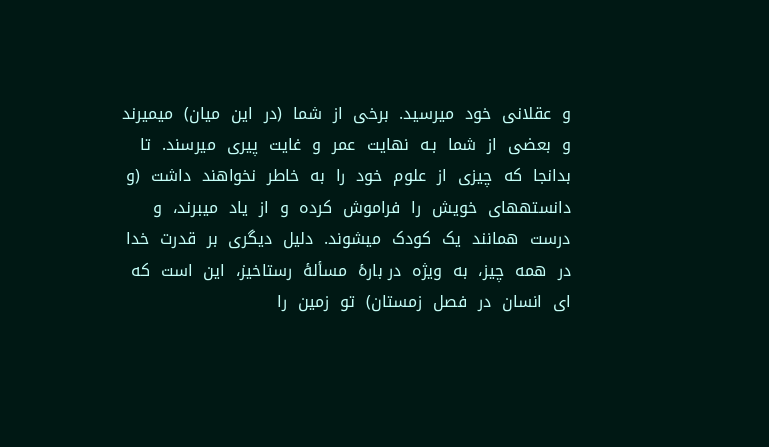و  عقلانی  خود  میرسید.  برخی  از  شما  (در  این  میان)  میمیرند  و  بعضی  از  شما  بـه  نهایت  عمر  و  غایت  پیری  میرسند.  تا  بدانجا  که  چیزی  از  علوم  خود  را  به  خاطر  نخواهند  داشت  (و  دانستههای  خویش  را  فراموش  کرده  و  از  یاد  میبرند،  و  درست  همانند  یک  کودک  میشوند.  دلیل  دیگری  بر  قدرت  خدا  در  همه  چیز،  به  ویژه  در بارۀ  مسألۀ  رستاخیز،  این  است  که  ای  انسان  در  فصل  زمستان)  تو  زمین  را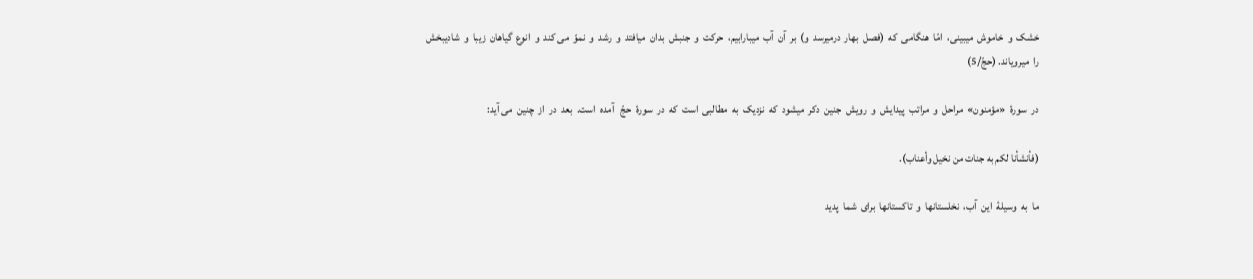خشک  و  خاموش  میبینی،  امّا  هنگامی  که  (فصل  بهار  درمیرسد  و)  بر  آن  آب  میبارابیم،  حرکت  و  جنبش  بدان  میافتد  و  رشد  و  نموّ  می کند  و  انوع  گیاهان  زیبا  و  شادیبخش  را  میرویاند. (حجّ/5)

در  سورۀ  «مؤمنون»  مراحل  و  مراتب  پیدایش  و  رویش  جنین  دکر  میشود  که  نزدیک  به  مطالبی  است  که  در  سورۀ  حجّ   آمده  است.  بعد  در  از  چنین  می آید:

(فأنشأنا لکم به جنات من نخیل وأعناب).

ما  به  وسیلۀ  این  آب،  نخلستانها  و  تاکستانها  برای  شما  پدید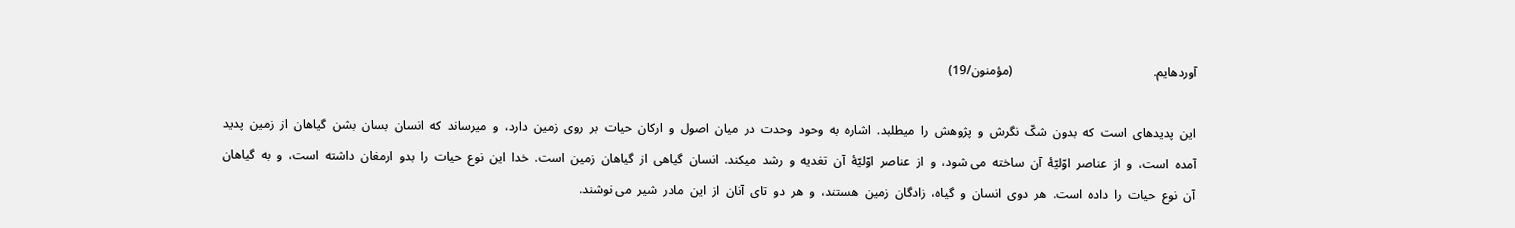آوردهایم.                                             (مؤمنون/19)

این  پدیدهای  است  که  بدون  شکّ  نگرش  و  پژوهش  را  میطلبد.  اشاره  به  وحود  وحدت  در  میان  اصول  و  ارکان  حیات  بر  روی  زمین  دارد،  و  میرساند  که  انسان  بسان  بشن  گیاهان  از  زمین  پدید  آمده  است،  و  از  عناصر  اوّلیّۀ  آن  ساخته  می شود،  و  از  عناصر  اوّلیّۀ  آن  تغدیه  و  رشد  میکند.  انسان  گیاهی  از  گیاهان  زمین  است.  خدا  این  نوع  حیات  را  بدو  ارمغان  داشته  است،  و  به  گیاهان  آن  نوع  حیات  را  داده  است.  هر  دوی  انسان  و  گیاه،  زادگان  زمین  هستند،  و  هر  دو  تای  آنان  از  این  مادر  شیر  می نوشند.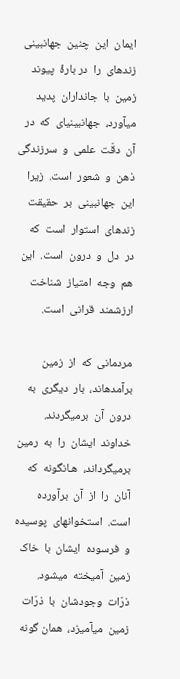ایمان  این  چنین  جهانبینی  زندهای  را  در بارۀ  پیوند  زمین  با  جانداران  پدید  میآورد،  جهانبینیای  که  در  آن  دقّت  علمی  و  سرزندگی  ذهن  و  شعور  است.  زیرا  این  جهانبینی  بر  حقیقت  زندهای  استوار  است  که  در  دل  و  درون  است.  این  هم  وجه  امتیاز  شناخت  ارزشمند  قرانی  است.

مردمانی  که  از  زمین  برآمدهاند،  بار  دیگری  به  درون  آن  برمیگردند.  خداوند  ایشان  را  به  رمین  برمیگرداند،  هـانگونه  که  آنان  را  از  آن  برآورده  است.  استخوانهای  پوسیده  و  فرسوده  ایشان  با  خاک  زمین  آمیخته  میشود.  ذرّات  وجودشان  با  ذرّات  زمین  میآمیزد،  همان گونه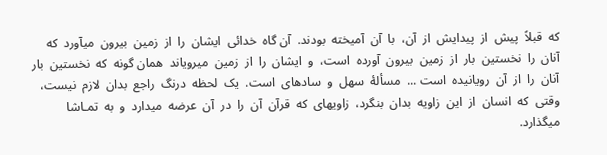که  قبلاً  پیش  از  پیدایش  از  آن،  با  آن  آمیخته  بودند.  آن گاه  خدائی  ایشان  را  از  زمین  بیرون  میآورد  که  آنان  را  نخستین  بار  از  زمین  بیرون  آورده  است،  و  ایشان  را  از  زمین  میرویاند  همان گونه  که  نخستین  بار  آنان  را  از  آن  رویانیده  است ...  مسألۀ  سهل  و  سادهای  است.  یک  لحظه  درنگ  راجع  بدان  لازم  نیست،  وقتی  که  انسان  از  این  زاویه  بدان  بنگرد،  زاویهای  که  قرآن  آن  را  در  آن  عرضه  میدارد  و  به  تمـاشا  میگذارد‌.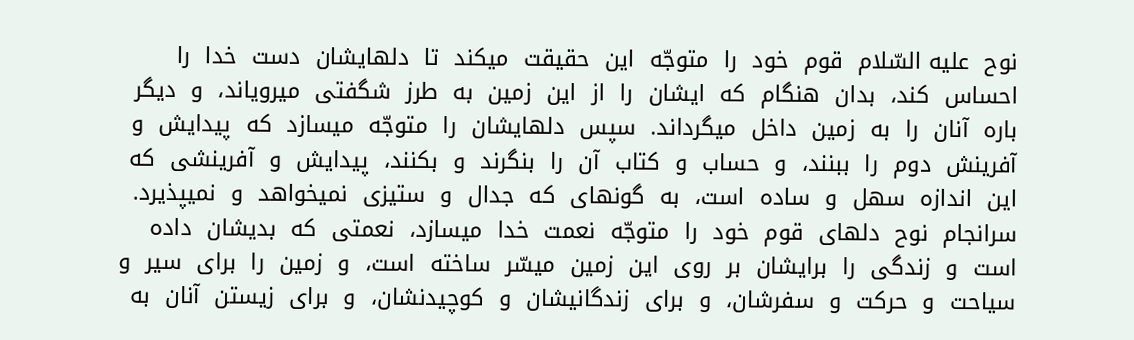نوح  علیه السّلام  قوم  خود  را  متوجّه  این  حقیقت  میکند  تا  دلهایشان  دست  خدا  را  احساس  کند،  بدان  هنگام  که  ایشان  را  از  این  زمین  به  طرز  شگفتی  میرویاند،  و  دیگر  باره  آنان  را  به  زمین  داخل  میگرداند.  سپس  دلهایشان  را  متوجّه  میسازد  که  پیدایش  و  آفرینش  دوم  را  ببنند،  و  حساب  و  کتاب  آن  را  بنگرند  و  بکنند،  پیدایش  و  آفرینشی  که  این  اندازه  سهل  و  ساده  است،  به  گونهای  که  جدال  و  ستیزی  نمیخواهد  و  نمیپذیرد.  سرانجام  نوح  دلهای  قوم  خود  را  متوجّه  نعمت  خدا  میسازد،  نعمتی  که  بدیشان  داده  است  و  زندگی  را  برایشان  بر  روی  این  زمین  میسّر  ساخته  است،  و  زمین  را  برای  سیر  و  سیاحت  و  حرکت  و  سفرشان،  و  برای  زندگانیشان  و  کوچیدنشان،  و  برای  زیستن  آنان  به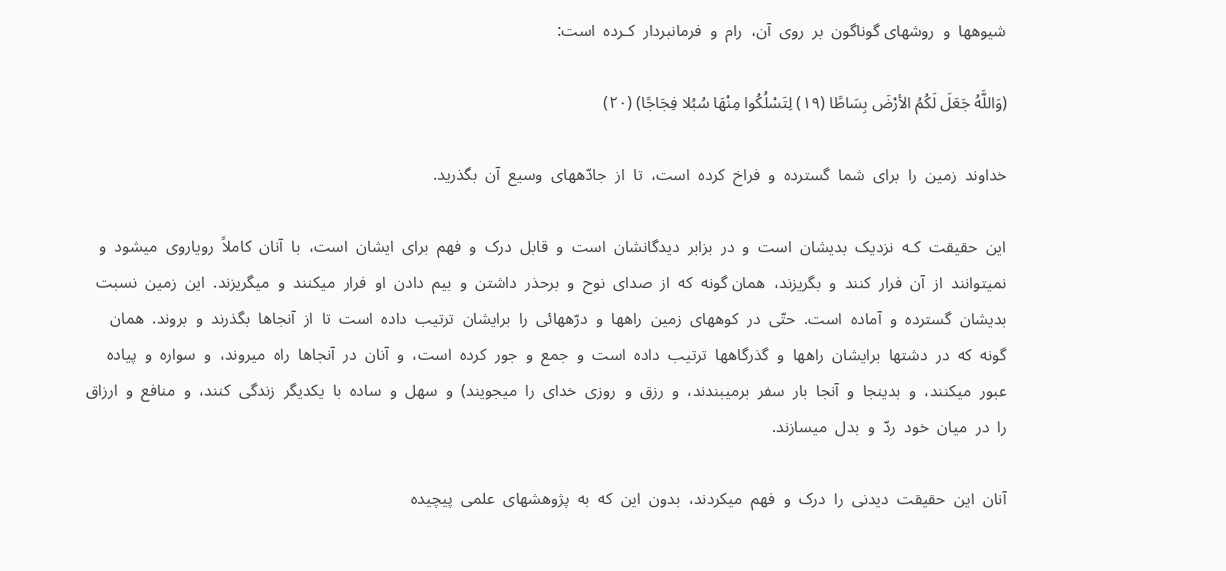شیوهها  و  روشهای گوناگون  بر  روی  آن،  رام  و  فرمانبردار  کـرده  است‌:

(وَاللَّهُ جَعَلَ لَکُمُ الأرْضَ بِسَاطًا (١٩) لِتَسْلُکُوا مِنْهَا سُبُلا فِجَاجًا) (٢٠)

خداوند  زمین  را  برای  شما  گسترده  و  فراخ  کرده  است،  تا  از  جادّههای  وسیع  آن  بگذرید.

این  حقیقت  کـه  نزدیک  بدیشان  است  و  در  بزابر  دیدگانشان  است  و  قابل  درک  و  فهم  برای  ایشان  است،  با  آنان  کاملاً  رویاروی  میشود  و  نمیتوانند  از  آن  فرار  کنند  و  بگریزند،  همان گونه  که  از  صدای  نوح  و  برحذر  داشتن  و  بیم  دادن  او  فرار  میکنند  و  میگریزند.  این  زمین  نسبت  بدیشان  گسترده  و  آماده  است.  حتّی  در  کوههای  زمین  راهها  و  درّههائی  را  برایشان  ترتیب  داده  است  تا  از  آنجاها  بگذرند  و  بروند.  همان  گونه  که  در  دشتها  برایشان  راهها  و  گذرگاهها  ترتیب  داده  است  و  جمع  و  جور  کرده  است،  و  آنان  در  آنجاها  راه  میروند،  و  سواره  و  پیاده  عبور  میکنند،  و  بدینجا  و  آنجا  بار  سفر  برمیبندند،  و  رزق  و  روزی  خدای  را  میجویند)  و  سهل  و  ساده  با  یکدیگر  زندگی  کنند،  و  منافع  و  ارزاق  را  در  میان  خود  ردّ  و  بدل  میسازند.

آنان  این  حقیقت  دیدنی  را  درک  و  فهم  میکردند،  بدون  این  که  به  پژوهشهای  علمی  پیچیده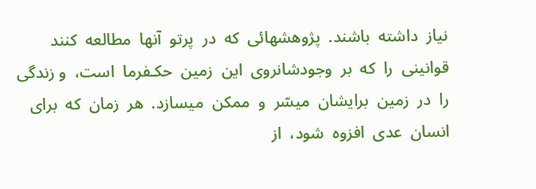نیاز  داشته  باشند.  پژوهشهائی  که  در  پرتو  آنها  مطالعه  کنند  قوانینی  را  که  بر  وجودشانروی  این  زمین  حکـفرما  است،  و زندگی  را  در  زمین  برایشان  میسّر  و  ممکن  میسازد.  هر  زمان  که  برای  انسان  عدی  افزوه  شود،  از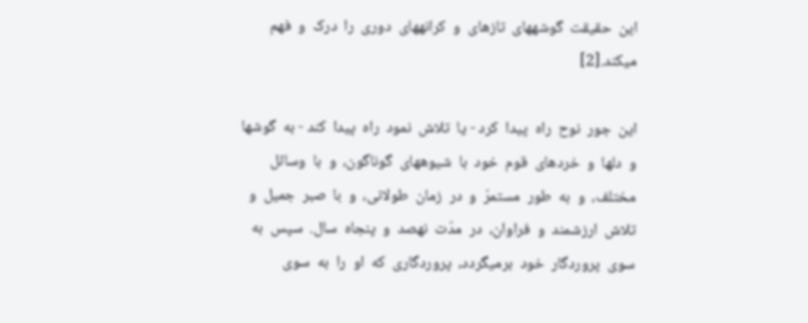این  حقیقت  گوشههای  تازهای  و  کرانههای  دوری  را  درک  و  فهم  میکند.[2]

این  جور  نوح  راه  پیدا  کرد - یا  تلاش  نمود  راه  پیدا  کند - به  گوشها  و  دلها  و  خردهای  قوم  خود  با  شیوههای  گوناگون،  و  با  وسائل  مختلف،  و  به  طور  مستمرّ  و  در  زمان  طولانی،  و  با  صبر  جمیل  و  تلاش  ارزشمند  و  فراوان،  در  مدّت  نهصد  و  پنجاه  سال.  سپس  به  سوی  پروردگار  خود  برمیگردد،  پروردگاری  که  او  را  به  سوی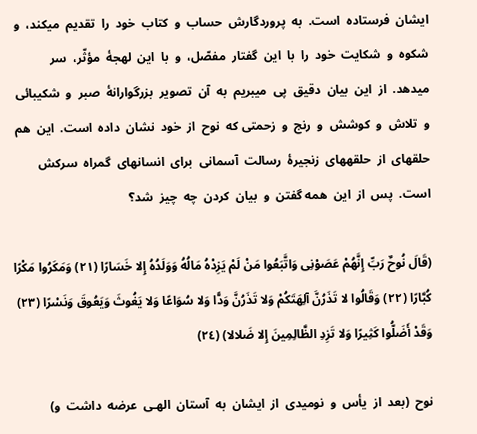ایشان  فرستاده  است.  به  پروردگارش  حساب  و  کتاب  خود  را  تقدیم  میکند،  و  شکوه  و  شکایت  خود  را  با  این  گفتار  مفصّل،  و  با  این  لهجۀ  مؤثّر،  سر  میدهد.  از  این  بیان  دقیق  پی  میبریم  به  آن  تصویر  بزرگوارانۀ  صبر  و  شکیبائی  و  تلاش  و  کوشش  و  رنج  و  زحمتی که  نوح  از  خود  نشان  داده  است.  این  هم  حلقهای  از  حلقههای  زنجیرۀ  رسالت  آسمانی  برای  انسانهای  گمراه  سرکش  است.  پس  از  این  همه گفتن  و  بیان  کردن  چه  چیز  شد؟

(قَالَ نُوحٌ رَبِّ إِنَّهُمْ عَصَوْنِی وَاتَّبَعُوا مَنْ لَمْ یَزِدْهُ مَالُهُ وَوَلَدُهُ إِلا خَسَارًا (٢١) وَمَکَرُوا مَکْرًا کُبَّارًا (٢٢) وَقَالُوا لا تَذَرُنَّ آلِهَتَکُمْ وَلا تَذَرُنَّ وَدًّا وَلا سُوَاعًا وَلا یَغُوثَ وَیَعُوقَ وَنَسْرًا (٢٣) وَقَدْ أَضَلُّوا کَثِیرًا وَلا تَزِدِ الظَّالِمِینَ إِلا ضَلالا) (٢٤)

نوح  (بعد  از  یأس  و  نومیدی  از  ایشان  به  آستان  الهـی  عرضه  داشت  و)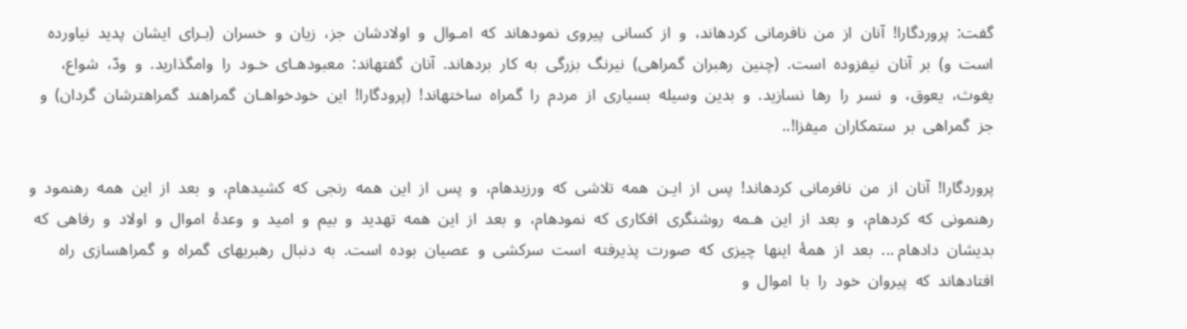گفت:  پروردگارا!  آنان  از  من  نافرمانی  کردهاند،  و  از  کسانی  پیروی  نمودهاند  که  امـوال  و  اولادشان  جز،  زیان  و  خسران  (بـرای  ایشان  پدید  نیاورده  است  و)  بر  آنان  نیفزوده  است.  (چنین  رهبران  گمراهی)  نیرنگ  بزرگی  به  کار  بردهاند.  آنان  گفتهاند:  معبودهـای  خـود  را  وامگذارید.  و  ودّ،  شواع،  یغوث،  یعوق،  و  نسر  را  رها  نسازید.  و  بدین  وسیله  بسیاری  از  مردم  را  گمراه  ساختهاند!  (پرودگارا!  این  خودخواهـان  گمراهند  گمراهترشان  گردان)  و  جز  گمراهی  بر  ستمکاران  میفزا!..

پروردگارا!  آنان  از  من  نافرمانی  کردهاند!  پس  از  ایـن  همه  تلاشی  که  ورزیدهام،  و  پس  از  این  همه  رنجی  که  کشیدهام،  و  بعد  از  این  همه  رهنمود  و  رهنمونی  که  کردهام،  و  بعد  از  این  هـمه  روشنگری  افکاری  که  نمودهام،  و  بعد  از  این  همه  تهدید  و  بیم  و  امید  و  وعدۀ  اموال  و  اولاد  و  رفاهی  که  بدیشان  دادهام ...  بعد  از  همۀ  اینها  چیزی  که  صورت  پذیرفته  است  سرکشی  و  عصیان  بوده  است.  به  دنبال  رهبریهای  گمراه  و  گمراهسازی  راه  افتادهاند  که  پیروان  خود  را  با  اموال  و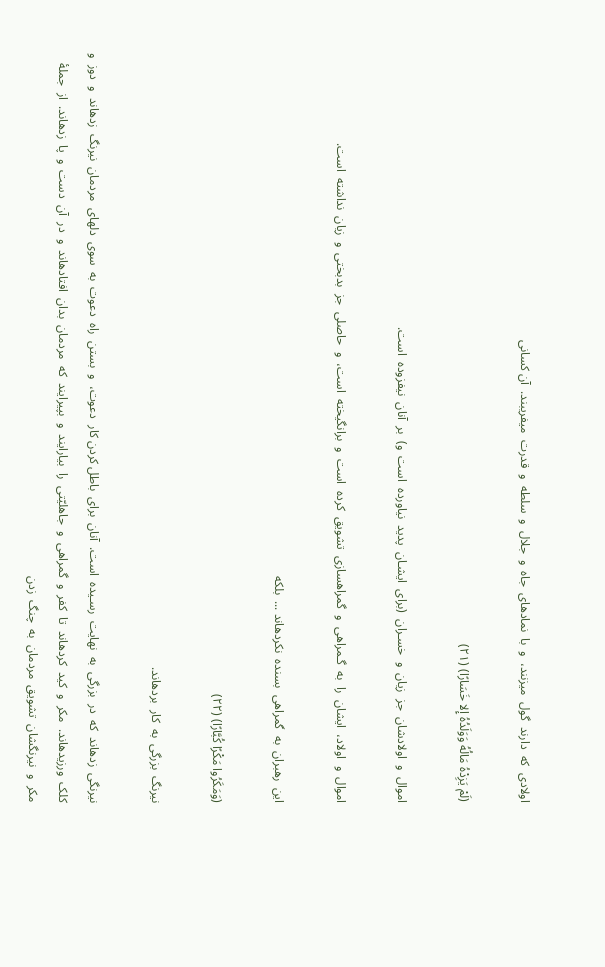اولادی  که  دارند  گول  میزنند،  و  با  نمادهای  جاه  و  جلال  و  سلطه  و  قدرت  میفریبند.  آن کسانی

(لَمْ یَزِدْهُ مَالُهُ وَوَلَدُهُ إِلا خَسَارًا) (٢١)

اموال  و  اولادشان  جز  زیان  و  خسـران  (برای  ایشـان  پدید  نیاورده  است  و)  بر  آنان  نیفزوده  است‌.

اموال  و  اولاد،  ایشان  را  به  گـمراهی  و  گمراهسازی  تشویق  کرده  است  و  برانگیخته  است،  و  حاصلی  جز  بدبختی  و  زیان  نداشته  است‌.

این  رهبران  به  گمراهی  بسنده  نکردهاند ...  بلکه

(وَمَکَرُوا مَکْرًا کُبَّارًا) (٢٢)

نیرنگ  بزرگی  به  کار  بردهاند.

نیرنگی  زدهاند  که  در  بزرگی  به  نهایت  رسـیده  است.  آنان  برای  باطل کردن کار  دعوت،  و  بستن  راه  دعوت  به  سوی  دلهای  مردمان  نیرنگ  زدهاند  و  دوز  و  کلک  ورزیدهاند.  مکر  و  کید  کردهاند  تا  کفر  و  گمراهی  و  جاهلیّتی  را  بیارایند  و  بپیرایند  که  مردمان  بدان  افتادهاند  و  در  آن  دست  و  پا  زدهاند.  از  جملۀ  مکر  و  نیرنگشان  تشویق  مردمان  به  چنگ  زدن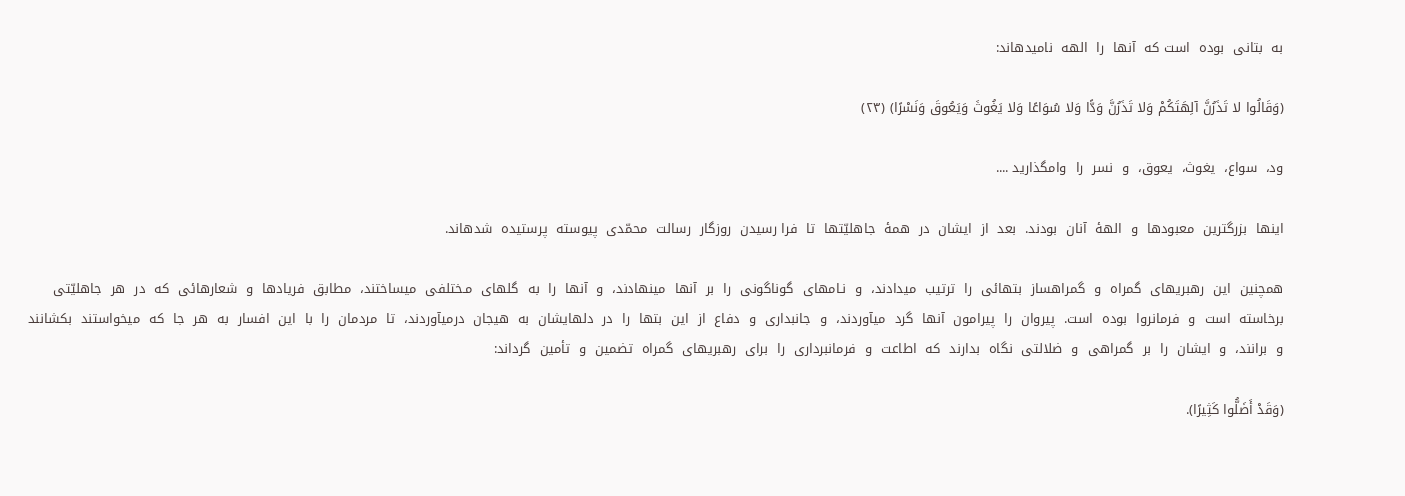به  بتانی  بوده  است که  آنها  را  الهه  نامیدهاند:

(وَقَالُوا لا تَذَرُنَّ آلِهَتَکُمْ وَلا تَذَرُنَّ وَدًّا وَلا سُوَاعًا وَلا یَغُوثَ وَیَعُوقَ وَنَسْرًا) (٢٣)

ود،  سواع،  یغوث،  یعوق،  و  نسر  را  وامگذارید ....

اینها  بزرگترین  معبودها  و  الهۀ  آنان  بودند.  بعد  از  ایشان  در  همۀ  جاهلیّتها  تا  فرا رسیدن  روزگار  رسالت  محمّدی  پیوسته  پرستیده  شدهاند.

همچنین  این  رهبریهای  گمراه  و  گمراهساز  بتهائی  را  ترتیب  میدادند،  و  نـامهای  گوناگونی  را  بر  آنها  مینهادند،  و  آنها  را  به  گلهای  مـختلفی  میساختند،  مطابق  فریادها  و  شعارهائی  که  در  هر  جاهلیّتی  برخاسته  است  و  فرمانروا  بوده  است.  پیروان  را  پیرامون  آنها  گرد  میآوردند،  و  جانبداری  و  دفاع  از  این  بتها  را  در  دلهایشان  به  هیجان  درمیآوردند،  تا  مردمان  را  با  این  افسار  به  هر  جا  که  میخواستند  بکشانند  و  برانند،  و  ایشان  را  بر  گمراهی  و  ضلالتی  نگاه  بدارند  که  اطاعت  و  فرمانبرداری  را  برای  رهبریهای  گمراه  تضمین  و  تأمین  گرداند:

(وَقَدْ أَضَلُّوا کَثِیرًا).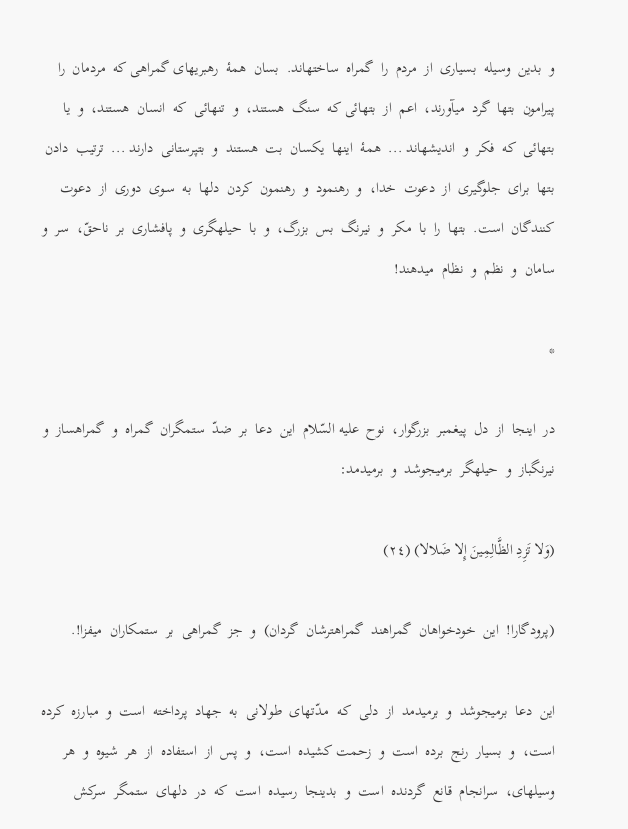و  بدین  وسیله  بسیاری  از  مردم  را  گمراه  ساختهاند.  بسان  همۀ  رهبریهای گمراهی که  مردمان  را  پیرامون  بتها  گرد  میآورند،  اعم  از  بتهائی که  سنگ  هستند،  و  تنهائی  که  انسان  هستند،  و  یا  بتهائی  که  فکر  و  اندیشهاند ...  همۀ  اینها  یکسان  بت  هستند  و  بتپرستانی  دارند ...  ترتیب  دادن  بتها  برای  جلوگیری  از  دعوت  خدا،  و  رهنمود  و  رهنمون  کردن  دلها  به  سـوی  دوری  از  دعوت  کنندگان  است.  بتها  را  با  مکر  و  نیرنگ  بس  بزرگ،  و  با  حیلهگری  و  پافشاری  بر  ناحقّ،  سر  و  سامان  و  نظم  و  نظام  میدهند!

*

در  اینجا  از  دل  پیغمبر  بزرگوار،  نوح  علیه السّلام  این  دعا  بر  ضدّ  ستمگران  گمراه  و  گمراهساز  و  نیرنگباز  و  حیلهگر  برمیجوشد  و  برمیدمد:

(وَلا تَزِدِ الظَّالِمِینَ إِلا ضَلالا) (٢٤)

(پرودگارا!  این  خودخواهان  گمراهند  گمراهترشان  گردان)  و  جز  گمراهی  بر  ستمکاران  میفزا!.

این  دعا  برمیجوشد  و  برمیدمد  از  دلی  کـه  مـدّتهای  طولانی  به  جهاد  پرداخته  است  و  مبارزه  کرده  است،  و  بسیار  رنج  برده  است  و  زحمت کشیده  است،  و  پس  از  استفاده  از  هر  شیوه  و  هر  وسیلهای،  سرانجام  قانع  گردنده  است  و  بدینجا  رسیده  است  که  در  دلهای  ستمگر  سرکش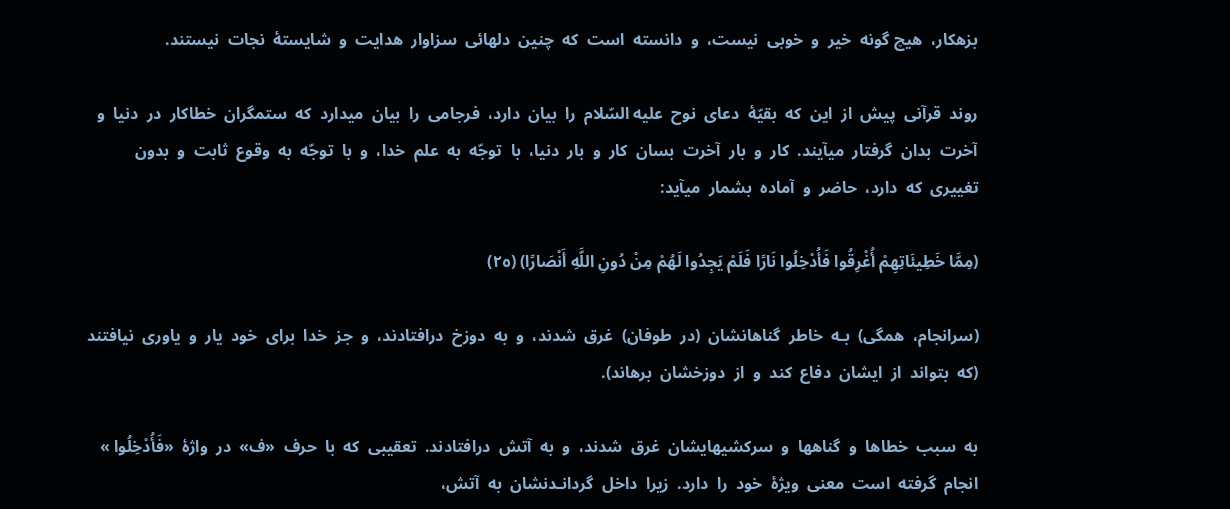بزهکار،  هیچ گونه  خیر  و  خوبی  نیست،  و  دانسته  است  که  چنین  دلهائی  سزاوار  هدایت  و  شایستۀ  نجات  نیستند.

روند  قرآنی  پیش  از  این  که  بقیّۀ  دعای  نوح  علیه السّلام  را  بیان  دارد،  فرجامی  را  بیان  میدارد  که  ستمگران  خطاکار  در  دنیا  و  آخرت  بدان  گرفتار  میآیند.  کار  و  بار  آخرت  بسان  کار  و  بار  دنیا،  با  توجّه  به  علم  خدا،  و  با  توجّه  به  وقوع  ثابت  و  بدون  تغییری  که  دارد،  حاضر  و  آماده  بشمار  میآید:

(مِمَّا خَطِیئَاتِهِمْ أُغْرِقُوا فَأُدْخِلُوا نَارًا فَلَمْ یَجِدُوا لَهُمْ مِنْ دُونِ اللَّهِ أَنْصَارًا) (٢٥)

(سرانجام،  همگی)  بـه  خاطر  گناهانشان  (در  طوفان)  غرق  شدند،  و  به  دوزخ  درافتادند،  و  جز  خدا  برای  خود  یار  و  یاوری  نیافتند  (که  بتواند  از  ایشان  دفاع  کند  و  از  دوزخشان  برهاند).

به  سبب  خطاها  و  گناهها  و  سرکشیهایشان  غرق  شدند،  و  به  آتش  درافتادند.  تعقیبی  که  با  حرف  «ف»  در  واژۀ  «فَأُدْخِلُوا »  انجام  گرفته  است  معنی  ویژۀ  خود  را  دارد.  زیرا  داخل  گردانـدنشان  به  آتش،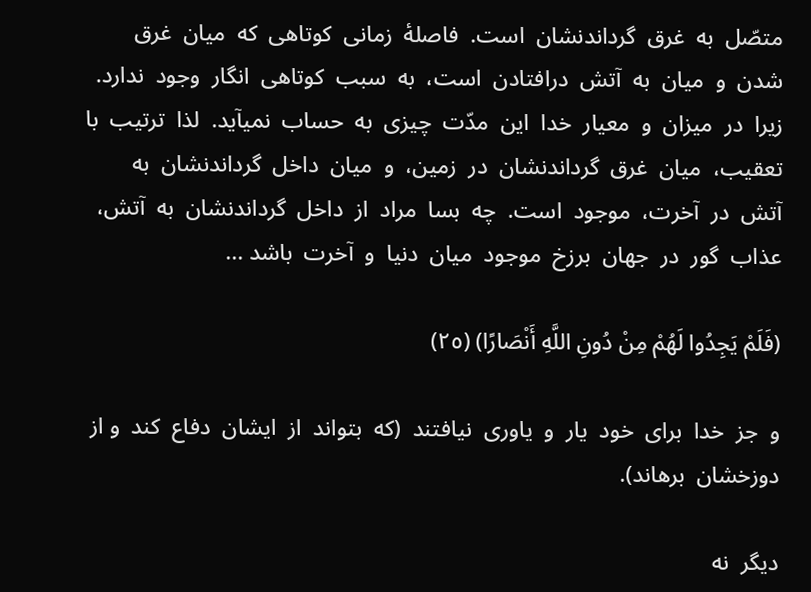متصّل  به  غرق  گرداندنشان  است.  فاصلۀ  زمانی  کوتاهی  که  میان  غرق  شدن  و  میان  به  آتش  درافتادن  است،  به  سبب  کوتاهی  انگار  وجود  ندارد.  زیرا  در  میزان  و  معیار  خدا  این  مدّت  چیزی  به  حساب  نمیآید.  لذا  ترتیب  با  تعقیب،  میان  غرق  گرداندنشان  در  زمین،  و  میان  داخل  گرداندنشان  به  آتش  در  آخرت،  موجود  است.  چه  بسا  مراد  از  داخل  گرداندنشان  به  آتش،  عذاب  گور  در  جهان  برزخ  موجود  میان  دنیا  و  آخرت  باشد ...

(فَلَمْ یَجِدُوا لَهُمْ مِنْ دُونِ اللَّهِ أَنْصَارًا) (٢٥)

و  جز  خدا  برای  خود  یار  و  یاوری  نیافتند  (که  بتواند  از  ایشان  دفاع  کند  و از  دوزخشان  برهاند).

دیگر  نه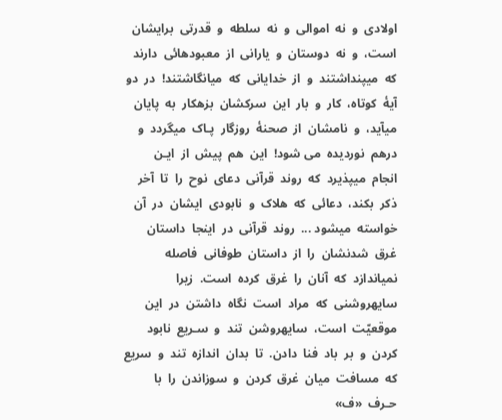اولادی  و  نه  اموالی  و  نه  سلطه  و  قدرتی  برایشان  است،  و  نه  دوستان  و  یارانی  از  معبودهائی  دارند  که  میپنداشتند  و  از  خدایانی  که  میانگاشتند!  در  دو  آیۀ  کوتاه،  کار  و  بار  این  سرکشان  بزهکار  به  پایان  میآید،  و  نامشان  از  صحنۀ  روزگار  پـاک  میگردد  و  درهم  نوردیده  می شود!  این  هم  پیش  از  ایـن  انجام  میپذیرد  که  روند  قرآنی  دعای  نوح  را  تا  آخر  ذکر  بکند،  دعائی  که  هلاک  و  نابودی  ایشان  در  آن  خواسته  میشود ...  روند  قرآنی  در  اینجا  داستان  غرق  شدنشان  را  از  داستان  طوفانی  فاصله  نمیاندازد  که  آنان  را  غرق  کرده  است.  زیرا  سایهروشنی  که  مراد  است  نگاه  داشتن  در  این  موقعیّت  است،  سایهروشن  تند  و  سـریع  نابود  کردن  و  بر  باد  فنا  دادن.  تا  بدان  اندازه  تند  و  سریع  که  مسافت  میان  غرق  کردن  و  سوزاندن  را  با  حـرف  «ف»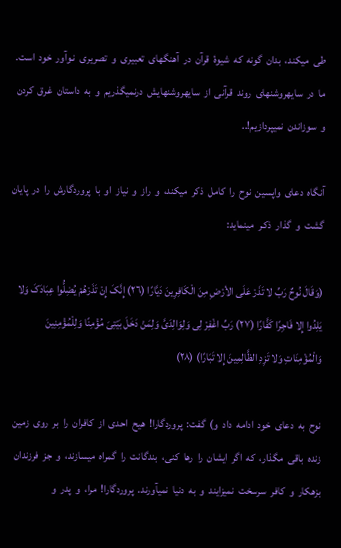طی  میکند،  بدان  گونه  که  شیوۀ  قرآن  در  آهنگهای  تعبیری  و  تصریری  نـوآور  خود  است.  ما  در  سایهروشنهای  روند  قرآنی  از  سایهروشنهایش  درنمیگذریم  و  به  داستان  غرق  کردن  و  سوزاندن  نمیپردازیم!..

آنگاه  دعای  واپسین  نوح  را  کامل  ذکر  میکند،  و  راز  و  نیاز  او  با  پروردگارش  را  در  پایان  گشت  و  گذار  ذکـر  مینماید:

(وَقَالَ نُوحٌ رَبِّ لا تَذَرْ عَلَى الأرْضِ مِنَ الْکَافِرِینَ دَیَّارًا (٢٦) إِنَّکَ إِنْ تَذَرْهُمْ یُضِلُّوا عِبَادَکَ وَلا یَلِدُوا إِلا فَاجِرًا کَفَّارًا (٢٧) رَبِّ اغْفِرْ لِی وَلِوَالِدَیَّ وَلِمَنْ دَخَلَ بَیْتِیَ مُؤْمِنًا وَلِلْمُؤْمِنِینَ وَالْمُؤْمِنَاتِ وَلا تَزِدِ الظَّالِمِینَ إِلا تَبَارًا) (٢٨)

نوح  به  دعای  خود  ادامه  داد  و)  گفت:  پروردگارا!  هیح  احدی  از  کافران  را  بر  روی  زمین  زنده  باقی  مگذار،  که  اگر  ایشان  را  رها  کنی،  بندگانت  را  گمراه  میسازند،  و  جز  فرزندان  بزهکار  و  کافر  سرسخت  نمیزایند  و  به  دنیا  نمیآورند.  پروردگارا!  مرا،  و  پدر  و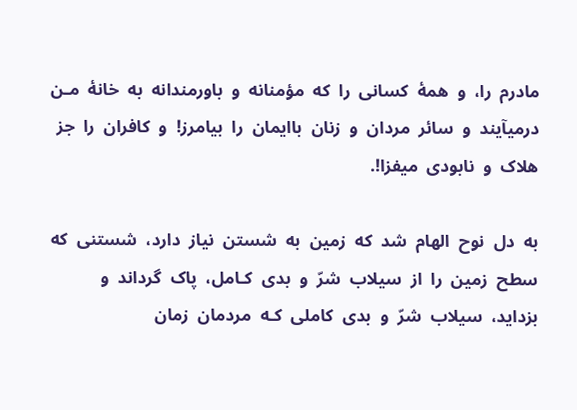مادرم  را،  و  همۀ  کسانی  را  که  مؤمنانه  و  باورمندانه  به  خانۀ  مـن  درمیآیند  و  سائر  مردان  و  زنان  باایمان  را  بیامرز!  و  کافران  را  جز  هلاک  و  نابودی  میفزا!.

به  دل  نوح  الهام  شد  که  زمین  به  شستن  نیاز  دارد،  شستنی  که  سطح  زمین  را  از  سیلاب  شرّ  و  بدی  کـامل،  پاک  گرداند  و  بزداید،  سیلاب  شرّ  و  بدی  کاملی  کـه  مردمان  زمان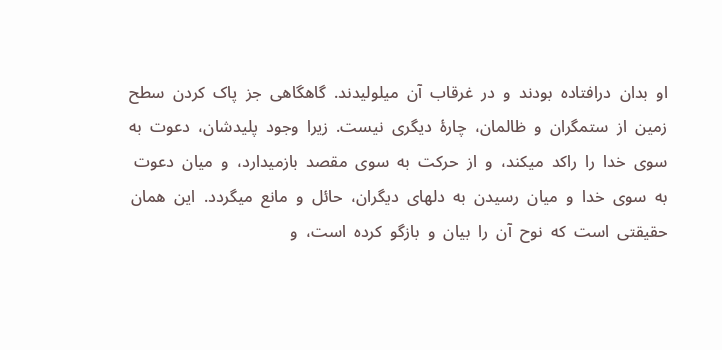او  بدان  درافتاده  بودند  و  در  غرقاب  آن  میلولیدند.  گاهگاهی  جز  پاک  کردن  سطح  زمین  از  ستمگران  و  ظالمان،  چارۀ  دیگری  نیست.  زیرا  وجود  پلیدشان،  دعوت  به  سوی  خدا  را  راکد  میکند،  و  از  حرکت  به  سوی  مقصد  بازمیدارد،  و  میان  دعوت  به  سوی  خدا  و  میان  رسیدن  به  دلهای  دیگران،  حائل  و  مانع  میگردد.  این  همان  حقیقتی  است  که  نوح  آن  را  بیان  و  بازگو  کرده  است،  و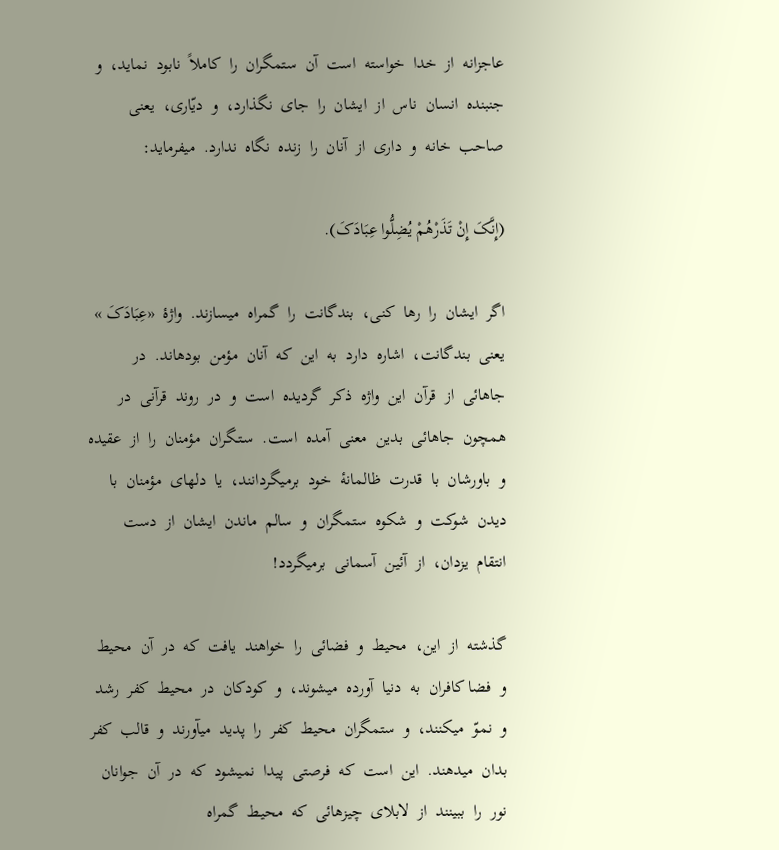عاجزانه  از  خدا  خواسته  است  آن  ستمگران  را  کاملاً  نابود  نماید،  و  جنبنده  انسان  ناس  از  ایشان  را  جای  نگذارد،  و  دیّاری،  یعنی  صاحب  خانه  و  داری  از  آنان  را  زنده  نگاه  ندارد.  میفرماید:

(إِنَّکَ إِنْ تَذَرْهُمْ یُضِلُّوا عِبَادَکَ).

اگر  ایشان  را  رها  کنی،  بندگانت  را  گمراه  میسازند.  واژۀ  «عِبَادَکَ ‌‌»  یعنی  بندگانت،  اشاره  دارد  به  این  که  آنان  مؤمن  بودهاند.  در  جاهائی  از  قرآن  این  واژه  ذکر  گردیده  است  و  در  روند  قرآنی  در  همچون  جاهائی  بدین  معنی  آمده  است.  سـتـگران  مؤمنان  را  از  عقیده  و  باورشان  با  قدرت  ظالمانۀ  خود  برمیگردانند،  یا  دلهای  مؤمنان  با  دیدن  شوکت  و  شکوه  ستمگران  و  سالم  ماندن  ایشان  از  دست  انتقام  یزدان،  از  آئین  آسمانی  برمیگردد!

گذشته  از  این،  محیط  و  فضائی  را  خواهند  یافت  که  در  آن  محیط  و  فضا کافران  به  دنیا  آورده  میشوند،  و  کودکان  در  محیط  کفر  رشد  و  نموّ  میکنند،  و  ستمگران  محیط  کفر  را  پدید  میآورند  و  قالب  کفر  بدان  میدهند.  این  است  که  فرصتی  پیدا  نمیشود  که  در  آن  جوانان  نور  را  ببینند  از  لابلای  چیزهائی  که  محیـط  گمراه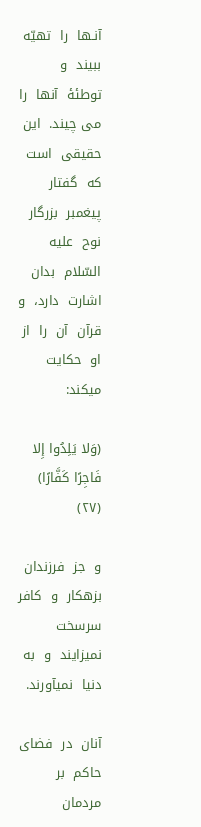آنـها  را  تهیّه  ببیند  و  توطئۀ  آنها  را  می چیند.  این  حقیقی  است  که  گفتار  پیغمبر  بزرگار  نوح  علیه السّلام  بدان  اشارت  دارد،  و  قرآن  آن  را  از  او  حکایت  میکند:

(وَلا یَلِدُوا إِلا فَاجِرًا کَفَّارًا) (٢٧)

و  جز  فرزندان  بزهکار  و  کافر  سرسخت  نمیزایند  و  به  دنیا  نمیآورند.

آنان  در  فضای  حاکم  بر  مردمان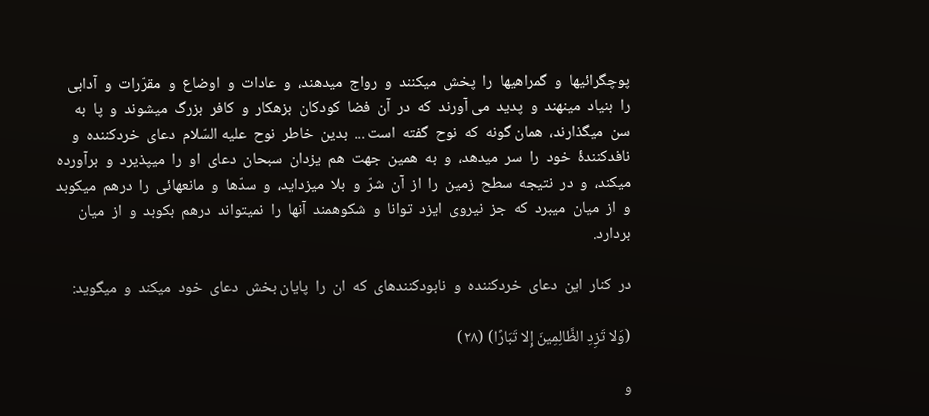پوچگرائیها  و  گمراهیها  را  پخش  میکنند  و  رواج  میدهند،  و  عادات  و  اوضاع  و  مقرّرات  و  آدابی  را  بنیاد  مینهند  و  پدید  می آورند  که  در  آن  فضا  کودکان  بزهکار  و  کافر  بزرگ  میشوند  و  پا  به  سن  میگذارند،  همان گونه  که  نوح  گفته  است ...  بدین  خاطر  نوح  علیه السّلام  دعای  خردکننده  و  نافدکنندۀ  خود  را  سر  میدهد،  و  به  همین  جهت  هم  یزدان  سبحان  دعای  او  را  میپذیرد  و  برآورده  میکند،  و  در  نتیجه  سطح  زمین  را  از  آن  شرّ  و  بلا  میزداید،  و  سدّها  و  مانعهائی  را  درهم  میکوبد  و  از  میان  میبرد  که  جز  نیروی  ایزد  توانا  و  شکوهمند  آنها  را  نمیتواند  درهم  بکوبد  و  از  میان  بردارد.

در  کنار  این  دعای  خردکننده  و  نابودکنندهای  که  ان  را  پایان بخش  دعای  خود  میکند  و  میگوید:

(وَلا تَزِدِ الظَّالِمِینَ إِلا تَبَارًا) (٢٨)

و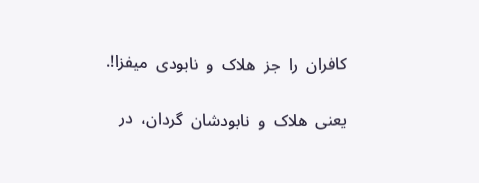کافران  را  جز  هلاک  و  نابودی  میفزا!.

یعنی  هلاک  و  نابودشان  گردان،  در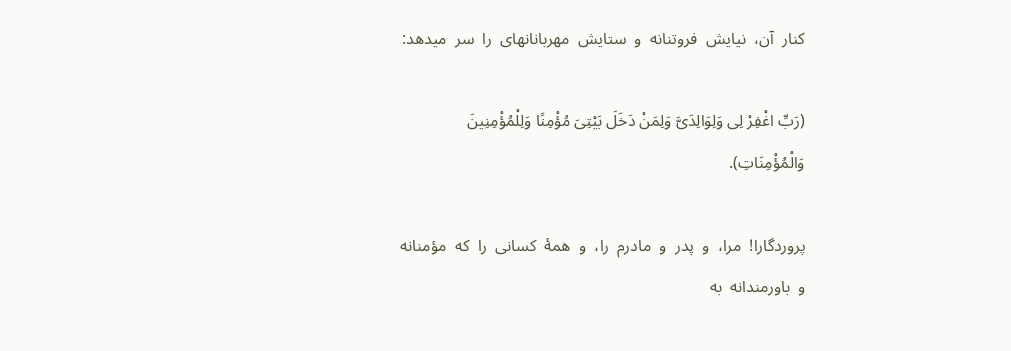کنار  آن،  نیایش  فروتنانه  و  ستایش  مهربانانهای  را  سر  میدهد:

(رَبِّ اغْفِرْ لِی وَلِوَالِدَیَّ وَلِمَنْ دَخَلَ بَیْتِیَ مُؤْمِنًا وَلِلْمُؤْمِنِینَ وَالْمُؤْمِنَاتِ).

پروردگارا!  مرا،  و  پدر  و  مادرم  را،  و  همۀ  کسانی  را  که  مؤمنانه  و  باورمندانه  به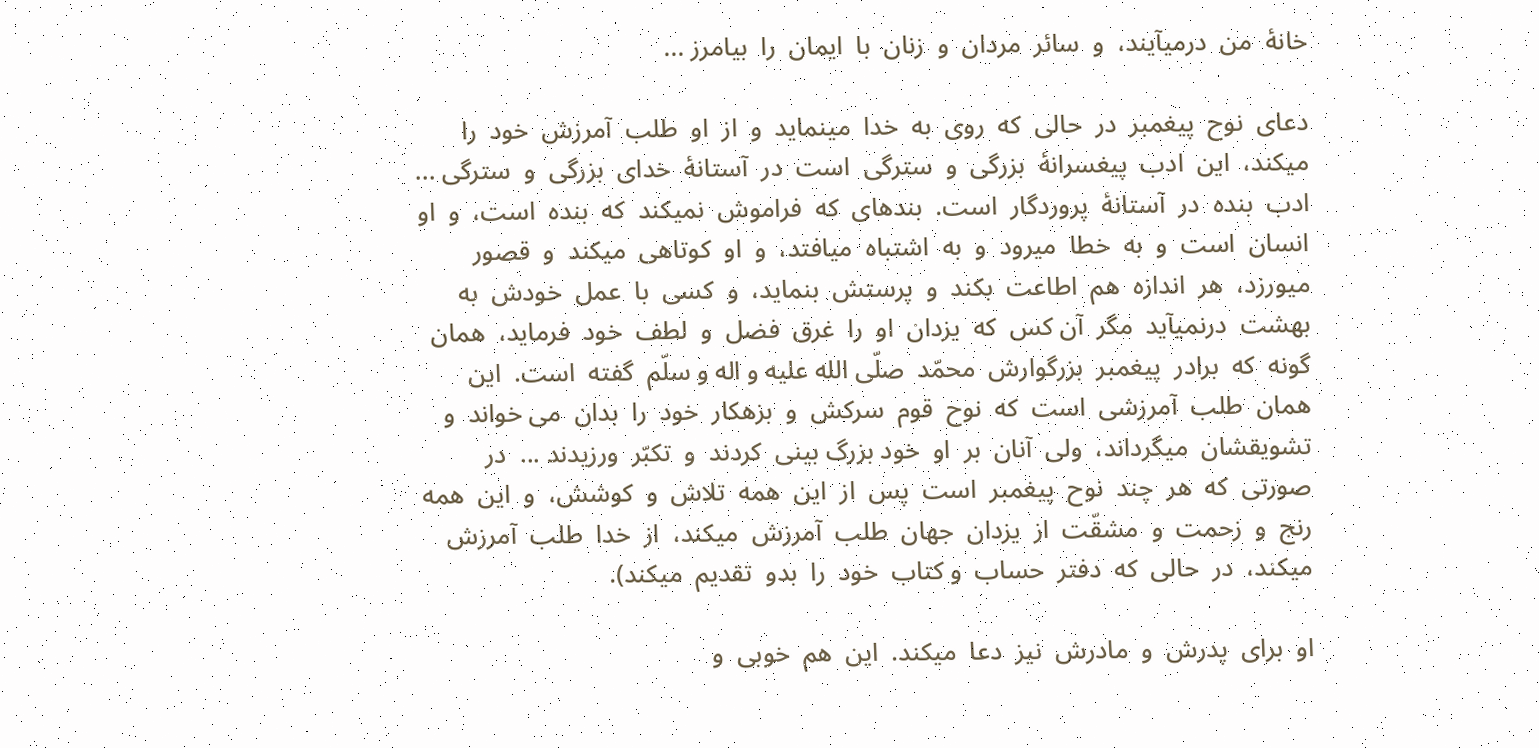خانۀ  من  درمیآیند،  و  سائر  مردان  و  زنان  با  ایمان  را  بیامرز ...

دعای  نوح  پیغمبر  در  حالی  که  روی  به  خدا  مینماید  و  از  او  طلب  آمرزش  خود  را  میکند،  این  ادب  پیغسرانۀ  بزرگی  و  سترگی  است  در  آستانۀ  خدای  بزرگی  و  سترگی ... ادب  بنده  در  آستانۀ  پروردگار  است.  بندهای  که  فراموش  نمیکند  که  بنده  است،  و  او  انسان  است  و  به  خطا  میرود  و  به  اشتباه  میافتد،  و  او  کوتاهی  میکند  و  قصور  میورزد،  هر  اندازه  هم  اطاعت  بکند  و  پرستش  بنماید،  و  کسی  با  عمل  خودش  به  بهشت  درنمیآید  مگر  آن کس  که  یزدان  او  را  غرق  فضل  و  لطف  خود  فرماید،  همان  گونه  که  برادر  پیغمبر  بزرگوارش  محمّد  صلّی الله علیه و اله و سلّم  گفته  است.  این  همان  طلب  آمرزشی  است  که  نوح  قوم  سرکش  و  بزهکار  خود  را  بدان  می خواند  و  تشویقشان  میگرداند،  ولی  آنان  بر  او  خود بزرگ بینی  کردند  و  تکبّر  ورزیدند ...  در  صورتی  که  هر  چند  نوح  پیغمبر  است  پس  از  این  همه  تلاش  و  کوشش،  و  این  همه  رنج  و  زحمت  و  مشقّت  از  یزدان  جهان  طلب  آمرزش  میکند،  از  خدا  طلب  آمرزش  میکند،  در  حالی  که  دفتر  حساب  و کتاب  خود  را  بدو  تقدیم  میکند).

او  برای  پدرش  و  مادرش  نیز  دعا  میکند.  این  هم  خوبی  و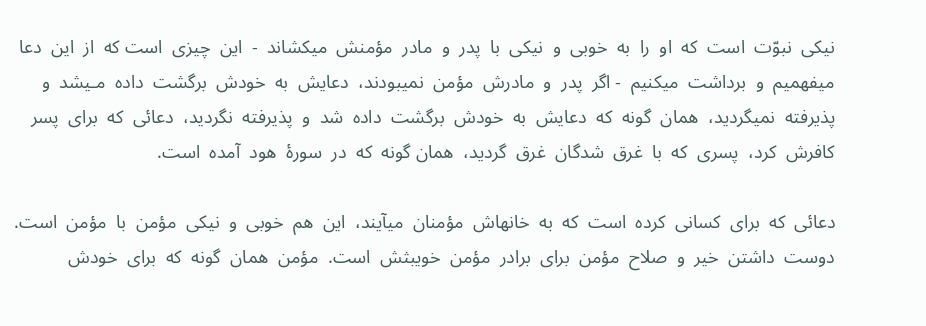نیکی  نبوّت  است  که  او  را  به  خوبی  و  نیکی  با  پدر  و  مادر  مؤمنش  میکشاند  -  این  چیزی  است که  از  این  دعا  میفهمیم  و  برداشت  میکنیم  - اگر  پدر  و  مادرش  مؤمن  نمیبودند،  دعایش  به  خودش  برگشت  داده  مـیشد  و  پذیرفته  نمیگردید،  همان  گونه  که  دعایش  به  خودش  برگشت  داده  شد  و  پذیرفته  نگردید،  دعائی  که  برای  پسر  کافرش  کرد،  پسری  که  با  غرق  شدگان  غرق  گردید،  همان گونه  که  در  سورۀ  هود  آمده  است‌.

دعائی  که  برای  کسانی  کرده  است  که  به  خانهاش  مؤمنان  میآیند،  این  هم  خوبی  و  نیکی  مؤمن  با  مؤمن  است.  دوست  داشتن  خیر  و  صلاح  مؤمن  برای  برادر  مؤمن  خویبثش  است.  مؤمن  همان  گونه  که  برای  خودش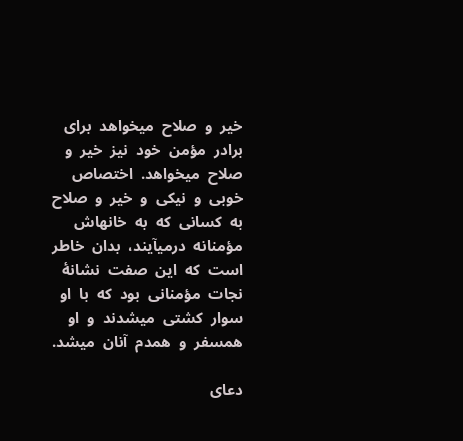خیر  و  صلاح  میخواهد  برای  برادر  مؤمن  خود  نیز  خیر  و  صلاح  میخواهد.  اختصاص  خوبی  و  نیکی  و  خیر  و  صلاح  به  کسانی  که  به  خانهاش  مؤمنانه  درمیآیند،  بدان  خاطر  است  که  این  صفت  نشانۀ  نجات  مؤمنانی  بود  که  با  او  سوار  کشتی  میشدند  و  او  همسفر  و  همدم  آنان  میشد‌.

دعای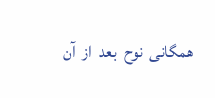همگانی  نوح  بعد  از  آن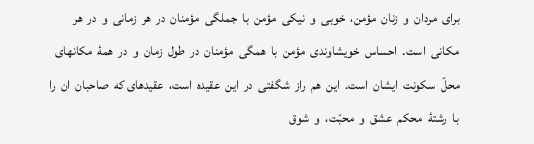برای  مردان  و  زنان  مؤمن،  خوبی  و  نیکی  مؤمن  با  جملگی  مؤمنان  در  هر  زمانی  و  در  هر  مکانی  است.  احساس  خویشاوندی  مؤمن  با  همگی  مؤمنان  در  طول  زمان  و  در  همۀ  مکانهای  محلّ  سکونت  ایشان  است.  این  هم  راز  شگفتی  در  این  عقیده  است،  عقیدهای که  صاحبان  ان  را  با  رشتۀ  محکم  عشق  و  محبّت،  و  شوق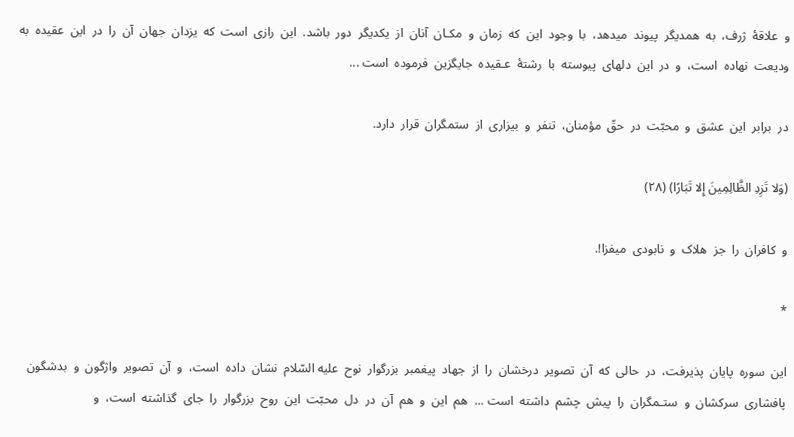و  علاقۀ  ژرف،  به  همدیگر  پیوند  میدهد،  با  وجود  این  که  زمان  و  مکـان  آنان  از  یکدیگر  دور  باشد.  این  رازی  است  که  یزدان  جهان  آن  را  در  این  عقیده  به  ودیعت  نهاده  است،  و  در  این  دلهای  پیوسته  با  رشتۀ  عـقیده  جایگزین  فرموده  است ...

در  برابر  این  عشق  و  محبّت  در  حقّ  مؤمنان،  تنفر  و  بیزاری  از  ستمگران  قرار  دارد.

(وَلا تَزِدِ الظَّالِمِینَ إِلا تَبَارًا) (٢٨)

و  کافران  را  جز  هلاک  و  نابودی  میفزا!.

*

این  سوره  پایان  پذیرفت،  در  حالی  که  آن  تصویر  درخشان  را  از  جهاد  پیغمبر  بزرگوار  نوح  علیه السّلام  نشان  داده  است،  و  آن  تصویر  واژگون  و  بدشگون  پافشاری  سرکشان  و  ستـمگران  را  پیش  چشم  داشته  است ...  هم  این  و  هم  آن  در  دل  محبّت  این  روح  بزرگوار  را  جای  گذاشته  است،  و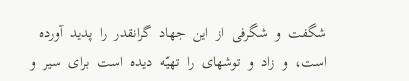شگفت  و  شگرفی  از  این  جهاد  گرانقدر  را  پدید  آورده  است،  و  زاد  و  توشهای  را  تهیّه  دیده  است  برای  سیر  و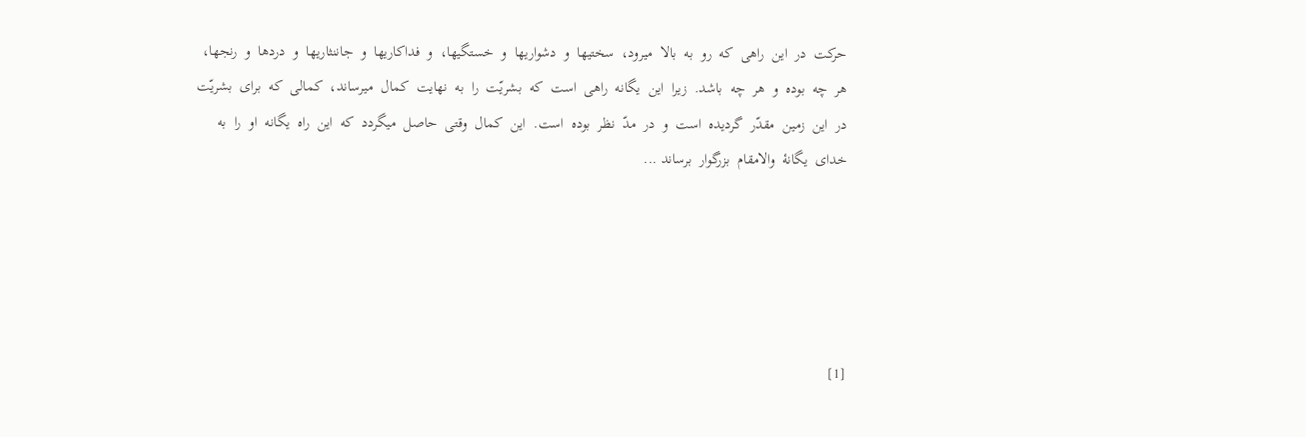حرکت  در  این  راهی  که  رو  به  بالا  میرود،  سختیها  و  دشواریها  و  خستگیها،  و  فداکاریها  و  جاننثاریها  و  دردها  و  رنجها،  هر  چه  بوده  و  هر  چه  باشد.  زیرا  این  یگانه  راهی  است  که  بشریّت  را  به  نهایت  کمال  میرساند،  کمالی  که  برای  بشریّت  در  این  زمین  مقدّر  گردیده  است  و  در  مدّ  نظر  بوده  است.  این  کمال  وقتی  حاصل  میگردد  که  این  راه  یگانه  او  را  به  خدای  یگانۀ  والامقام  بزرگوار  برساند ...





[1]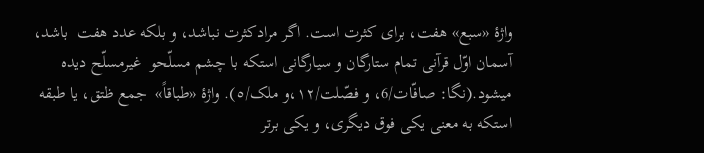واژۀ «سبع» هفت، برای کثرت است. اگر مرادکثرت نباشد، و بلکه عدد هفت  باشد، آسمان اوّل قرآنی تمام ستارگان و سیارگانی استکه با چشم مسلّحو  غیرمسلّح دیده میشود.(نگا: صافّات/6، و فصّلت/١٢،و ملک/٥). واژۀ «طباقاً»  جمع ظتق، یا طبقه استکه به معنی یکی فوق دیگری، و یکی برتر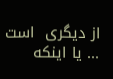از دیگری  است ... یا اینکه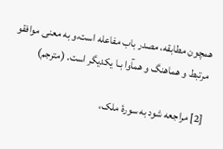همچون مطابقه، مصدر باب مفاعله است،و به معنی موافقو  مرتبط و هماهنگ و همآوا بـا یکدیگر است. (مترجم)

[2] مراجعه شود به سورۀ ملک،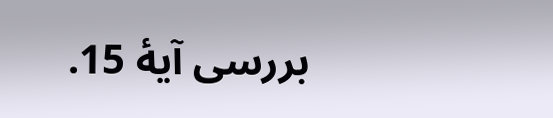بررسی آیۀ 15.